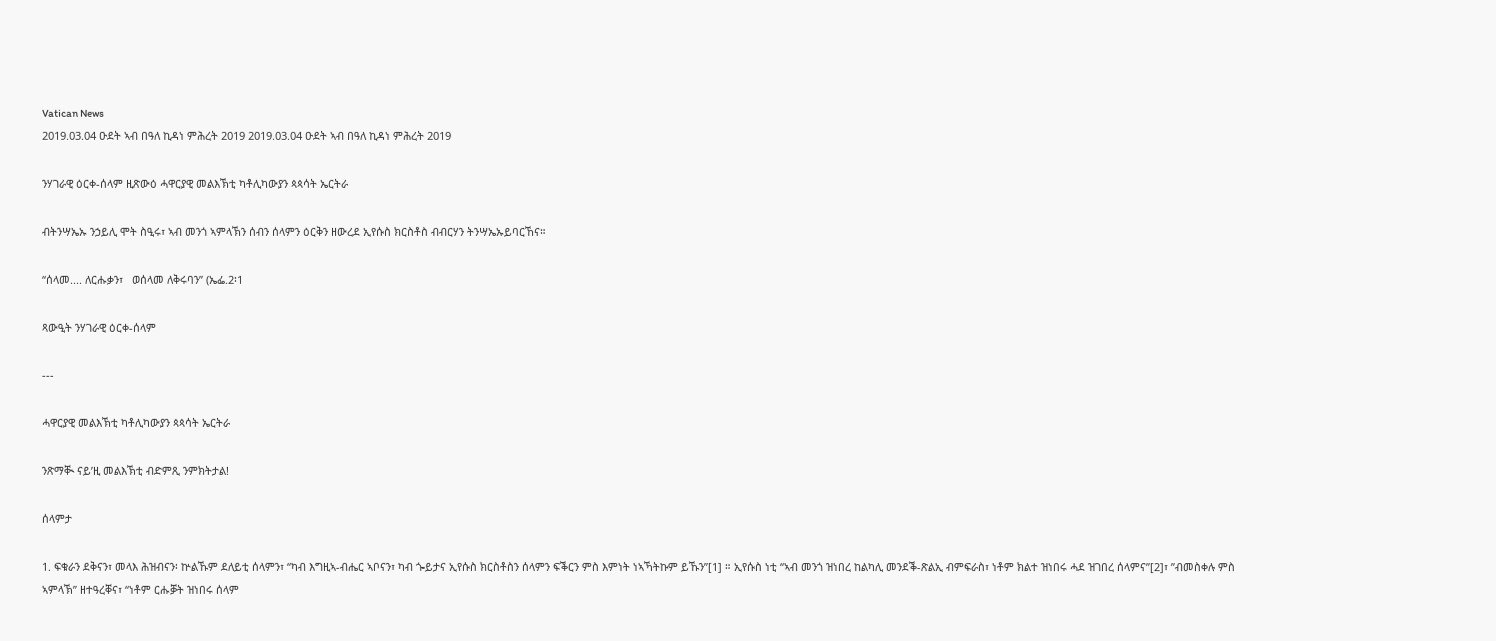Vatican News
2019.03.04 ዑደት ኣብ በዓለ ኪዳነ ምሕረት 2019 2019.03.04 ዑደት ኣብ በዓለ ኪዳነ ምሕረት 2019

ንሃገራዊ ዕርቀ-ሰላም ዚጽውዕ ሓዋርያዊ መልእኽቲ ካቶሊካውያን ጳጳሳት ኤርትራ

ብትንሣኤኡ ንኃይሊ ሞት ስዒሩ፣ ኣብ መንጎ ኣምላኽን ሰብን ሰላምን ዕርቅን ዘውረደ ኢየሱስ ክርስቶስ ብብርሃን ትንሣኤኡይባርኸና።

“ሰላመ.... ለርሑቃን፣   ወሰላመ ለቅሩባን” (ኤፌ.2፡1

ጻውዒት ንሃገራዊ ዕርቀ-ሰላም

---

ሓዋርያዊ መልእኽቲ ካቶሊካውያን ጳጳሳት ኤርትራ

ንጽማቚ ናይ’ዚ መልእኽቲ ብድምጺ ንምክትታል!

ሰላምታ

1. ፍቁራን ደቅናን፣ መላእ ሕዝብናን፡ ኵልኹም ደለይቲ ሰላምን፣ “ካብ እግዚኣ-ብሔር ኣቦናን፣ ካብ ጐይታና ኢየሱስ ክርስቶስን ሰላምን ፍቕርን ምስ እምነት ነኣኻትኩም ይኹን”[1] ። ኢየሱስ ነቲ “ኣብ መንጎ ዝነበረ ከልካሊ መንደቕ-ጽልኢ ብምፍራስ፣ ነቶም ክልተ ዝነበሩ ሓደ ዝገበረ ሰላምና”[2]፣ ”ብመስቀሉ ምስ ኣምላኽ” ዘተዓረቐና፣ “ነቶም ርሑቓት ዝነበሩ ሰላም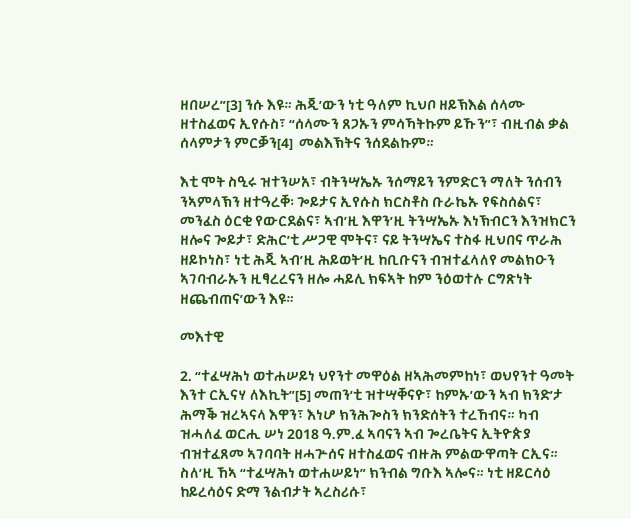ዘበሠረ”[3] ንሱ እዩ። ሕጂ’ውን ነቲ ዓለም ኪህቦ ዘይኽእል ሰላሙ ዘተስፈወና ኢየሱስ፣ “ሰላሙን ጸጋኡን ምሳኻትኩም ይኹን”፣ ብዚብል ቃል ሰላምታን ምርቓን[4]  መልእኽትና ንሰደልኩም።

እቲ ሞት ስዒሩ ዝተንሠአ፣ ብትንሣኤኡ ንሰማይን ንምድርን ማለት ንሰብን ንኣምላኽን ዘተዓረቐ፡ ጐይታና ኢየሱስ ክርስቶስ ቡራኬኡ የፍስሰልና፣ መንፈስ ዕርቂ የውርደልና፣ ኣብ’ዚ እዋን’ዚ ትንሣኤኡ እነኽብርን እንዝክርን ዘሎና ጐይታ፣ ድሕር’ቲ ሥጋዊ ሞትና፣ ናይ ትንሣኤና ተስፋ ዚህበና ጥራሕ ዘይኮነስ፣ ነቲ ሕጂ ኣብ’ዚ ሕይወት’ዚ ከቢቡናን ብዝተፈላለየ መልክዑን ኣገባብራኡን ዚፃረረናን ዘሎ ሓይሊ ክፍኣት ከም ንዕወተሉ ርግጽነት ዘጨብጠና’ውን እዩ።

መእተዊ

2. “ተፈሣሕነ ወተሐሠይነ ህየንተ መዋዕል ዘኣሕመምከነ፣ ወህየንተ ዓመት እንተ ርኢናሃ ለእኪት”[5] መጠን’ቲ ዝተሣቐናዮ፣ ከምኡ’ውን ኣብ ክንድ’ታ ሕማቕ ዝረኣናላ እዋን፣ እነሆ ክንሕጐስን ክንድሰትን ተረኸብና። ካብ ዝሓለፈ ወርሒ ሠነ 2018 ዓ.ም.ፈ ኣባናን ኣብ ጐረቤትና ኢትዮጵያ ብዝተፈጸመ ኣገባባት ዘሓጕሰና ዘተስፈወና ብዙሕ ምልውዋጣት ርኢና። ስለ’ዚ ኸኣ “ተፈሣሕነ ወተሐሠይነ” ክንብል ግቡእ ኣሎና። ነቲ ዘይርሳዕ ከይረሳዕና ድማ ንልብታት ኣረስሪሱ፣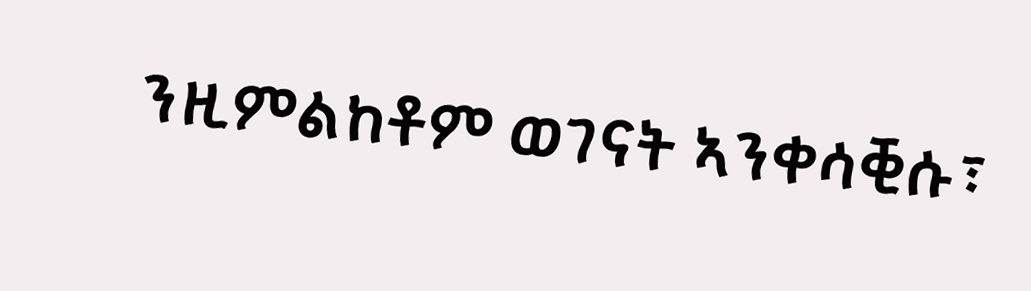ንዚምልከቶም ወገናት ኣንቀሳቒሱ፣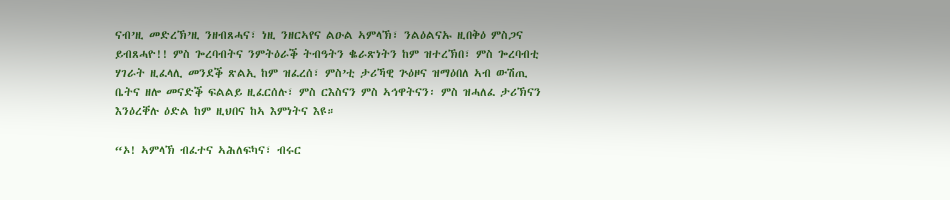ናብ’ዚ መድረኽ’ዚ ንዘብጸሓና፣ ነዚ ንዘርኣየና ልዑል ኣምላኽ፣ ንልዕልናኡ ዚበቅዕ ምስጋና ይብጸሓዮ!! ምስ ጐረባብትና ንምትዕራቕ ትብዓትን ቈራጽነትን ከም ዝተረኽበ፣ ምስ ጐረባብቲ ሃገራት ዚፈላሊ መንደቕ ጽልኢ ከም ዝፈረሰ፣ ምስ’ቲ ታሪኻዊ ጕዕዞና ዝማዕበለ ኣብ ውሽጢ ቤትና ዘሎ መናድቕ ፍልልይ ዚፈርሰሉ፣ ምስ ርእስናን ምስ ኣኅዋትናን፡ ምስ ዝሓለፈ ታሪኽናን እንዕረቐሉ ዕድል ከም ዚህበና ከኣ እምነትና እዩ።

“ኦ! ኣምላኽ ብፈተና ኣሕለፍካና፣ ብሩር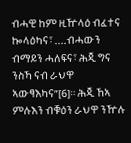ብሓዊ ከም ዚዅላዕ ብፈተና ኰላዕካና፣ ....ብሓውን ብማይን ሓለፍና፣ ሕጂ ግና ንስኻ ናብ ራህዋ ኣውፃእካና”[6]። ሕጂ ኸኣ ምሉእን ብቑዕን ራህዋ ንዅሉ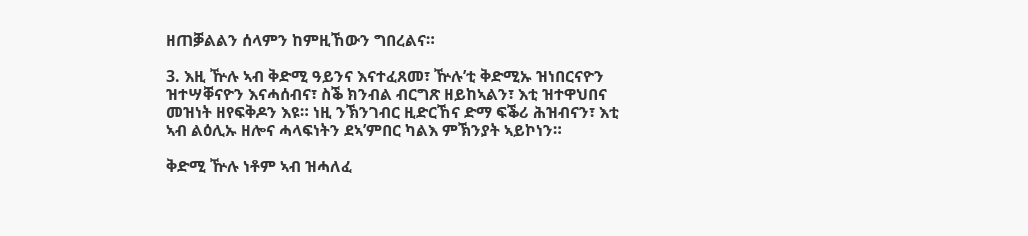ዘጠቓልልን ሰላምን ከምዚኸውን ግበረልና።

3. እዚ ዅሉ ኣብ ቅድሚ ዓይንና እናተፈጸመ፣ ዅሉ’ቲ ቅድሚኡ ዝነበርናዮን ዝተሣቐናዮን እናሓሰብና፣ ስቕ ክንብል ብርግጽ ዘይከኣልን፣ እቲ ዝተዋህበና መዝነት ዘየፍቅዶን እዩ። ነዚ ንኽንገብር ዚድርኸና ድማ ፍቕሪ ሕዝብናን፣ እቲ ኣብ ልዕሊኡ ዘሎና ሓላፍነትን ደኣ’ምበር ካልእ ምኽንያት ኣይኮነን።

ቅድሚ ዅሉ ነቶም ኣብ ዝሓለፈ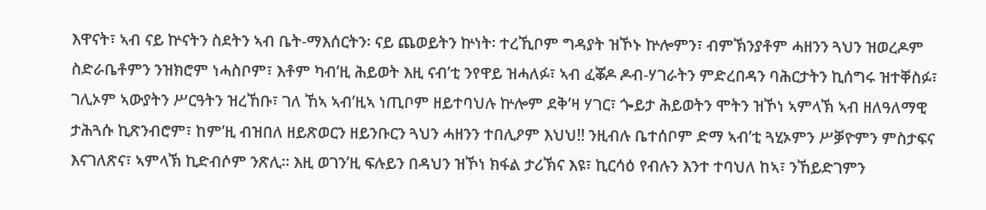እዋናት፣ ኣብ ናይ ኵናትን ስደትን ኣብ ቤት-ማእሰርትን፡ ናይ ጨወይትን ኵነት፡ ተረኺቦም ግዳያት ዝኾኑ ኵሎምን፣ ብምኽንያቶም ሓዘንን ጓህን ዝወረዶም ስድራቤቶምን ንዝክሮም ነሓስቦም፣ እቶም ካብ’ዚ ሕይወት እዚ ናብ’ቲ ንየዋይ ዝሓለፉ፣ ኣብ ፈቖዶ ዶብ-ሃገራትን ምድረበዳን ባሕርታትን ኪሰግሩ ዝተቐስፉ፣ ገሊኦም ኣውያትን ሥርዓትን ዝረኸቡ፣ ገለ ኸኣ ኣብ’ዚኣ ነጢቦም ዘይተባህሉ ኵሎም ደቅ’ዛ ሃገር፣ ጐይታ ሕይወትን ሞትን ዝኾነ ኣምላኽ ኣብ ዘለዓለማዊ ታሕጓሱ ኪጽንብሮም፣ ከም’ዚ ብዝበለ ዘይጽወርን ዘይንቡርን ጓህን ሓዘንን ተበሊዖም እህህ!! ንዚብሉ ቤተሰቦም ድማ ኣብ’ቲ ጓሂኦምን ሥቓዮምን ምስታፍና እናገለጽና፣ ኣምላኽ ኪድብሶም ንጽሊ። እዚ ወገን’ዚ ፍሉይን በዳህን ዝኾነ ክፋል ታሪኽና እዩ፣ ኪርሳዕ የብሉን እንተ ተባህለ ከኣ፣ ንኸይድገምን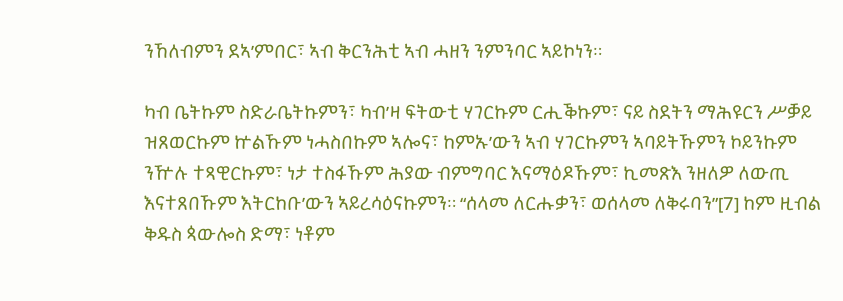ንኸለብምን ደኣ’ምበር፣ ኣብ ቅርንሕቲ ኣብ ሓዘን ንምንባር ኣይኮነን።

ካብ ቤትኩም ስድራቤትኩምን፣ ካብ’ዛ ፍትውቲ ሃገርኩም ርሒቕኩም፣ ናይ ስደትን ማሕዩርን ሥቓይ ዝጸወርኩም ኵልኹም ነሓስበኩም ኣሎና፣ ከምኡ’ውን ኣብ ሃገርኩምን ኣባይትኹምን ኮይንኩም ንዅሉ ተጻዊርኩም፣ ነታ ተስፋኹም ሕያው ብምግባር እናማዕዶኹም፣ ኪመጽእ ንዘለዎ ለውጢ እናተጸበኹም እትርከቡ’ውን ኣይረሳዕናኩምን። “ሰላመ ለርሑቃን፣ ወሰላመ ለቅሩባን”[7] ከም ዚብል ቅዱስ ጳውሎስ ድማ፣ ነቶም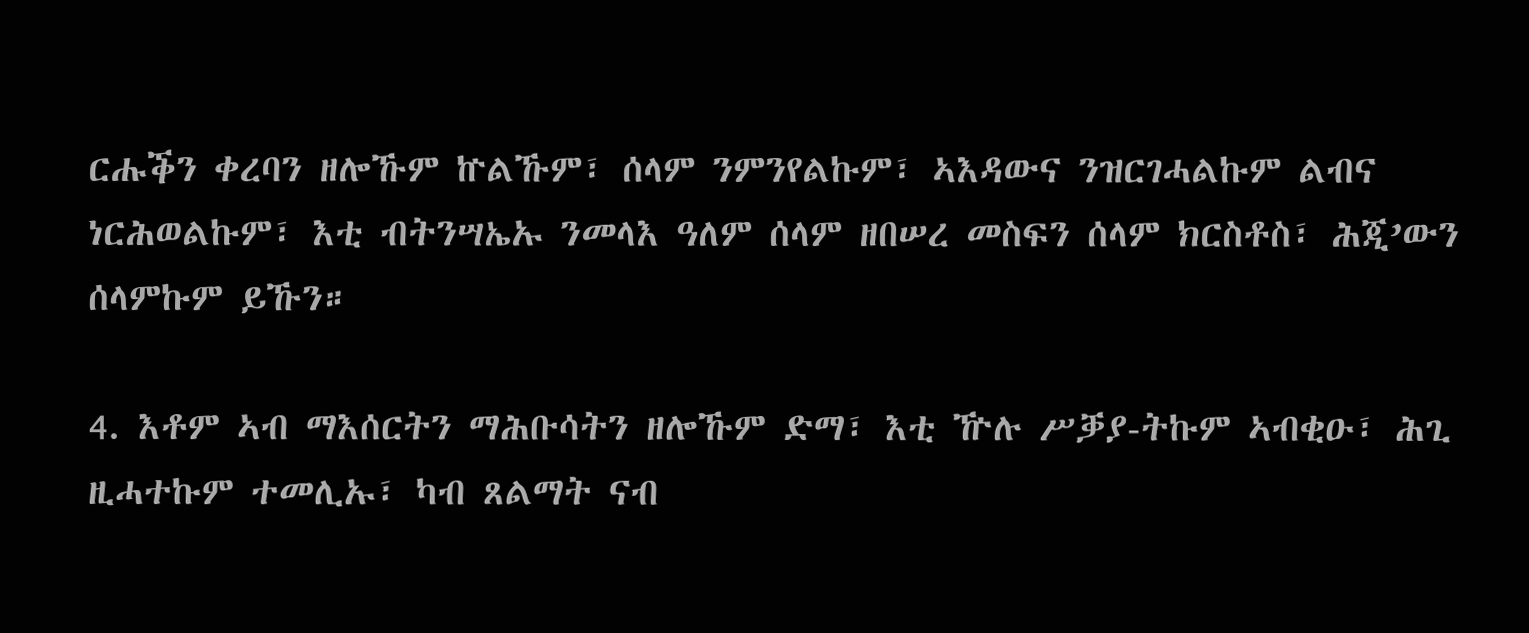ርሑቕን ቀረባን ዘሎኹም ኵልኹም፣ ሰላም ንምንየልኩም፣ ኣእዳውና ንዝርገሓልኩም ልብና ነርሕወልኩም፣ እቲ ብትንሣኤኡ ንመላእ ዓለም ሰላም ዘበሠረ መስፍን ሰላም ክርስቶስ፣ ሕጂ’ውን ሰላምኩም ይኹን።

4. እቶም ኣብ ማእሰርትን ማሕቡሳትን ዘሎኹም ድማ፣ እቲ ዅሉ ሥቓያ-ትኩም ኣብቂዑ፣ ሕጊ ዚሓተኩም ተመሊኡ፣ ካብ ጸልማት ናብ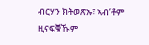ብርሃን ክትወጽኡ፣ ኣብ’ቶም ዚናፍቑኹም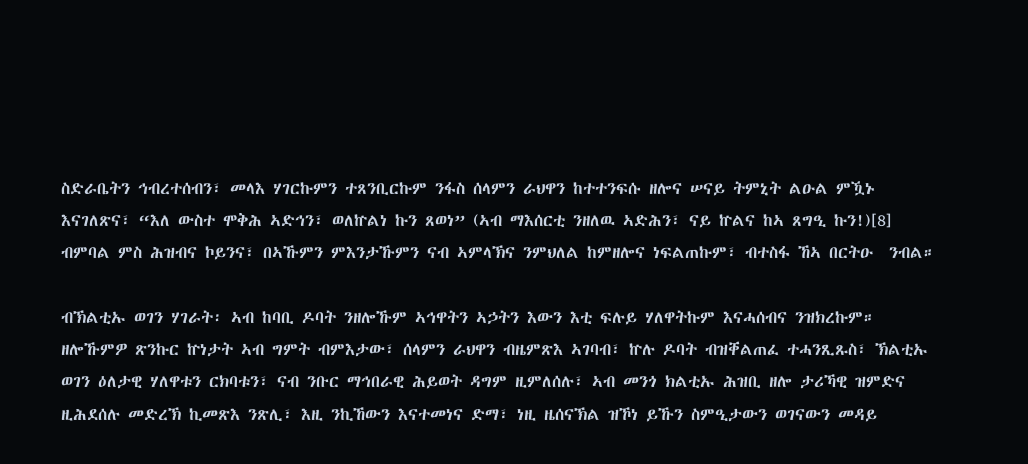ስድራቤትን ኅብረተሰብን፣ መላእ ሃገርኩምን ተጸንቢርኩም ንፋስ ሰላምን ራህዋን ከተተንፍሱ ዘሎና ሠናይ ትምኒት ልዑል ምዃኑ እናገለጽና፣ “እለ ውስተ ሞቅሕ ኣድኅን፣ ወለኵልነ ኩን ጸወነ” (ኣብ ማእሰርቲ ንዘለዉ ኣድሕን፣ ናይ ኵልና ከኣ ጸግዒ ኩን!)[8] ብምባል ምስ ሕዝብና ኮይንና፣ በኣኹምን ምእንታኹምን ናብ ኣምላኽና ንምህለል ከምዘሎና ነፍልጠኩም፣ ብተስፋ ኸኣ በርትዑ  ንብል።

ብኽልቲኡ ወገን ሃገራት፡ ኣብ ከባቢ ዶባት ንዘሎኹም ኣኅዋትን ኣኃትን እውን እቲ ፍሉይ ሃለዋትኩም እናሓሰብና ንዝክረኩም። ዘሎኹምዎ ጽንኩር ኵነታት ኣብ ግምት ብምእታው፣ ሰላምን ራህዋን ብዜምጽእ ኣገባብ፣ ኵሉ ዶባት ብዝቐልጠፈ ተሓንጺጹስ፣ ኽልቲኡ ወገን ዕለታዊ ሃለዋቱን ርክባቱን፣ ናብ ንቡር ማኅበራዊ ሕይወት ዳግም ዚምለሰሉ፣ ኣብ መንጎ ክልቲኡ ሕዝቢ ዘሎ ታሪኻዊ ዝምድና ዚሕደሰሉ መድረኽ ኪመጽእ ንጽሊ፣ እዚ ንኪኸውን እናተመነና ድማ፣ ነዚ ዜሰናኽል ዝኾነ ይኹን ስምዒታውን ወገናውን መዳይ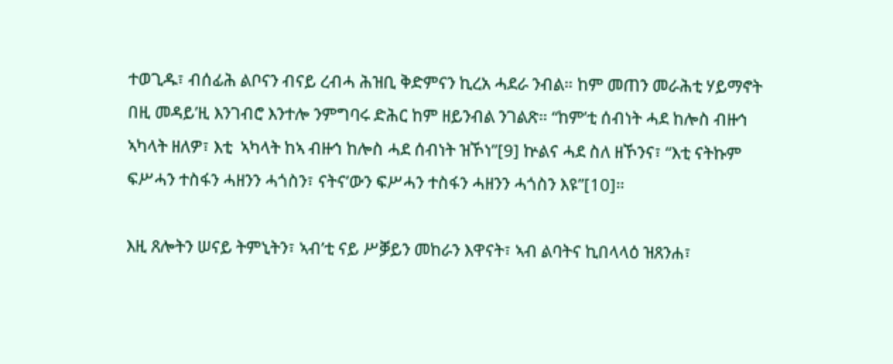ተወጊዱ፣ ብሰፊሕ ልቦናን ብናይ ረብሓ ሕዝቢ ቅድምናን ኪረአ ሓደራ ንብል። ከም መጠን መራሕቲ ሃይማኖት በዚ መዳይ’ዚ እንገብሮ እንተሎ ንምግባሩ ድሕር ከም ዘይንብል ንገልጽ። “ከም’ቲ ሰብነት ሓደ ከሎስ ብዙኅ ኣካላት ዘለዎ፣ እቲ  ኣካላት ከኣ ብዙኅ ከሎስ ሓደ ሰብነት ዝኾነ”[9] ኵልና ሓደ ስለ ዘኾንና፣ “እቲ ናትኩም ፍሥሓን ተስፋን ሓዘንን ሓጎስን፣ ናትና’ውን ፍሥሓን ተስፋን ሓዘንን ሓጎስን እዩ”[10]።

እዚ ጸሎትን ሠናይ ትምኒትን፣ ኣብ’ቲ ናይ ሥቓይን መከራን እዋናት፣ ኣብ ልባትና ኪበላላዕ ዝጸንሐ፣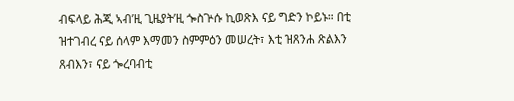ብፍላይ ሕጂ ኣብ’ዚ ጊዜያት’ዚ ጐስጕሱ ኪወጽእ ናይ ግድን ኮይኑ። በቲ ዝተገብረ ናይ ሰላም እማመን ስምምዕን መሠረት፣ እቲ ዝጸንሐ ጽልእን ጸብእን፣ ናይ ጐረባብቲ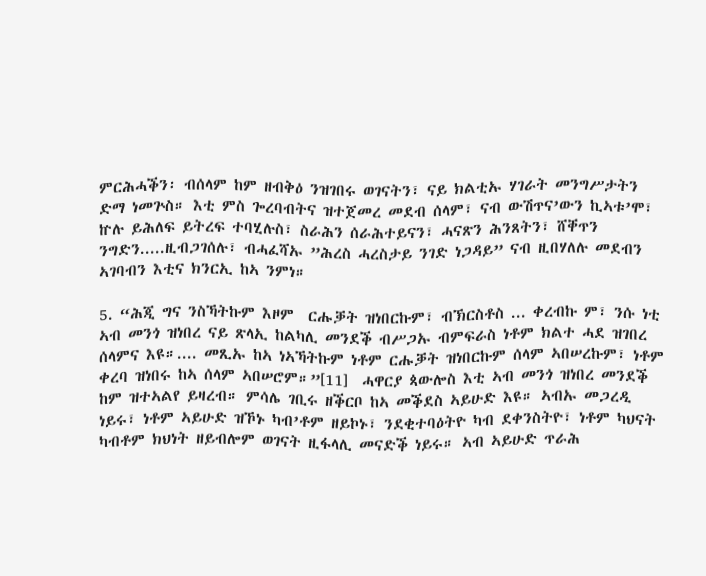ምርሕሓቕን፡ ብሰላም ከም ዘብቅዕ ንዝገበሩ ወገናትን፣ ናይ ክልቲኡ ሃገራት መንግሥታትን ድማ ነመጕስ። እቲ ምስ ጐረባብትና ዝተጀመረ መደብ ሰላም፣ ናብ ውሽጥና’ውን ኪኣቱ’ሞ፣ ኵሉ ይሕለፍ ይትረፍ ተባሂሉስ፣ ስራሕን ሰራሕተይናን፣ ሓናጽን ሕንጸትን፣ ሸቐጥን ንግድን.....ዚብጋገሰሉ፣ ብሓፈሻኡ ”ሕረስ ሓረስታይ ንገድ ነጋዳይ” ናብ ዚበሃለሉ መደብን ኣገባብን እቲና ክንርኢ ከኣ ንምነ።

5. “ሕጂ ግና ንስኻትኩም እዞም  ርሑቓት ዝነበርኩም፣ ብኽርስቶስ ... ቀረብኩ ም፣ ንሱ ነቲ ኣብ መንጎ ዝነበረ ናይ ጽላኢ ከልካሊ መንደቕ ብሥጋኡ ብምፍራስ ነቶም ክልተ ሓደ ዝገበረ ሰላምና እዩ።.... መጺኡ ከኣ ነኣኻትኩም ነቶም ርሑቓት ዝነበርኩም ሰላም ኣበሠረኩም፣ ነቶም ቀረባ ዝነበሩ ከኣ ሰላም ኣበሠሮም።”[11]  ሓዋርያ ጳውሎስ እቲ ኣብ መንጎ ዝነበረ መንደቕ ከም ዝተኣልየ ይዛረብ። ምሳሌ ገቢሩ ዘቕርቦ ከኣ መቕደስ ኣይሁድ እዩ። ኣብኡ መጋረዲ ነይሩ፣ ነቶም ኣይሁድ ዝኾኑ ካብ’ቶም ዘይኮኑ፣ ንደቂተባዕትዮ ካብ ደቀንስትዮ፣ ነቶም ካህናት ካብቶም ክህነት ዘይብሎም ወገናት ዚፋላሊ መናድቕ ነይሩ። ኣብ ኣይሁድ ጥራሕ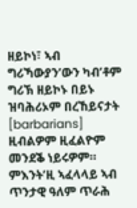ዘይኮነ፣ ኣብ ግሪኻውያን’ውን ካብ’ቶም ግሪኽ ዘይኮኑ በይኑ ዝባሕሪኦም በረኸይናታት [barbarians] ዚብልዎም ዚፈልዮም መንደቕ ነይሩዎም። ምእንት’ዚ ኣፈላላይ ኣብ ጥንታዊ ዓለም ጥራሕ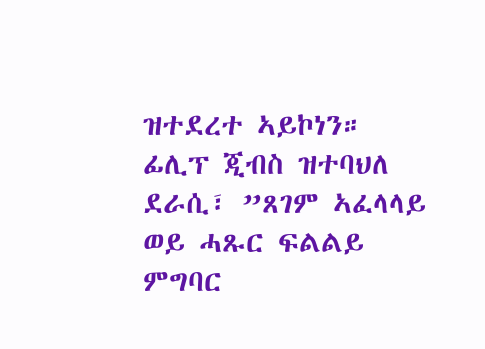ዝተደረተ ኣይኮነን። ፊሊፕ ጂብስ ዝተባህለ ደራሲ፣ ”ጸገም ኣፈላላይ ወይ ሓጹር ፍልልይ ምግባር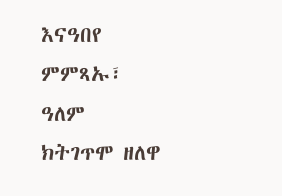እናዓበየ ምምጻኡ፣ ዓለም ክትገጥሞ ዘለዋ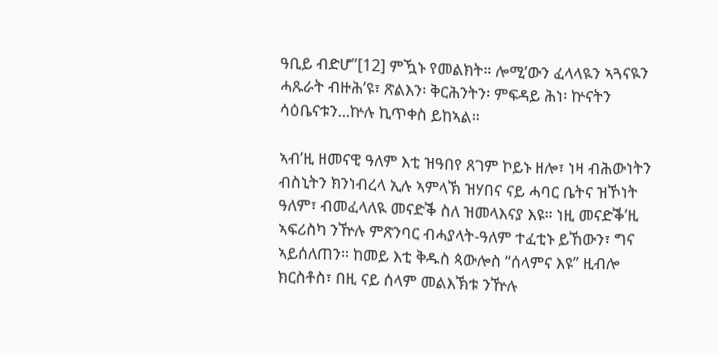ዓቢይ ብድሆ”[12] ምዃኑ የመልክት። ሎሚ’ውን ፈላላዪን ኣጓናዪን ሓጹራት ብዙሕ’ዩ፣ ጽልእን፡ ቅርሕንትን፡ ምፍዳይ ሕነ፡ ኵናትን ሳዕቤናቱን...ኵሉ ኪጥቀስ ይከኣል።

ኣብ’ዚ ዘመናዊ ዓለም እቲ ዝዓበየ ጸገም ኮይኑ ዘሎ፣ ነዛ ብሕውነትን ብስኒትን ክንነብረላ ኢሉ ኣምላኽ ዝሃበና ናይ ሓባር ቤትና ዝኾነት ዓለም፣ ብመፈላለዪ መናድቕ ስለ ዝመላእናያ እዩ። ነዚ መናድቕ’ዚ ኣፍሪስካ ንዅሉ ምጽንባር ብሓያላት-ዓለም ተፈቲኑ ይኸውን፣ ግና ኣይሰለጠን። ከመይ እቲ ቅዱስ ጳውሎስ “ሰላምና እዩ” ዚብሎ ክርስቶስ፣ በዚ ናይ ሰላም መልእኽቱ ንዅሉ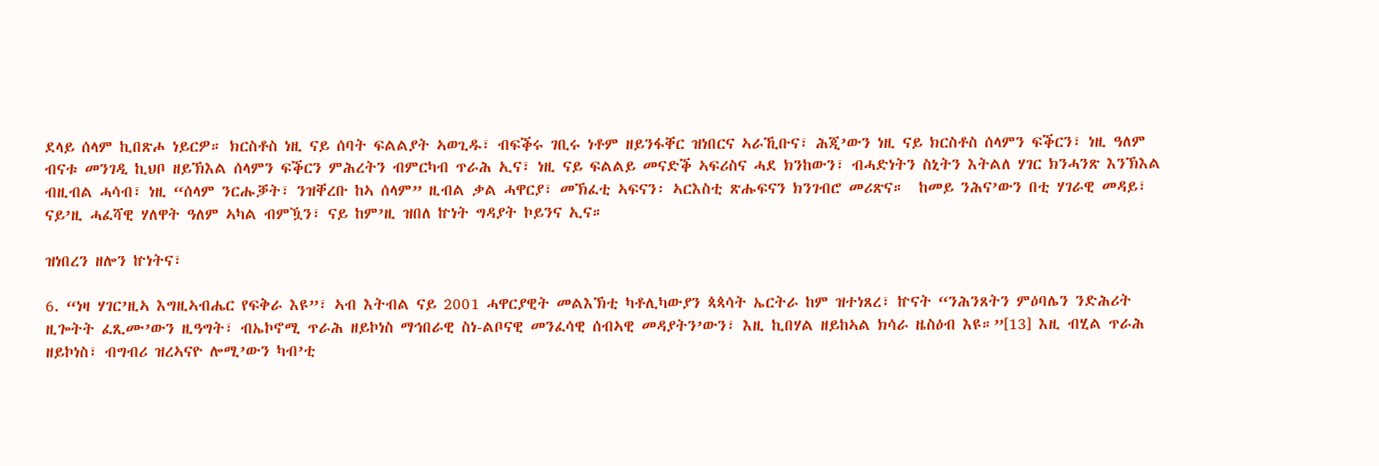ደላይ ሰላም ኪበጽሖ ነይርዎ። ክርስቶስ ነዚ ናይ ሰባት ፍልልያት ኣወጊዱ፣ ብፍቕሩ ገቢሩ ነቶም ዘይንፋቐር ዝነበርና ኣራኺቡና፣ ሕጂ’ውን ነዚ ናይ ክርስቶስ ሰላምን ፍቕርን፣ ነዚ ዓለም ብናቱ መንገዲ ኪህቦ ዘይኽእል ሰላምን ፍቕርን ምሕረትን ብምርካብ ጥራሕ ኢና፣ ነዚ ናይ ፍልልይ መናድቕ ኣፍሪስና ሓደ ክንከውን፣ ብሓድነትን ስኒትን እትልለ ሃገር ክንሓንጽ እንኽእል ብዚብል ሓሳብ፣ ነዚ “ሰላም ንርሑቓት፣ ንዝቐረቡ ከኣ ሰላም” ዚብል ቃል ሓዋርያ፣ መኽፈቲ ኣፍናን፡ ኣርእስቲ ጽሑፍናን ክንገብሮ መሪጽና።  ከመይ ንሕና’ውን በቲ ሃገራዊ መዳይ፣ ናይ’ዚ ሓፈሻዊ ሃለዋት ዓለም ኣካል ብምዃን፣ ናይ ከም’ዚ ዝበለ ኵነት ግዳያት ኮይንና ኢና።

ዝነበረን ዘሎን ኵነትና፣

6. “ነዛ ሃገር’ዚኣ እግዚኣብሔር የፍቅራ እዩ”፣ ኣብ እትብል ናይ 2001 ሓዋርያዊት መልእኽቲ ካቶሊካውያን ጳጳሳት ኤርትራ ከም ዝተነጸረ፣ ኵናት “ንሕንጸትን ምዕባሌን ንድሕሪት ዚጐትት ፈጺሙ’ውን ዚዓግት፣ ብኤኮኖሚ ጥራሕ ዘይኮነስ ማኅበራዊ ስነ-ልቦናዊ መንፈሳዊ ሰብኣዊ መዳያትን’ውን፣ እዚ ኪበሃል ዘይከኣል ክሳራ ዜስዕብ እዩ።”[13] እዚ ብሂል ጥራሕ ዘይኮነስ፣ ብግብሪ ዝረኣናዮ ሎሚ’ውን ካብ’ቲ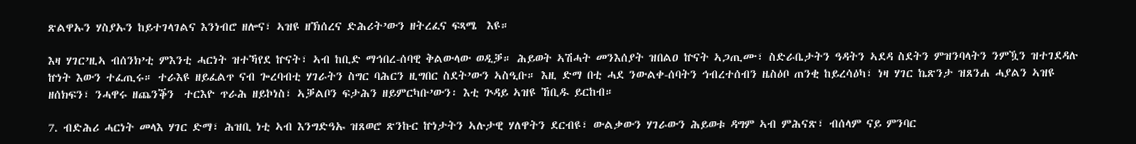ጽልዋኡን ሃስያኡን ከይተገላገልና እንነብሮ ዘሎና፣ ኣዝዩ ዘኽሰረና ድሕሪት’ውን ዘትረፈና ፍጻሜ  እዩ።

እዛ ሃገር’ዚኣ ብሰንክ’ቲ ምእንቲ ሓርነት ዝተኻየደ ኵናት፣ ኣብ ከቢድ ማኅበረ-ሰባዊ ቅልውላው ወዲቓ። ሕይወት ኣሽሓት መንእሰያት ዝበልዐ ኵናት ኣጋጢሙ፣ ስድራቤታትን ዓዳትን ኣደዳ ስደትን ምዝንባላትን ንምዃን ዝተገደዳሉ ኵነት እውን ተፈጢሩ። ተራእዩ ዘይፈልጥ ናብ ጐረባብቲ ሃገራትን ስግር ባሕርን ዚግበር ስደት’ውን ኣስዒቡ። እዚ ድማ በቲ ሓደ ንውልቀ-ሰባትን ኅብረተሰብን ዜስዕቦ ጠንቂ ከይረሳዕካ፣ ነዛ ሃገር ኬጽንታ ዝጸንሐ ሓያልን ኣዝዩ ዘሰክፍን፣ ንሓዋሩ ዘጨንቕን  ተርእዮ ጥራሕ ዘይኮነስ፣ ኣቓልቦን ፍታሕን ዘይምርካቡ’ውን፡ እቲ ጕዳይ ኣዝዩ ኸቢዱ ይርከብ።

7. ብድሕሪ ሓርነት መላእ ሃገር ድማ፣ ሕዝቢ ነቲ ኣብ እንግድዓኡ ዝጸወሮ ጽንኩር ኵነታትን ኣሉታዊ ሃለዋትን ደርብዩ፣ ውልቃውን ሃገራውን ሕይወቱ ዳግም ኣብ ምሕናጽ፣ ብሰላም ናይ ምንባር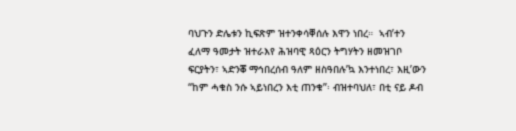ባህጉን ድሌቱን ኪፍጽም ዝተንቀሳቐሰሉ እዋን ነበረ።  ኣብ’ተን ፈለማ ዓመታት ዝተራእየ ሕዝባዊ ጻዕርን ትግሃትን ዘመዝገቦ ፍርያትን፣ ኣድንቖ ማኅበረሰብ ዓለም ዘስዓበሉ’ኳ እንተነበረ፣ እዚ’ውን “ከም ሓቁስ ንሱ ኣይነበረን እቲ ጠንቁ”፡ ብዝተባህለ፣ በቲ ናይ ዶብ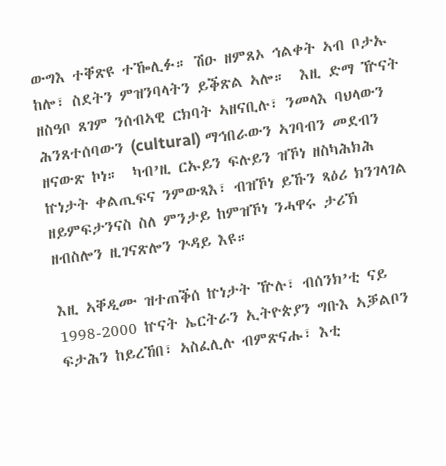ውግእ ተቐጽዩ ተዀሊፉ። ሽዑ ዘምጸኦ ኅልቀት ኣብ ቦታኡ ከሎ፣ ስደትን ምዝንባላትን ይቕጽል ኣሎ።  እዚ ድማ ዅናት ዘስዓቦ ጸገም ንሰብኣዊ ርክባት ኣዘናቢሉ፣ ንመላእ ባህላውን ሕንጸተሰባውን (cultural) ማኅበራውን ኣገባብን መደብን ዘናውጽ ኮነ።  ካብ’ዚ ርኡይን ፍሉይን ዝኾነ ዘስካሕክሕ ኵነታት ቀልጢፍና ንምውጻእ፣ ብዝኾነ ይኹን ጻዕሪ ክንገላገል ዘይምፍታንናስ ስለ ምንታይ ከምዝኾነ ንሓዋሩ ታሪኽ ዘብስሎን ዚገናጽሎን ጕዳይ እዩ።

እዚ ኣቐዲሙ ዝተጠቕሰ ኵነታት ዅሉ፣ ብሰንክ’ቲ ናይ 1998-2000 ኵናት ኤርትራን ኢትዮጵያን ግቡእ ኣቓልቦን ፍታሕን ከይረኸበ፣ ኣስፈሊሉ ብምጽናሑ፣ እቲ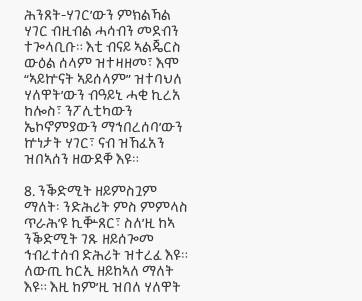ሕንጸት-ሃገር’ውን ምክልኻል ሃገር ብዚብል ሓሳብን መደብን ተጐላቢቡ። እቲ ብናይ ኣልጄርስ ውዕል ሰላም ዝተዛዘመ፣ እሞ  “ኣይኵናት ኣይሰላም” ዝተባህለ ሃለዋት’ውን ብዓይኒ ሓቂ ኪረአ ከሎስ፣ ንፖሊቲካውን ኤኮኖምያውን ማኅበረሰባ’ውን ኵነታት ሃገር፣ ናብ ዝኸፈአን ዝበኣሰን ዘውደቐ እዩ።

8. ንቕድሚት ዘይምስጓም ማለት፡ ንድሕሪት ምስ ምምላስ ጥራሕ’ዩ ኪቝጸር፣ ስለ’ዚ ከኣ ንቕድሚት ገጹ ዘይሰጐመ ኅብረተሰብ ድሕሪት ዝተረፈ እዩ። ለውጢ ከርኢ ዘይከኣለ ማለት እዩ። እዚ ከም’ዚ ዝበለ ሃለዋት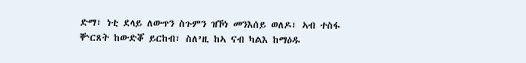ድማ፣ ነቲ ደላይ ለውጥን ስጉምን ዝኾነ መንእሰይ ወለዶ፣ ኣብ ተስፋ ቝርጸት ከውድቖ ይርከብ፣ ስለ’ዚ ከኣ ናብ ካልእ ከማዕዱ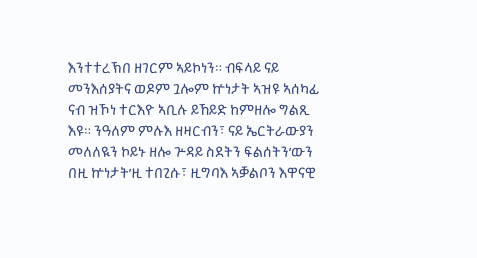እንተተረኽበ ዘገርም ኣይኮነን። ብፍላይ ናይ መንእሰያትና ወዶም ጓሎም ኵነታት ኣዝዩ ኣሰካፊ ናብ ዝኾነ ተርእዮ ኣቢሉ ይኸይድ ከምዘሎ ግልጺ እዩ። ንዓለም ምሉእ ዘዛርብን፣ ናይ ኤርትራውያን መለለዪን ኮይኑ ዘሎ ጕዳይ ስደትን ፍልሰትን’ውን በዚ ኵነታት’ዚ ተበጊሱ፣ ዚግባእ ኣቓልቦን እዋናዊ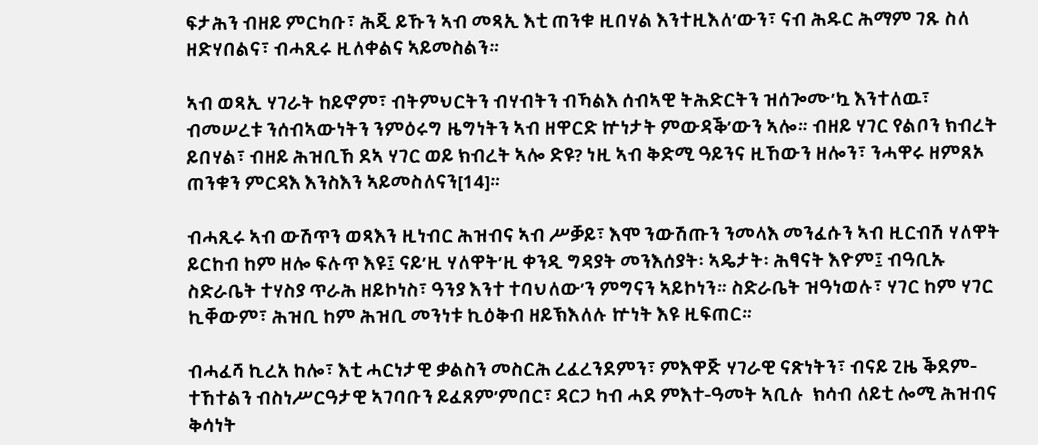ፍታሕን ብዘይ ምርካቡ፣ ሕጂ ይኹን ኣብ መጻኢ እቲ ጠንቁ ዚበሃል እንተዚእለ’ውን፣ ናብ ሕዱር ሕማም ገጹ ስለ ዘድሃበልና፣ ብሓጺሩ ዚለቀልና ኣይመስልን።

ኣብ ወጻኢ ሃገራት ከይኖም፣ ብትምህርትን ብሃብትን ብኻልእ ሰብኣዊ ትሕድርትን ዝሰጐሙ’ኳ እንተለዉ፣ ብመሠረቱ ንሰብኣውነትን ንምዕሩግ ዜግነትን ኣብ ዘዋርድ ኵነታት ምውዳቕ’ውን ኣሎ። ብዘይ ሃገር የልቦን ክብረት ይበሃል፣ ብዘይ ሕዝቢኸ ደኣ ሃገር ወይ ክብረት ኣሎ ድዩ? ነዚ ኣብ ቅድሚ ዓይንና ዚኸውን ዘሎን፣ ንሓዋሩ ዘምጸኦ ጠንቁን ምርዳእ እንስእን ኣይመስለናን[14]።

ብሓጺሩ ኣብ ውሽጥን ወጻእን ዚነብር ሕዝብና ኣብ ሥቓይ፣ እሞ ንውሽጡን ንመላእ መንፈሱን ኣብ ዚርብሽ ሃለዋት ይርከብ ከም ዘሎ ፍሉጥ እዩ፤ ናይ’ዚ ሃለዋት’ዚ ቀንዲ ግዳያት መንእሰያት፡ ኣዴታት፡ ሕፃናት እዮም፤ ብዓቢኡ ስድራቤት ተሃስያ ጥራሕ ዘይኮነስ፣ ዓንያ እንተ ተባህለው’ን ምግናን ኣይኮነን። ስድራቤት ዝዓነወሉ፣ ሃገር ከም ሃገር ኪቐውም፣ ሕዝቢ ከም ሕዝቢ መንነቱ ኪዕቅብ ዘይኽእለሉ ኵነት እዩ ዚፍጠር።

ብሓፈሻ ኪረአ ከሎ፣ እቲ ሓርነታዊ ቃልስን መስርሕ ረፈረንደምን፣ ምእዋጅ ሃገራዊ ናጽነትን፣ ብናይ ጊዜ ቕደም-ተኸተልን ብስነሥርዓታዊ ኣገባቡን ይፈጸም’ምበር፣ ዳርጋ ካብ ሓደ ምእተ-ዓመት ኣቢሉ  ክሳብ ለይቲ ሎሚ ሕዝብና ቅሳነት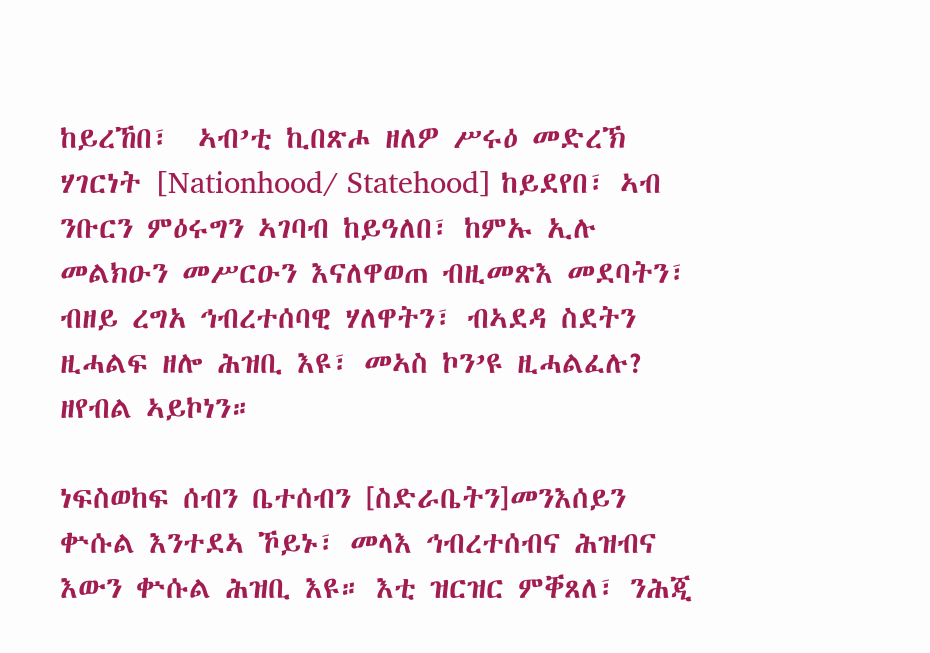ከይረኸበ፣  ኣብ’ቲ ኪበጽሖ ዘለዎ ሥሩዕ መድረኽ ሃገርነት [Nationhood/ Statehood] ከይደየበ፣ ኣብ ንቡርን ምዕሩግን ኣገባብ ከይዓለበ፣ ከምኡ ኢሉ መልክዑን መሥርዑን እናለዋወጠ ብዚመጽእ መደባትን፣ ብዘይ ረግአ ኅብረተሰባዊ ሃለዋትን፣ ብኣደዳ ስደትን ዚሓልፍ ዘሎ ሕዝቢ እዩ፣ መኣስ ኮን’ዩ ዚሓልፈሉ? ዘየብል ኣይኮነን።

ነፍስወከፍ ሰብን ቤተሰብን [ስድራቤትን]መንእሰይን ቍሱል እንተደኣ ኾይኑ፣ መላእ ኅብረተሰብና ሕዝብና እውን ቍሱል ሕዝቢ እዩ። እቲ ዝርዝር ምቐጸለ፣ ንሕጂ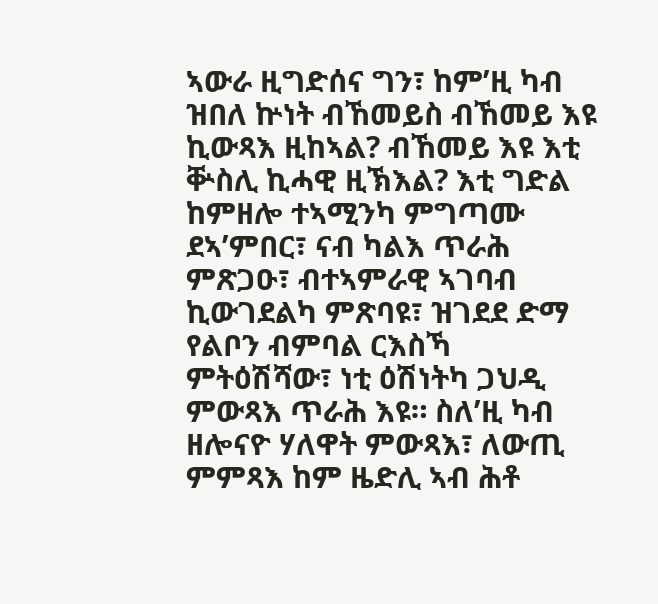ኣውራ ዚግድሰና ግን፣ ከም’ዚ ካብ ዝበለ ኵነት ብኸመይስ ብኸመይ እዩ ኪውጻእ ዚከኣል? ብኸመይ እዩ እቲ ቝስሊ ኪሓዊ ዚኽእል? እቲ ግድል ከምዘሎ ተኣሚንካ ምግጣሙ ደኣ’ምበር፣ ናብ ካልእ ጥራሕ ምጽጋዑ፣ ብተኣምራዊ ኣገባብ ኪውገደልካ ምጽባዩ፣ ዝገደደ ድማ የልቦን ብምባል ርእስኻ ምትዕሽሻው፣ ነቲ ዕሽነትካ ጋህዲ ምውጻእ ጥራሕ እዩ። ስለ’ዚ ካብ ዘሎናዮ ሃለዋት ምውጻእ፣ ለውጢ ምምጻእ ከም ዜድሊ ኣብ ሕቶ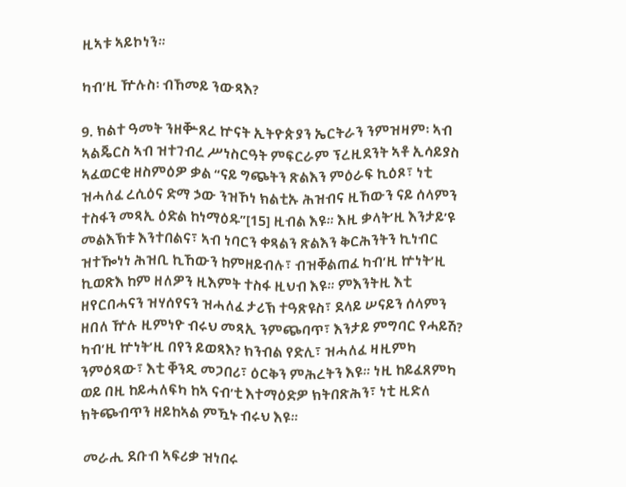ዚኣቱ ኣይኮነን።

ካብ’ዚ ዅሉስ፡ ብኸመይ ንውጻእ?

9. ክልተ ዓመት ንዘቝጸረ ኵናት ኢትዮጵያን ኤርትራን ንምዝዛም፡ ኣብ ኣልጄርስ ኣብ ዝተገብረ ሥነስርዓት ምፍርራም ፕረዚደንት ኣቶ ኢሳይያስ ኣፈወርቂ ዘስምዕዎ ቃል “ናይ ግጭትን ጽልእን ምዕራፍ ኪዕጾ፣ ነቲ ዝሓለፈ ረሲዕና ድማ ኃው ንዝኾነ ክልቲኡ ሕዝብና ዚኸውን ናይ ሰላምን ተስፋን መጻኢ ዕድል ከነማዕዱ”[15] ዚብል እዩ። እዚ ቃላት’ዚ እንታይ’ዩ መልእኽቱ እንተበልና፣ ኣብ ነባርን ቀጻልን ጽልእን ቅርሕንትን ኪነብር ዝተዀነነ ሕዝቢ ኪኸውን ከምዘይብሉ፣ ብዝቐልጠፈ ካብ’ዚ ኵነት’ዚ ኪወጽእ ከም ዘለዎን ዚእምት ተስፋ ዚህብ እዩ። ምእንትዚ እቲ ዘየርበሓናን ዝሃሰየናን ዝሓለፈ ታሪኽ ተዓጽዩስ፣ ደላይ ሠናይን ሰላምን ዘበለ ዅሉ ዚምነዮ ብሩህ መጻኢ ንምጭባጥ፣ እንታይ ምግባር የሓይሽ? ካብ’ዚ ኵነት’ዚ በየን ይወጻእ? ክንብል የድሊ፣ ዝሓለፈ ዛዚምካ ንምዕጻው፣ እቲ ቐንዲ መጋበሪ፣ ዕርቅን ምሕረትን እዩ። ነዚ ከይፈጸምካ ወይ በዚ ከይሓለፍካ ከኣ ናብ’ቲ እተማዕድዎ ክትበጽሕን፣ ነቲ ዚድለ ክትጭብጥን ዘይከኣል ምዃኑ ብሩህ እዩ።

 መራሒ ደቡብ ኣፍሪቃ ዝነበሩ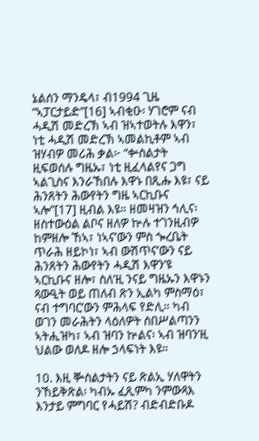ኔልሰን ማንዴላ፣ ብ1994 ጊዜ “ኣፓርታይድ”[16] ኣብቂዑ፡ ሃገሮም ናብ ሓዲሽ መድረኽ ኣብ ዝኣተወትሉ እዋን፣ ነቲ ሓዲሽ መድረኽ ኣመልኪቶም ኣብ ዝሃብዎ መሪሕ ቃል፦ “ቍስልታት ዚፍወሰሉ ግዜኡ፣ ነቲ ዚፈላልየና ጋግ ኣልጊስና እንራኸበሉ እዋኑ በጺሑ እዩ፣ ናይ ሕንጸትን ሕውየትን ግዜ ኣርኪቡና ኣሎ”[17] ዚብል እዩ። ዘመዛዝን ኅሊና፡ ዘስተውዕል ልቦና ዘለዎ ኵሉ ተገንዚብዎ ከምዘሎ ኸኣ፣ ነኣና’ውን ምስ ጐረቤት ጥራሕ ዘይኮነ፣ ኣብ ውሽጥና’ውን ናይ ሕንጸትን ሕውየትን ሓዲሽ እዋን’ዩ ኣርኪቡና ዘሎ፣ ስለ’ዚ ንናይ ግዜኡን እዋኑን ጻውዒት ወይ ጠለብ ጽን ኢልካ ምስማዕ፣ ናብ ተግባር’ውን ምሕላፍ የድሊ። ካብ ወገን መራሕትን ላዕለዎት ሰበሥልጣንን ኣትሒዝካ፣ ኣብ ዝባን ኵልና፡ ኣብ ዝባን’ዚ ህልው ወለዶ ዘሎ ኃላፍነት እዩ።

10. እዚ ቝስልታትን ናይ ጽልኢ ሃለዋትን ንኸይቅጽል፡ ካብኡ ፈጺምካ ንምውጻእ እንታይ ምግባር የሓይሽ? ብድብድቡዶ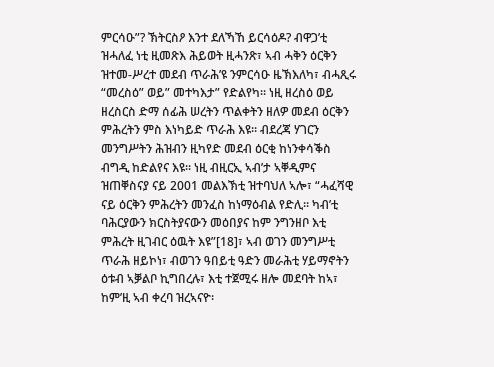ምርሳዑ”? ኽትርስዖ እንተ ደለኻኸ ይርሳዕዶ? ብዋጋ’ቲ ዝሓለፈ ነቲ ዚመጽእ ሕይወት ዚሓንጽ፣ ኣብ ሓቅን ዕርቅን ዝተመ-ሥረተ መደብ ጥራሕ’ዩ ንምርሳዑ ዜኽእለካ፣ ብሓጺሩ “መረስዕ” ወይ” መተካእታ” የድልየካ። ነዚ ዘረስዕ ወይ ዘረስርስ ድማ ሰፊሕ ሠረትን ጥልቀትን ዘለዎ መደብ ዕርቅን ምሕረትን ምስ እነካይድ ጥራሕ እዩ። ብደረጃ ሃገርን መንግሥትን ሕዝብን ዚካየድ መደብ ዕርቂ ከነንቀሳቕስ ብግዲ ከድልየና እዩ። ነዚ ብዚርኢ ኣብ’ታ ኣቐዲምና ዝጠቐስናያ ናይ 2001 መልእኽቲ ዝተባህለ ኣሎ፣ “ሓፈሻዊ ናይ ዕርቅን ምሕረትን መንፈስ ከነማዕብል የድሊ። ካብ’ቲ ባሕርያውን ክርስትያናውን መዕበያና ከም ንግንዘቦ እቲ ምሕረት ዚገብር ዕዉት እዩ”[18]፣ ኣብ ወገን መንግሥቲ ጥራሕ ዘይኮነ፣ ብወገን ዓበይቲ ዓድን መራሕቲ ሃይማኖትን ዕቱብ ኣቓልቦ ኪግበረሉ፣ እቲ ተጀሚሩ ዘሎ መደባት ከኣ፣ ከም’ዚ ኣብ ቀረባ ዝረኣናዮ፡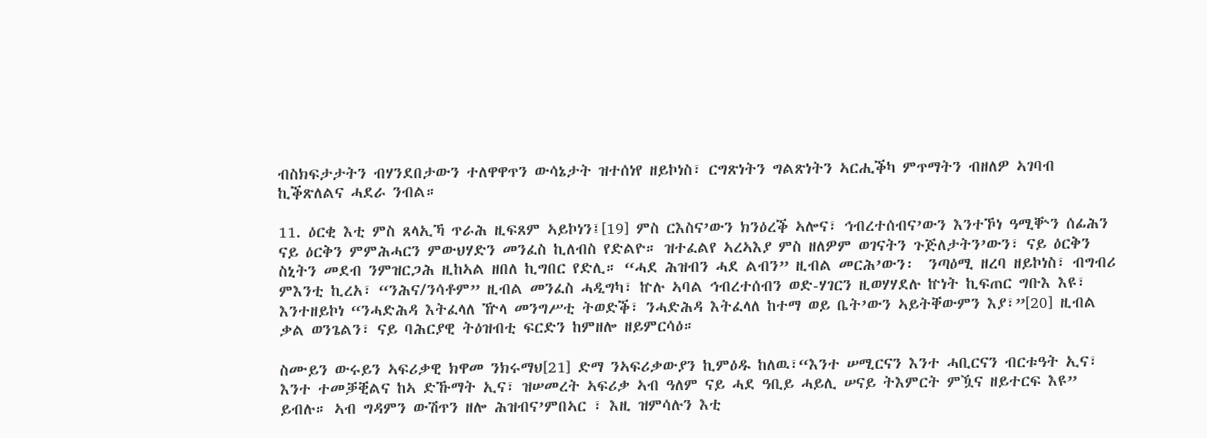ብስክፍታታትን ብሃንደበታውን ተለዋዋጥን ውሳኔታት ዝተሰነየ ዘይኮነስ፣ ርግጽነትን ግልጽነትን ኣርሒቕካ ምጥማትን ብዘለዎ ኣገባብ ኪቕጽለልና ሓደራ ንብል።

11. ዕርቂ እቲ ምስ ጸላኢኻ ጥራሕ ዚፍጸም ኣይኮነን፤[19] ምስ ርእስና’ውን ክንዕረቕ ኣሎና፣ ኅብረተሰብና’ውን እንተኾነ ዓሚቝን ሰፊሕን ናይ ዕርቅን ምምሕሓርን ምውህሃድን መንፈስ ኪለብስ የድልዮ። ዝተፈልየ ኣረኣእያ ምስ ዘለዎም ወገናትን ጉጅለታትን’ውን፣ ናይ ዕርቅን ስኒትን መደብ ንምዝርጋሕ ዚከኣል ዘበለ ኪግበር የድሊ። “ሓደ ሕዝብን ሓደ ልብን” ዚብል መርሕ’ውን፡  ንጣዕሚ ዘረባ ዘይኮነስ፣ ብግብሪ ምእንቲ ኪረአ፣ “ንሕና/ንሳቶም” ዚብል መንፈስ ሓዲግካ፣ ኵሉ ኣባል ኅብረተሰብን ወድ-ሃገርን ዚወሃሃደሉ ኵነት ኪፍጠር ግቡእ እዩ፣ እንተዘይኮነ “ንሓድሕዳ እትፈላለ ዅላ መንግሥቲ ትወድቕ፣ ንሓድሕዳ እትፈላለ ከተማ ወይ ቤት’ውን ኣይትቐውምን እያ፣”[20] ዚብል ቃል ወንጌልን፣ ናይ ባሕርያዊ ትዕዝብቲ ፍርድን ከምዘሎ ዘይምርሳዕ።

ስሙይን ውሩይን ኣፍሪቃዊ ክዋመ ንክሩማህ[21] ድማ ንኣፍሪቃውያን ኪምዕዱ ከለዉ፣“እንተ ሠሚርናን እንተ ሓቢርናን ብርቱዓት ኢና፣ እንተ ተመቓቒልና ከኣ ድኹማት ኢና፣ ዝሠመረት ኣፍሪቃ ኣብ ዓለም ናይ ሓደ ዓቢይ ሓይሊ ሠናይ ትእምርት ምዃና ዘይተርፍ እዩ” ይብሉ። ኣብ ግዳምን ውሽጥን ዘሎ ሕዝብና’ምበኣር ፣ እዚ ዝምሳሉን እቲ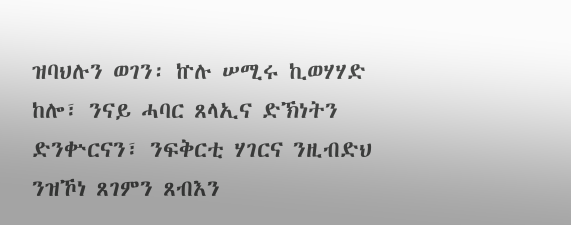ዝባህሉን ወገን፡ ኵሉ ሠሚሩ ኪወሃሃድ ከሎ፣ ንናይ ሓባር ጸላኢና ድኽነትን ድንቍርናን፣ ንፍቅርቲ ሃገርና ንዚብድህ ንዝኾነ ጸገምን ጸብእን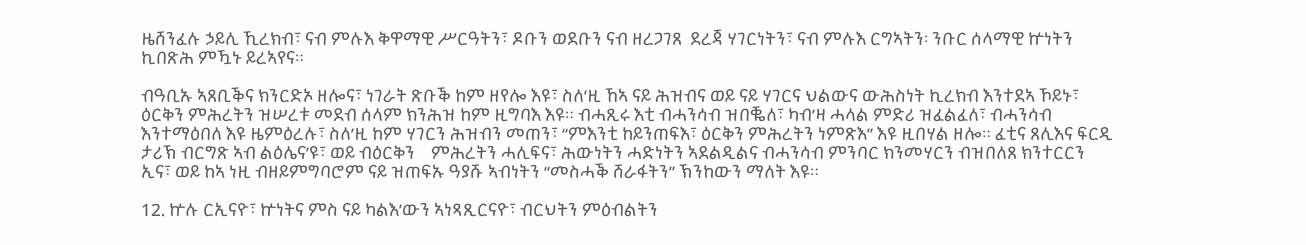ዜሸንፈሉ ኃይሊ ኺረክብ፣ ናብ ምሉእ ቅዋማዊ ሥርዓትን፣ ዶቡን ወደቡን ናብ ዘረጋገጸ  ደረጃ ሃገርነትን፣ ናብ ምሉእ ርግኣትን፡ ንቡር ሰላማዊ ኵነትን ኪበጽሕ ምዃኑ ይረኣየና።

ብዓቢኡ ኣጸቢቕና ክንርድኦ ዘሎና፣ ነገራት ጽቡቕ ከም ዘየሎ እዩ፣ ስለ’ዚ ኸኣ ናይ ሕዝብና ወይ ናይ ሃገርና ህልውና ውሕስነት ኪረክብ እንተደኣ ኾይኑ፣ ዕርቅን ምሕረትን ዝሠረቱ መደብ ሰላም ክንሕዝ ከም ዚግባእ እዩ። ብሓጺሩ እቲ ብሓንሳብ ዝበቘለ፣ ካብ’ዛ ሓላል ምድሪ ዝፈልፈለ፣ ብሓንሳብ እንተማዕበለ እዩ ዜምዕረሉ፣ ስለ’ዚ ከም ሃገርን ሕዝብን መጠን፣ “ምእንቲ ከይንጠፍእ፣ ዕርቅን ምሕረትን ነምጽእ” እዩ ዚበሃል ዘሎ። ፈቲና ጸሊእና ፍርዲ ታሪኽ ብርግጽ ኣብ ልዕሌና’ዩ፣ ወይ ብዕርቅን    ምሕረትን ሓሊፍና፣ ሕውነትን ሓድነትን ኣደልዲልና ብሓንሳብ ምንባር ክንመሃርን ብዝበለጸ ክንተርርን ኢና፣ ወይ ከኣ ነዚ ብዘይምግባሮም ናይ ዝጠፍኡ ዓያሹ ኣብነትን “መስሓቕ ሸራፋትን” ኽንከውን ማለት እዩ።

12. ኵሉ ርኢናዮ፣ ኵነትና ምስ ናይ ካልእ’ውን ኣነጻጺርናዮ፣ ብርህትን ምዕብልትን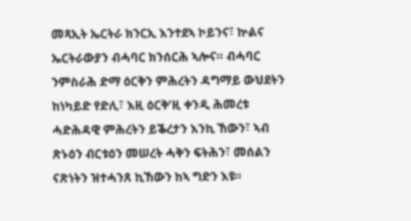መጻኢት ኤርትራ ክንርኢ እንተደኣ ኮይንና፣ ኵልና ኤርትራውያን ብሓባር ክንሰርሕ ኣሎና። ብሓባር ንምስራሕ ድማ ዕርቅን ምሕረትን ዳግማይ ውህደትን ከነካይድ የድሊ፣ እዚ ዕርቅ’ዚ ቀንዲ ሕመረቱ ሓድሕዳዊ ምሕረትን ይቕረታን እንኪ ኸውን፣ ኣብ ጽኑዕን ብርቱዕን መሠረት ሓቅን ፍትሕን፣ መሰልን ናጽነትን ዝተሓንጸ ኪኸውን ከኣ ግድን እዩ።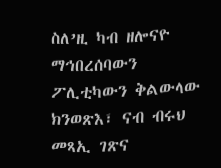ስለ’ዚ ካብ ዘሎናዮ ማኅበረሰባውን ፖሊቲካውን ቅልውላው ክንወጽእ፣ ናብ ብሩህ መጻኢ ገጽና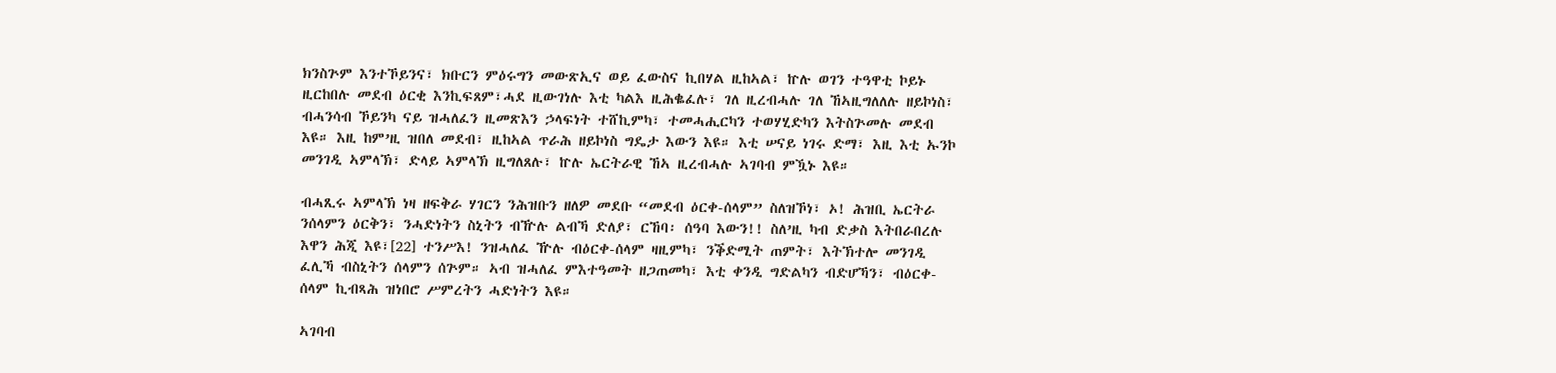ክንስጕም እንተኾይንና፣ ክቡርን ምዕሩግን መውጽኢና ወይ ፈውስና ኪበሃል ዚከኣል፣ ኵሉ ወገን ተዓዋቲ ኮይኑ ዚርከበሉ መደብ ዕርቂ እንኪፍጸም፣ሓደ ዚውገነሉ እቲ ካልእ ዚሕቈፈሉ፣ ገለ ዚረብሓሉ ገለ ኸኣዚግለለሉ ዘይኮነስ፣  ብሓንሳብ ኾይንካ ናይ ዝሓለፈን ዚመጽእን ኃላፍነት ተሸኪምካ፣ ተመሓሒርካን ተወሃሂድካን እትስጕመሉ መደብ እዩ። እዚ ከም’ዚ ዝበለ መደብ፣ ዚከኣል ጥራሕ ዘይኮነስ ግዴታ እውን እዩ። እቲ ሠናይ ነገሩ ድማ፣ እዚ እቲ ኡንኮ መንገዲ ኣምላኽ፣ ድላይ ኣምላኽ ዚግለጸሉ፣ ኵሉ ኤርትራዊ ኸኣ ዚረብሓሉ ኣገባብ ምዃኑ እዩ።

ብሓጺሩ ኣምላኽ ነዛ ዘፍቅራ ሃገርን ንሕዝቡን ዘለዎ መደቡ “መደብ ዕርቀ-ሰላም” ስለዝኾነ፣ ኦ! ሕዝቢ ኤርትራ ንሰላምን ዕርቅን፣ ንሓድነትን ስኒትን ብዅሉ ልብኻ ድለያ፣ ርኸባ፡ ሰዓባ እውን!! ስለ’ዚ ካብ ድቃስ እትበራበረሉ እዋን ሕጂ እዩ፣[22] ተንሥእ! ንዝሓለፈ ዅሉ ብዕርቀ-ሰላም ዛዚምካ፣ ንቕድሚት ጠምት፣ እትኽተሎ መንገዲ ፈሊኻ ብስኒትን ሰላምን ሰጕም። ኣብ ዝሓለፈ ምእተዓመት ዘጋጠመካ፣ እቲ ቀንዲ ግድልካን ብድሆኻን፣ ብዕርቀ-ሰላም ኪብጻሕ ዝነበሮ ሥምረትን ሓድነትን እዩ።

ኣገባብ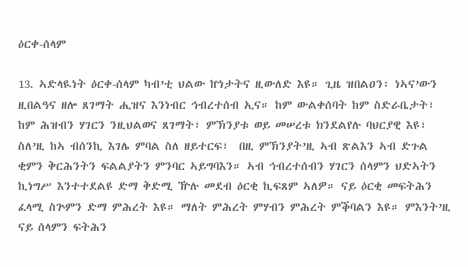ዕርቀ-ሰላም

13. ኣድላዪነት ዕርቀ-ሰላም ካብ’ቲ ህልው ኵነታትና ዚውለድ እዩ። ጊዜ ዝበልዐን፡ ነኣና’ውን ዚበልዓና ዘሎ ጸገማት ሒዝና እንነብር ኅብረተሰብ ኢና። ከም ውልቀሰባት ከም ስድራቤታት፣ ከም ሕዝብን ሃገርን ንዚህልወና ጸገማት፣ ምኽንያቱ ወይ መሠረቱ ክንደልየሉ ባህርያዊ እዩ፣ ስለ’ዚ ከኣ ብሰንኪ እገሌ ምባል ስለ ዘይተርፍ፣  በዚ ምኽንያት’ዚ ኣብ ጽልእን ኣብ ድጉል ቂምን ቅርሕንትን ፍልልያትን ምንባር ኣይግባእን። ኣብ ኅብረተሰብን ሃገርን ሰላምን ህድኣትን ኪነግሥ እንተተደልዩ ድማ ቅድሚ ዅሉ መደብ ዕርቂ ኪፍጸም ኣለዎ። ናይ ዕርቂ መፍትሕን ፈላሚ ስጕምን ድማ ምሕረት እዩ። ማለት ምሕረት ምሃብን ምሕረት ምቕባልን እዩ። ምእንት’ዚ ናይ ሰላምን ፍትሕን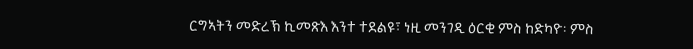ርግኣትን መድረኽ ኪመጽእ እንተ ተደልዩ፣ ነዚ መንገዲ ዕርቂ ምስ ከድካዮ፡ ምስ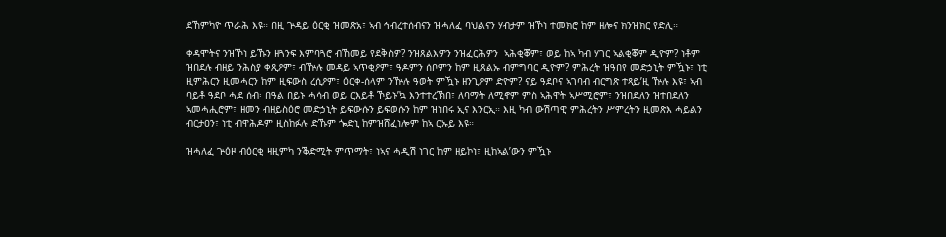ደኸምካዮ ጥራሕ እዩ። በዚ ጕዳይ ዕርቂ ዝመጽአ፣ ኣብ ኅብረተሰብናን ዝሓለፈ ባህልናን ሃብታም ዝኾነ ተመክሮ ከም ዘሎና ክንዝክር የድሊ።

ቀዳሞትና ንዝኾነ ይኹን ዘጓንፍ እምባጓሮ ብኸመይ የደቅስዎ? ንዝጸልእዎን ንዝፈርሕዎን  ኣሕቂቖም፣ ወይ ከኣ ካብ ሃገር ኣልቂቖም ዲዮም? ነቶም ዝበደሉ ብዘይ ንሕስያ ቀጺዖም፣ ብዅሉ መዳይ ኣጥቂዖም፣ ዓዶምን ሰቦምን ከም ዚጸልኡ ብምግባር ዲዮም? ምሕረት ዝዓበየ መድኃኒት ምዃኑ፣ ነቲ ዚምሕርን ዚመሓርን ከም ዚፍውስ ረሲዖም፣ ዕርቀ-ሰላም ንዅሉ ዓወት ምዃኑ ዘንጊዖም ድዮም? ናይ ዓደቦና ኣገባብ ብርግጽ ተጻይ’ዚ ዅሉ እዩ፣ ኣብ ባይቶ ዓደቦ ሓደ ሰብ፡ በዓል በይኑ ሓሳብ ወይ ርእይቶ ኾይኑ’ኳ እንተተረኽበ፣ ለባማት ለሚኖም ምስ ኣሕዋት ኣሥሚሮም፣ ንዝበደለን ዝተበደለን ኣመሓሒሮም፣ ዘመን ብዘይስዕሮ መድኃኒት ይፍውሱን ይፍወሱን ከም ዝነበሩ ኢና እንርኢ። እዚ ካብ ውሽጣዊ ምሕረትን ሥምረትን ዚመጽእ ሓይልን ብርታዐን፣ ነቲ ብዋሕዶም ዚስከፉሉ ድኹም ጐድኒ ከምዝሸፈነሎም ከኣ ርኡይ እዩ።

ዝሓለፈ ጕዕዞ ብዕርቂ ዛዚምካ ንቕድሚት ምጥማት፣ ነኣና ሓዲሽ ነገር ከም ዘይኮነ፣ ዚከኣል’ውን ምዃኑ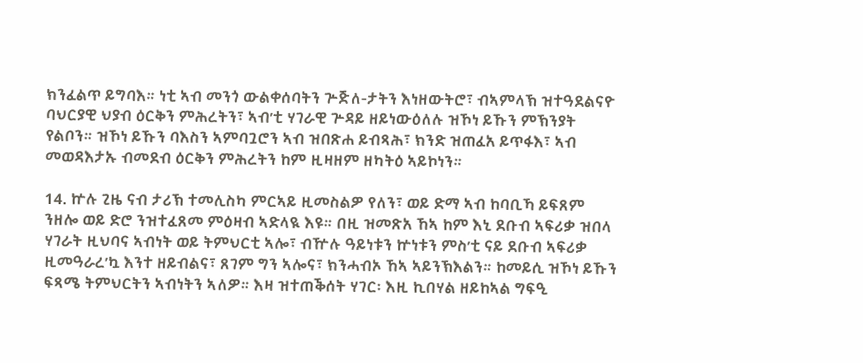ክንፈልጥ ይግባእ። ነቲ ኣብ መንጎ ውልቀሰባትን ጕጅለ-ታትን እነዘውትሮ፣ ብኣምላኽ ዝተዓደልናዮ ባህርያዊ ህያብ ዕርቅን ምሕረትን፣ ኣብ’ቲ ሃገራዊ ጕዳይ ዘይነውዕለሉ ዝኾነ ይኹን ምኽንያት የልቦን። ዝኾነ ይኹን ባእስን ኣምባጓሮን ኣብ ዝበጽሐ ይብጻሕ፣ ክንድ ዝጠፈአ ይጥፋእ፣ ኣብ መወዳእታኡ ብመደብ ዕርቅን ምሕረትን ከም ዚዛዘም ዘካትዕ ኣይኮነን።

14. ኵሉ ጊዜ ናብ ታሪኽ ተመሊስካ ምርኣይ ዚመስልዎ የለን፣ ወይ ድማ ኣብ ከባቢኻ ይፍጸም ንዘሎ ወይ ድሮ ንዝተፈጸመ ምዕዛብ ኣድላዪ እዩ። በዚ ዝመጽአ ኸኣ ከም እኒ ደቡብ ኣፍሪቃ ዝበላ ሃገራት ዚህባና ኣብነት ወይ ትምህርቲ ኣሎ፣ ብዅሉ ዓይነቱን ኵነቱን ምስ’ቲ ናይ ደቡብ ኣፍሪቃ ዚመዓራረ’ኳ እንተ ዘይብልና፣ ጸገም ግን ኣሎና፣ ክንሓብኦ ኸኣ ኣይንኽእልን። ከመይሲ ዝኾነ ይኹን ፍጻሜ ትምህርትን ኣብነትን ኣለዎ። እዛ ዝተጠቕሰት ሃገር፡ እዚ ኪበሃል ዘይከኣል ግፍዒ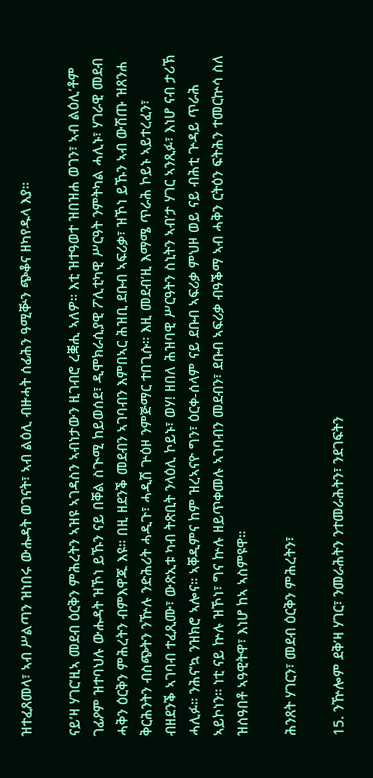ዝተፈጸመላ፣ ኣብ ሥልጣን ዝነበሩ ውሑዳት ወገናት፣ ኣብ ልዕሊ ብዙሓት ሰፊሕን ዓሚቝን ጭቆና ዘካየዱላ እያ።

ናይ’ዛ ሃገር’ዚኣ መደብ ዕርቅን ምሕረትን ኣዝዩ ኣገዳስን ኣብነታውን ዚገብሮ ረቛሒ ኣለዎ። እቲ ዝተዓወተ ዝበዝሐ ወገን፣ ኣብ ልዕሊ’ቶም ገፊዖም ዝተባህሉ ውሑዳት ዝኾነ ይኹን ናይ በቐል ስጒሚ ከይወሰደ፣ ዲሞክራሲያዊ ፖሊቲካዊ ሥርዓት ንምትካል ሓሊኑ፣ ሃገራዊ መደብ ሓቅን ዕርቅን ምሕረትን ብምእዋጁ እዩ። በዚ ዘደንቕ መደብን ኣገባብን እምበኣር ሕዝቢ ደቡብ ኣፍሪቃ፣ ዝኾነ ይኹን ኣብ ውሽጡ ዝጸንሐ ቅርሕንትን ብስጭትን ንዅሉ ንድሕሪት ሓዲጉ፣ ሓዲሽ ጕዕዞ ንምጅማር ተበጊሱ። እዚ መደብ’ዚ እማሜ ጥራሕ ኮይኑ ኣይተረፈን፣ ብዘደንቕ ኣገባብ ተፈጺሙ፣ ውጽኢቱ ካብ ትጽቢት ንላዕሊ ኮይኑ፣ ወሃ! ዘበለ ሕዝባዊ ሥርዓትን ስኒትን ኣብ’ታ ሃገር ኣንጺፉ፣ እነሆ ናብ ታሪኽ ሓሊፉ። ንሕና’ኳ ንዝክሮ ኣሎና። ኣቐዲምና ከም ዝረኣናዮ ግን፣ ዕርቀ-ሰላም ናይ ደቡብ ኣፍሪቃ ምህዞ ወይ ናይ ብሕቲ ጕዳይ ጥራሕ ኣይኮነን። ነቲ ናይ ኵሉ ዝኾነ፣ ግና ኵሉ ዘይጥቀመሉ ኣገባብን መደብን፣ ደቡብ ኣፍሪቃ ብዓቕማ ኣብ ሓቅን ርትዕን ፍትሕን ተመርኵሳ ስለ ዝሰዓበቶ ኣዓዊትዋ፣ እነሆ ከኣ ኣስምዩዋ።

ሕንጸት ሃገርን፣ መደብ ዕርቅን ምሕረትን፣

15. ንዅሎም ደቅ’ዛ ሃገር፣ ንመራሕትን ንተመራሕትን፣ ንደገፍትን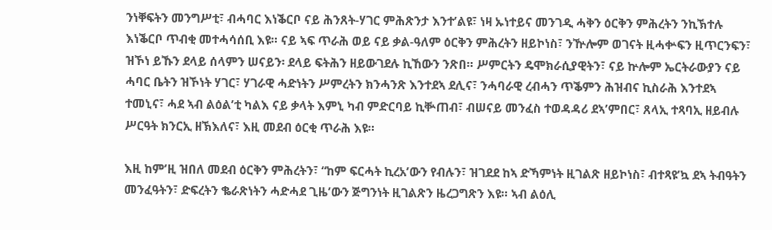ንነቐፍትን መንግሥቲ፣ ብሓባር እነቕርቦ ናይ ሕንጸት-ሃገር ምሕጽንታ እንተ’ልዩ፣ ነዛ ኡነተይና መንገዲ ሓቅን ዕርቅን ምሕረትን ንኪኽተሉ እነቕርቦ ጥብቂ መተሓሳሰቢ እዩ። ናይ ኣፍ ጥራሕ ወይ ናይ ቃል-ዓለም ዕርቅን ምሕረትን ዘይኮነስ፣ ንዅሎም ወገናት ዚሓቍፍን ዚጥርንፍን፣ ዝኾነ ይኹን ደላይ ሰላምን ሠናይን፡ ደላይ ፍትሕን ዘይውገደሉ ኪኸውን ንጽበ። ሥምርትን ዴሞክራሲያዊትን፣ ናይ ኵሎም ኤርትራውያን ናይ ሓባር ቤትን ዝኾነት ሃገር፣ ሃገራዊ ሓድነትን ሥምረትን ክንሓንጽ እንተደኣ ደሊና፣ ንሓባራዊ ረብሓን ጥቕምን ሕዝብና ኪስራሕ እንተደኣ ተመኒና፣ ሓደ ኣብ ልዕል’ቲ ካልእ ናይ ቃላት እምኒ ካብ ምድርባይ ኪቝጠብ፣ ብሠናይ መንፈስ ተወዳዳሪ ደኣ’ምበር፣ ጸላኢ ተጻባኢ ዘይብሉ ሥርዓት ክንርኢ ዘኽእለና፣ እዚ መደብ ዕርቂ ጥራሕ እዩ።

እዚ ከም’ዚ ዝበለ መደብ ዕርቅን ምሕረትን፣ “ከም ፍርሓት ኪረአ’ውን የብሉን፣ ዝገደደ ከኣ ድኻምነት ዚገልጽ ዘይኮነስ፣ ብተጻዩ’ኳ ደኣ ትብዓትን መንፈዓትን፣ ድፍረትን ቈራጽነትን ሓድሓደ ጊዜ’ውን ጅግንነት ዚገልጽን ዜረጋግጽን እዩ። ኣብ ልዕሊ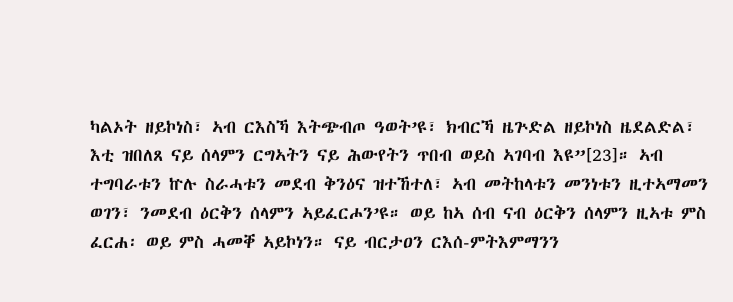ካልኦት ዘይኮነስ፣ ኣብ ርእስኻ እትጭብጦ ዓወት’ዩ፣ ክብርኻ ዜጕድል ዘይኮነስ ዜደልድል፣ እቲ ዝበለጸ ናይ ሰላምን ርግኣትን ናይ ሕውየትን ጥበብ ወይስ ኣገባብ እዩ”[23]። ኣብ ተግባራቱን ኵሉ ስራሓቱን መደብ ቅንዕና ዝተኸተለ፣ ኣብ መትከላቱን መንነቱን ዚተኣማመን ወገን፣ ንመደብ ዕርቅን ሰላምን ኣይፈርሖን’ዩ። ወይ ከኣ ሰብ ናብ ዕርቅን ሰላምን ዚኣቱ ምስ ፈርሐ፡ ወይ ምስ ሓመቐ ኣይኮነን። ናይ ብርታዐን ርእሰ-ምትእምማንን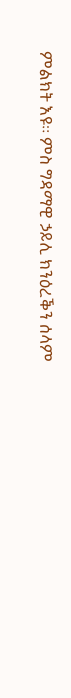ምልክት እዩ። ምስ ግዳማዊ ኃይሊ ክንዕረቕን ሰላም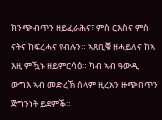ክንጭብጥን ዘይፈራሕና፣ ምስ ርእስና ምስ ናትና ከፍረሓና የብሉን። ኣጸቢቑ ዘሓይለና ከኣ እዚ ምዃኑ ዘይምርሳዕ። ካብ ኣብ ዓውዲ ውግእ ኣብ መድረኽ ሰላም ዚረአን ዙጭበጥን ጅግንነት ይደምቕ።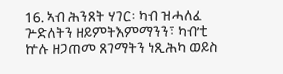16. ኣብ ሕንጸት ሃገር፡ ካብ ዝሓለፈ ጕድለትን ዘይምትእምማንን፣ ካብ’ቲ ኵሉ ዘጋጠመ ጸገማትን ነጺሕካ ወይስ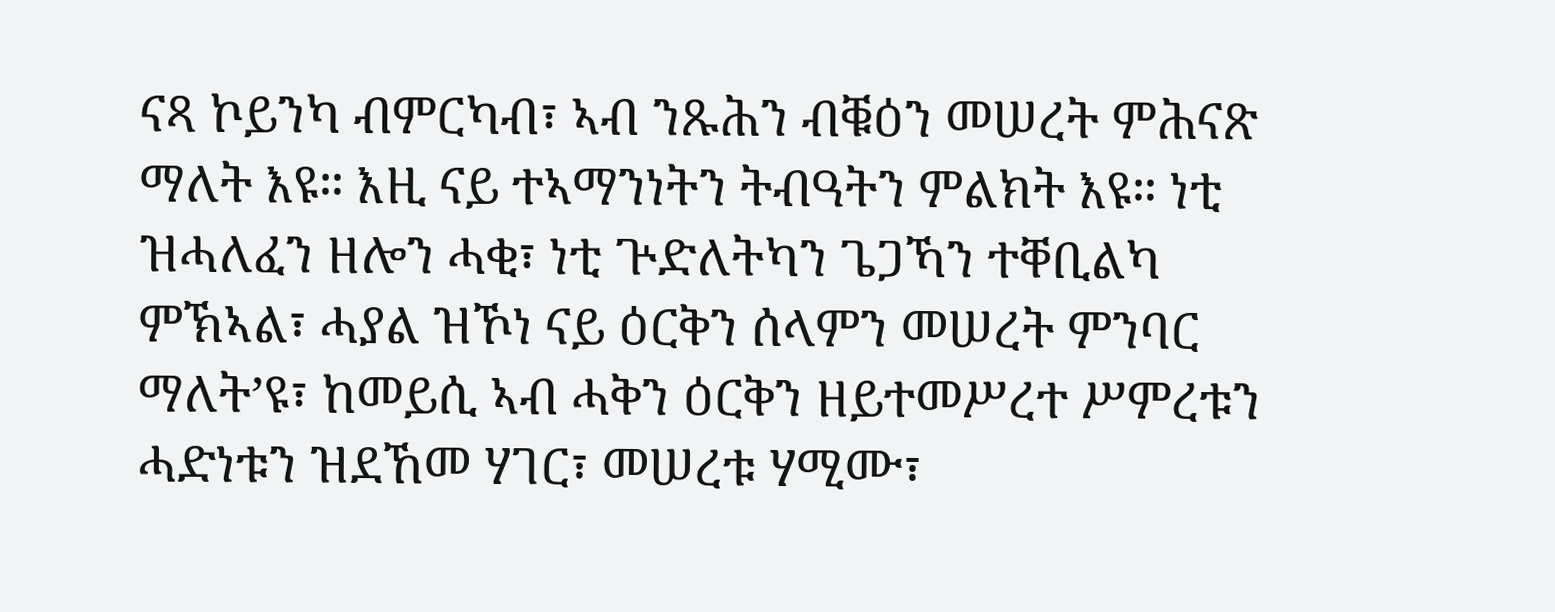ናጻ ኮይንካ ብምርካብ፣ ኣብ ንጹሕን ብቑዕን መሠረት ምሕናጽ ማለት እዩ። እዚ ናይ ተኣማንነትን ትብዓትን ምልክት እዩ። ነቲ ዝሓለፈን ዘሎን ሓቂ፣ ነቲ ጕድለትካን ጌጋኻን ተቐቢልካ ምኽኣል፣ ሓያል ዝኾነ ናይ ዕርቅን ሰላምን መሠረት ምንባር ማለት’ዩ፣ ከመይሲ ኣብ ሓቅን ዕርቅን ዘይተመሥረተ ሥምረቱን ሓድነቱን ዝደኸመ ሃገር፣ መሠረቱ ሃሚሙ፣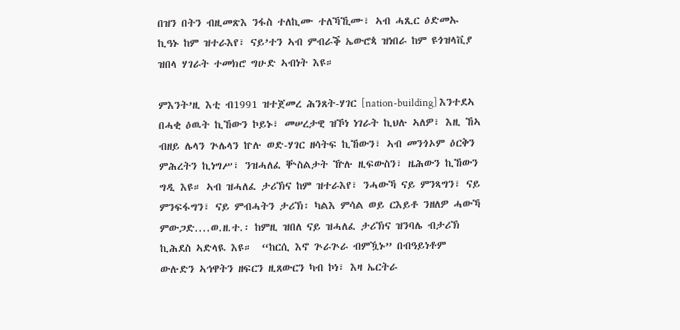በዝን በትን ብዚመጽእ ንፋስ ተለኪሙ ተለኻኺሙ፣ ኣብ ሓጺር ዕድመኡ ኪዓኑ ከም ዝተራእየ፣ ናይ’ተን ኣብ ምብራቕ ኤውሮጳ ዝነበራ ከም ዩጎዝላቪያ ዝበላ ሃገራት ተመክሮ ግሁድ ኣብነት እዩ።

ምእንት’ዚ እቲ ብ1991 ዝተጀመረ ሕንጸት-ሃገር [nation-building] እንተደኣ በሓቂ ዕዉት ኪኸውን ኮይኑ፣ መሠረታዊ ዝኾነ ነገራት ኪህሉ ኣለዎ፣ እዚ ኸኣ ብዘይ ሌላን ጕሌላን ኵሉ ወድ-ሃገር ዘሳትፍ ኪኸውን፣ ኣብ መንጎኦም ዕርቅን ምሕረትን ኪነግሥ፣ ንዝሓለፈ ቝስልታት ዅሉ ዚፍውስን፣ ዜሕውን ኪኸውን ግዲ እዩ። ኣብ ዝሓለፈ ታሪኽና ከም ዝተራእየ፣ ንሓውኻ ናይ ምንጻግን፣ ናይ ምንፍፋግን፣ ናይ ምብሓትን ታሪኽ፡ ካልእ ምሳል ወይ ርእይቶ ንዘለዎ ሓውኻ ምውጋድ....ወ.ዘ.ተ.፡ ከምዚ ዝበለ ናይ ዝሓለፈ ታሪኽና ዝንባሌ ብታሪኽ ኪሕደስ ኣድላዪ እዩ።  “ከርሲ እኖ ጕራጕራ ብምዃኑ” በብዓይነቶም ውሉድን ኣኅዋትን ዘፍርን ዚጸውርን ካብ ኮነ፣ እዛ ኤርትራ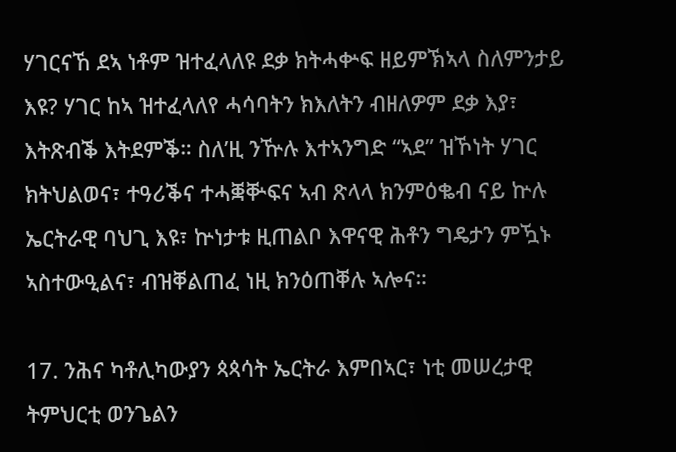ሃገርናኸ ደኣ ነቶም ዝተፈላለዩ ደቃ ክትሓቍፍ ዘይምኽኣላ ስለምንታይ እዩ? ሃገር ከኣ ዝተፈላለየ ሓሳባትን ክእለትን ብዘለዎም ደቃ እያ፣ እትጽብቕ እትደምቕ። ስለ’ዚ ንዅሉ እተኣንግድ “ኣደ” ዝኾነት ሃገር ክትህልወና፣ ተዓሪቕና ተሓቛቝፍና ኣብ ጽላላ ክንምዕቈብ ናይ ኵሉ ኤርትራዊ ባህጊ እዩ፣ ኵነታቱ ዚጠልቦ እዋናዊ ሕቶን ግዴታን ምዃኑ ኣስተውዒልና፣ ብዝቐልጠፈ ነዚ ክንዕጠቐሉ ኣሎና።

17. ንሕና ካቶሊካውያን ጳጳሳት ኤርትራ እምበኣር፣ ነቲ መሠረታዊ ትምህርቲ ወንጌልን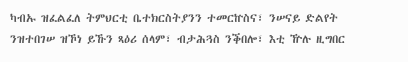ካብኡ ዝፈልፈለ ትምህርቲ ቤተክርስትያንን ተመርኵስና፣ ንሠናይ ድልየት ንዝተበገሠ ዝኾነ ይኹን ጻዕሪ ሰላም፣ ብታሕጓስ ንቕበሎ፣ እቲ ዅሉ ዚግበር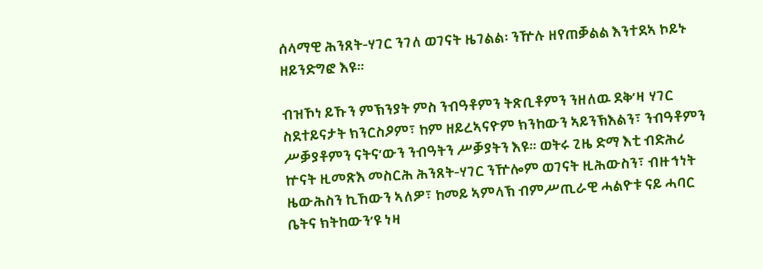ሰላማዊ ሕንጸት-ሃገር ንገለ ወገናት ዜገልል፡ ንዅሉ ዘየጠቓልል እንተደኣ ኮይኑ ዘይንድግፎ እዩ።

ብዝኾነ ይኹን ምኽንያት ምስ ንብዓቶምን ትጽቢቶምን ንዘለዉ ደቅ’ዛ ሃገር ስደተይናታት ክንርስዖም፣ ከም ዘይረኣናዮም ክንከውን ኣይንኽእልን፣ ንብዓቶምን ሥቓያቶምን ናትና’ውን ንብዓትን ሥቓያትን እዩ። ወትሩ ጊዜ ድማ እቲ ብድሕሪ ኵናት ዚመጽእ መስርሕ ሕንጸት-ሃገር ንዅሎም ወገናት ዚሕውስን፣ ብዙኅነት ዜውሕስን ኪኸውን ኣለዎ፣ ከመይ ኣምላኽ ብምሥጢራዊ ሓልዮቱ ናይ ሓባር ቤትና ክትከውን’ዩ ነዛ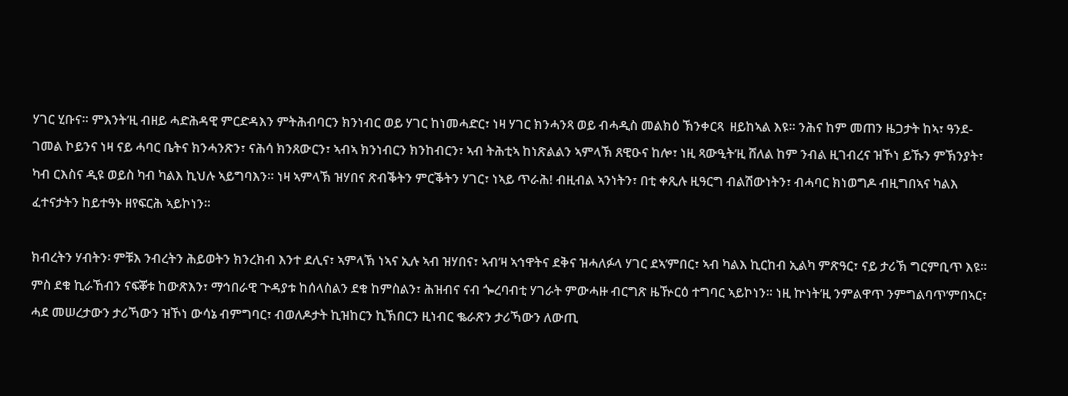ሃገር ሂቡና። ምእንት’ዚ ብዘይ ሓድሕዳዊ ምርድዳእን ምትሕብባርን ክንነብር ወይ ሃገር ከነመሓድር፣ ነዛ ሃገር ክንሓንጻ ወይ ብሓዲስ መልክዕ ኽንቀርጻ  ዘይከኣል እዩ። ንሕና ከም መጠን ዜጋታት ከኣ፣ ዓንደ-ገመል ኮይንና ነዛ ናይ ሓባር ቤትና ክንሓንጽን፣ ናሕሳ ክንጸውርን፣ ኣብኣ ክንነብርን ክንከብርን፣ ኣብ ትሕቲኣ ከነጽልልን ኣምላኽ ጸዊዑና ከሎ፣ ነዚ ጻውዒት’ዚ ሸለል ከም ንብል ዚገብረና ዝኾነ ይኹን ምኽንያት፣ ካብ ርእስና ዲዩ ወይስ ካብ ካልእ ኪህሉ ኣይግባእን። ነዛ ኣምላኽ ዝሃበና ጽብቕትን ምርቕትን ሃገር፣ ነኣይ ጥራሕ! ብዚብል ኣንነትን፣ በቲ ቀጺሉ ዚዓርግ ብልሽውነትን፣ ብሓባር ክነወግዶ ብዚግበኣና ካልእ ፈተናታትን ከይተዓኑ ዘየፍርሕ ኣይኮነን።

ክብረትን ሃብትን፡ ምቹእ ንብረትን ሕይወትን ክንረክብ እንተ ደሊና፣ ኣምላኽ ነኣና ኢሉ ኣብ ዝሃበና፣ ኣብ’ዛ ኣኅዋትና ደቅና ዝሓለፉላ ሃገር ደኣ’ምበር፣ ኣብ ካልእ ኪርከብ ኢልካ ምጽዓር፣ ናይ ታሪኽ ግርምቢጥ እዩ። ምስ ደቁ ኪራኸብን ናፍቖቱ ከውጽእን፣ ማኅበራዊ ጕዳያቱ ከሰላስልን ደቁ ከምስልን፣ ሕዝብና ናብ ጐረባብቲ ሃገራት ምውሓዙ ብርግጽ ዜዅርዕ ተግባር ኣይኮነን። ነዚ ኵነት’ዚ ንምልዋጥ ንምግልባጥ’ምበኣር፣ ሓደ መሠረታውን ታሪኻውን ዝኾነ ውሳኔ ብምግባር፣ ብወለዶታት ኪዝከርን ኪኽበርን ዚነብር ቈራጽን ታሪኻውን ለውጢ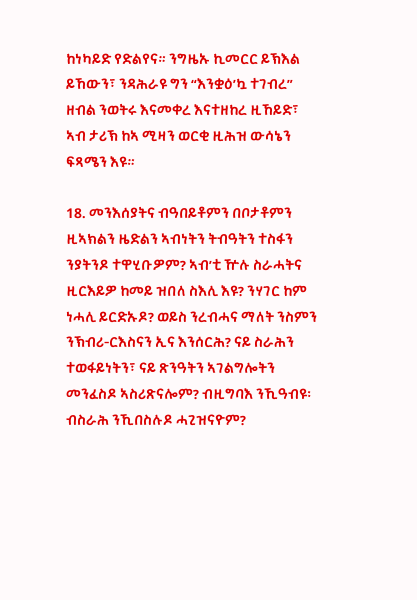ከነካይድ የድልየና። ንግዜኡ ኪመርር ይኽእል ይኸውን፣ ንዳሕራዩ ግን “እንቋዕ’ኳ ተገብረ” ዘብል ንወትሩ እናመቀረ እናተዘከረ ዚኸይድ፣ ኣብ ታሪኽ ከኣ ሚዛን ወርቂ ዚሕዝ ውሳኔን ፍጻሜን እዩ።

18. መንእሰያትና ብዓበይቶምን በቦታቶምን ዚኣክልን ዜድልን ኣብነትን ትብዓትን ተስፋን ንያትንዶ ተዋሂቡዎም? ኣብ’ቲ ዅሉ ስራሓትና ዚርእይዎ ከመይ ዝበለ ስእሊ እዩ? ንሃገር ከም ነሓሊ ይርድኡዶ? ወይስ ንረብሓና ማለት ንስምን ንኽብሪ-ርእስናን ኢና እንሰርሕ? ናይ ስራሕን ተወፋይነትን፣ ናይ ጽንዓትን ኣገልግሎትን መንፈስዶ ኣስሪጽናሎም? ብዚግባእ ንኺዓብዩ፡ ብስራሕ ንኺበስሉዶ ሓጊዝናዮም?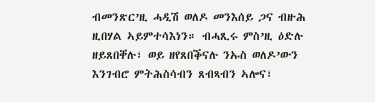ብመንጽር’ዚ ሓዲሽ ወለዶ መንእሰይ ጋና ብዙሕ ዚበሃል ኣይምተሳእነን። ብሓጺሩ ምስ’ዚ ዕድሉ ዘይጸበቐሉ፣ ወይ ዘየጸበቕናሉ ንኡስ ወለዶ’ውን እንገብሮ ምትሕስሳብን ጸብጻብን ኣሎና፣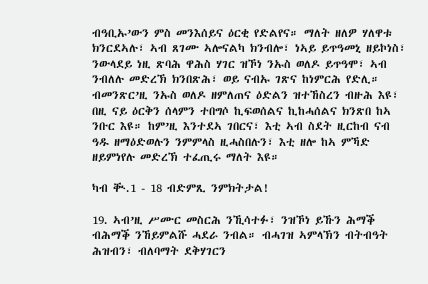ብዓቢኡ’ውን ምስ መንእሰይና ዕርቂ የድልየና። ማለት ዘለዎ ሃለዋቱ ክንርደኣሉ፣ ኣብ ጸገሙ ኣሎናልካ ክንብሎ፣ ነኣይ ይጥዓመኒ ዘይኮነስ፣ ንውላደይ ነዚ ጽባሕ ዋሕስ ሃገር ዝኾነ ንኡስ ወለዶ ይጥዓሞ፣ ኣብ ንብለሉ መድረኽ ክንበጽሕ፣ ወይ ናብኡ ገጽና ከነምርሕ የድሊ። ብመንጽር’ዚ ንኡስ ወለዶ ዘምለጠና ዕድልን ዝተኸስረን ብዙሕ እዩ፣ በዚ ናይ ዕርቅን ሰላምን ተበግሶ ኪፍወሰልና ኪከሓሰልና ክንጽበ ከኣ ንቡር እዩ። ከም’ዚ እንተደኣ ገበርና፣ እቲ ኣብ ስደት ዚርከብ ናብ ዓዱ ዘማዕድወሉን ንምምላስ ዚሓስበሉን፣ እቲ ዘሎ ከኣ ምኻድ ዘይምነየሉ መድረኽ ተፈጢሩ ማለት እዩ።

ካብ ቚ.1 - 18 ብድምጺ ንምክትታል!

19. ኣብ’ዚ ሥሙር መስርሕ ንኺሳተፉ፣ ንዝኾነ ይኹን ሕማቕ ብሕማቕ ንኸይምልሹ ሓደራ ንብል። ብሓገዝ ኣምላኽን ብትብዓት ሕዝብን፣ ብለባማት ደቅሃገርን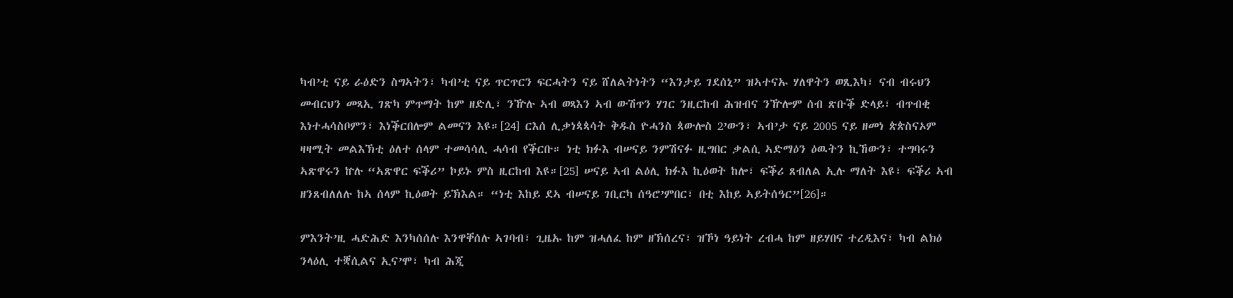ካብ’ቲ ናይ ራዕድን ስግኣትን፣ ካብ’ቲ ናይ ጥርጥርን ፍርሓትን ናይ ሸለልትነትን “እንታይ ገደሰኒ” ዝኣተናኡ ሃለዋትን ወጺእካ፣ ናብ ብሩህን መብርህን መጻኢ ገጽካ ምጥማት ከም ዘድሊ፣ ንዅሉ ኣብ ወጻእን ኣብ ውሽጥን ሃገር ንዚርከብ ሕዝብና ንዅሎም ሰብ ጽቡቕ ድላይ፣ ብጥብቂ እነተሓሳስቦምን፣ እነቕርበሎም ልመናን እዩ።[24] ርእሰ ሊቃነጳጳሳት ቅዱስ ዮሓንስ ጳውሎስ 2’ውን፣ ኣብ’ታ ናይ 2005 ናይ ዘመነ ጵጵስናኦም ዛዛሚት መልእኽቲ ዕለተ ሰላም ተመሳሳሊ ሓሳብ የቕርቡ። ነቲ ክፉእ ብሠናይ ንምሽናፉ ዚግበር ቃልሲ ኣድማዕን ዕዉትን ኪኸውን፣ ተግባሩን ኣጽዋሩን ኵሉ “ኣጽዋር ፍቕሪ” ኮይኑ ምስ ዚርከብ እዩ።[25] ሠናይ ኣብ ልዕሊ ክፉእ ኪዕወት ከሎ፣ ፍቕሪ ጸብለል ኢሉ ማለት እዩ፣ ፍቕሪ ኣብ ዘንጸብለለሉ ከኣ ሰላም ኪዕወት ይኽእል። “ነቲ እከይ ደኣ ብሠናይ ገቢርካ ሰዓሮ’ምበር፣ በቲ እከይ ኣይትሰዓር”[26]።

ምእንት’ዚ ሓድሕድ እንካሰሰሉ እንዋቐሰሉ ኣገባብ፣ ጊዜኡ ከም ዝሓለፈ ከም ዘኽሰረና፣ ዝኾነ ዓይነት ረብሓ ከም ዘይሃበና ተረዲእና፣ ካብ ልክዕ ንላዕሊ ተቛሲልና ኢና’ሞ፣ ካብ ሕጂ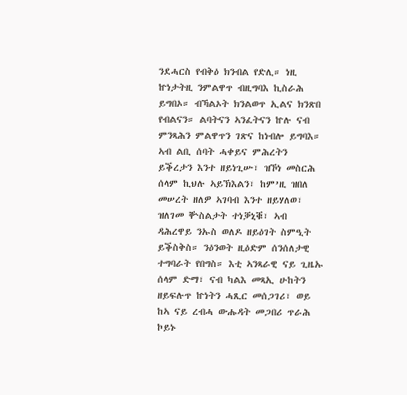ንደሓርስ የብቅዕ ክንብል የድሊ። ነዚ ኵነታትዚ ንምልዋጥ ብዚግባእ ኪስራሕ ይግበኦ። ብኻልኦት ክንልወጥ ኢልና ክንጽበ የብልናን። ልባትናን ኣንፈትናን ኵሉ ናብ ምንጻሕን ምልዋጥን ገጽና ከነብሎ ይግባእ። ኣብ ልቢ ሰባት ሓቀይና ምሕረትን ይቕረታን እንተ ዘይነጊሡ፣ ዝኾነ መስርሕ ሰላም ኪህሉ ኣይኽእልን፣ ከም’ዚ ዝበለ መሠረት ዘለዎ ኣገባብ እንተ ዘይሃለወ፣ ዝለገመ ቝስልታት ተነቓኒቑ፣ ኣብ ዳሕረዋይ ንኡስ ወለዶ ዘይዕገት ስምዒት ይቕስቅስ። ንዕንወት ዚዕድም ሰንሰለታዊ ተግባራት የበግስ። እቲ ኣንጻራዊ ናይ ጊዜኡ ሰላም ድማ፣ ናብ ካልእ መጻኢ ሁከትን ዘይፍሉጥ ኵነትን ሓጺር መሰጋገሪ፣ ወይ ከኣ ናይ ረብሓ ውሑዳት መጋበሪ ጥራሕ ኮይኑ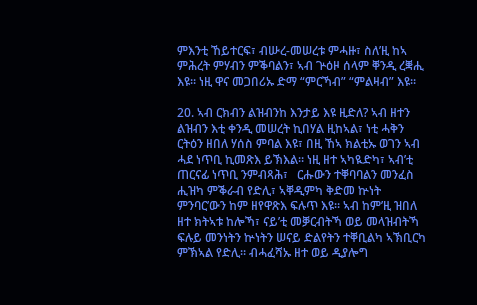ምእንቲ ኸይተርፍ፣ ብሡረ-መሠረቱ ምሓዙ፣ ስለ’ዚ ከኣ ምሕረት ምሃብን ምቕባልን፣ ኣብ ጕዕዞ ሰላም ቐንዲ ረቛሒ እዩ። ነዚ ዋና መጋበሪኡ ድማ “ምርኻብ” “ምልዛብ” እዩ።

20. ኣብ ርክብን ልዝብንከ እንታይ እዩ ዚድለ? ኣብ ዘተን ልዝብን እቲ ቀንዲ መሠረት ኪበሃል ዚከኣል፣ ነቲ ሓቅን ርትዕን ዘበለ ሃሰስ ምባል እዩ፣ በዚ ኸኣ ክልቲኡ ወገን ኣብ ሓደ ነጥቢ ኪመጽእ ይኽእል። ነዚ ዘተ ኣካዪድካ፣ ኣብ’ቲ ጠርናፊ ነጥቢ ንምብጻሕ፣   ርሑውን ተቐባባልን መንፈስ ሒዝካ ምቕራብ የድሊ፣ ኣቐዲምካ ቅድመ ኵነት ምንባር’ውን ከም ዘየዋጽእ ፍሉጥ እዩ። ኣብ ከም’ዚ ዝበለ ዘተ ክትኣቱ ከሎኻ፣ ናይ’ቲ መቓርብትኻ ወይ መላዝብትኻ ፍሉይ መንነትን ኵነትን ሠናይ ድልየትን ተቐቢልካ ኣኽቢርካ ምኽኣል የድሊ። ብሓፈሻኡ ዘተ ወይ ዲያሎግ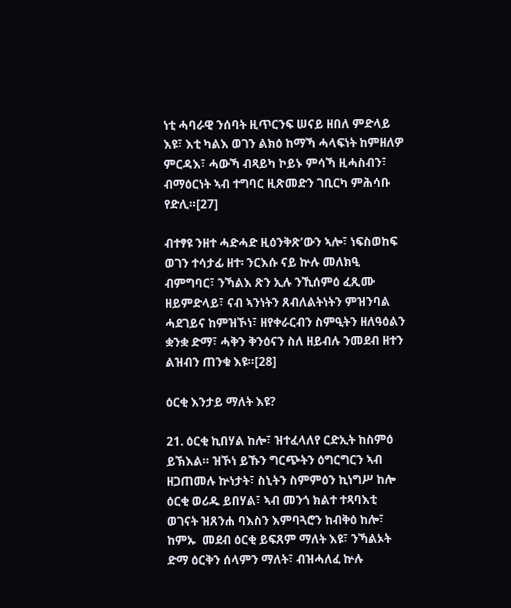ነቲ ሓባራዊ ንሰባት ዚጥርንፍ ሠናይ ዘበለ ምድላይ እዩ፣ እቲ ካልእ ወገን ልክዕ ከማኻ ሓላፍነት ከምዘለዎ ምርዳእ፣ ሓውኻ ብጻይካ ኮይኑ ምሳኻ ዚሓስብን፣ ብማዕርነት ኣብ ተግባር ዚጽመድን ገቢርካ ምሕሳቡ የድሊ።[27]

ብተፃዩ ንዘተ ሓድሓድ ዚዕንቅጽ’ውን ኣሎ፣ ነፍስወከፍ ወገን ተሳታፊ ዘተ፡ ንርእሱ ናይ ኵሉ መለክዒ ብምግባር፣ ንኻልእ ጽን ኢሉ ንኺሰምዕ ፈጺሙ ዘይምድላይ፣ ናብ ኣንነትን ጸብለልትነትን ምዝንባል ሓደገይና ከምዝኾነ፣ ዘየቀራርብን ስምዒትን ዘለዓዕልን ቋንቋ ድማ፣ ሓቅን ቅንዕናን ስለ ዘይብሉ ንመደብ ዘተን ልዝብን ጠንቁ እዩ።[28]

ዕርቂ እንታይ ማለት እዩ?

21. ዕርቂ ኪበሃል ከሎ፣ ዝተፈላለየ ርድኢት ከስምዕ ይኽእል። ዝኾነ ይኹን ግርጭትን ዕግርግርን ኣብ ዘጋጠመሉ ኵነታት፣ ስኒትን ስምምዕን ኪነግሥ ከሎ  ዕርቂ ወሪዱ ይበሃል፣ ኣብ መንጎ ክልተ ተጻባእቲ ወገናት ዝጸንሐ ባእስን እምባጓሮን ከብቅዕ ከሎ፣ ከምኡ  መደብ ዕርቂ ይፍጸም ማለት እዩ፣ ንኻልኦት ድማ ዕርቅን ሰላምን ማለት፣ ብዝሓለፈ ኵሉ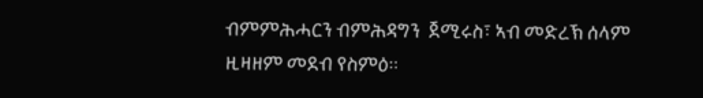ብምምሕሓርን ብምሕዳግን  ጀሚሩስ፣ ኣብ መድረኽ ሰላም ዚዛዘም መደብ የስምዕ።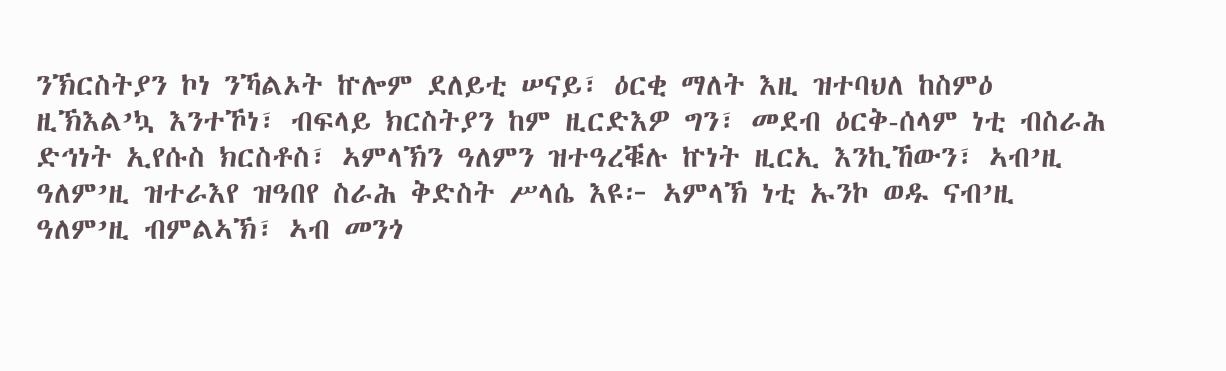ንኽርስትያን ኮነ ንኻልኦት ኵሎም ደለይቲ ሠናይ፣ ዕርቂ ማለት እዚ ዝተባህለ ከስምዕ ዚኽእል’ኳ እንተኾነ፣ ብፍላይ ክርስትያን ከም ዚርድእዎ ግን፣ መደብ ዕርቅ-ሰላም ነቲ ብስራሕ ድኅነት ኢየሱስ ክርስቶስ፣ ኣምላኽን ዓለምን ዝተዓረቑሉ ኵነት ዚርኢ እንኪኸውን፣ ኣብ’ዚ ዓለም’ዚ ዝተራእየ ዝዓበየ ስራሕ ቅድስት ሥላሴ እዩ፦ ኣምላኽ ነቲ ኡንኮ ወዱ ናብ’ዚ ዓለም’ዚ ብምልኣኽ፣ ኣብ መንጎ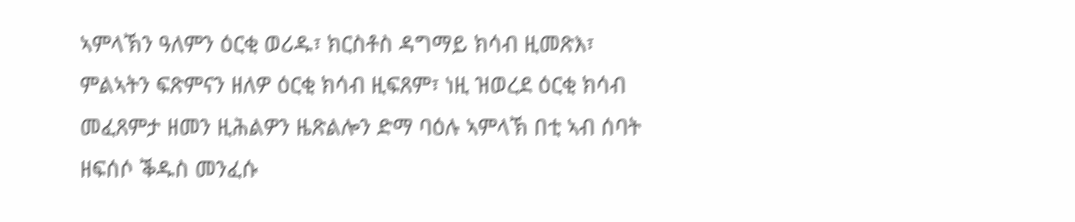ኣምላኽን ዓለምን ዕርቂ ወሪዱ፣ ክርስቶስ ዳግማይ ክሳብ ዚመጽእ፣ ምልኣትን ፍጽምናን ዘለዎ ዕርቂ ክሳብ ዚፍጸም፣ ነዚ ዝወረደ ዕርቂ ክሳብ መፈጸምታ ዘመን ዚሕልዎን ዜጽልሎን ድማ ባዕሉ ኣምላኽ በቲ ኣብ ሰባት ዘፍሰሶ ቕዱስ መንፈሱ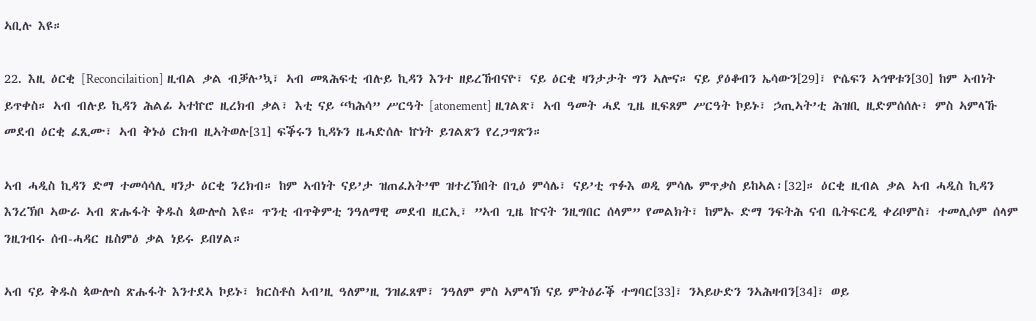ኣቢሉ እዩ።

22. እዚ ዕርቂ [Reconcilaition] ዚብል ቃል ብቓሉ’ኳ፣ ኣብ መጻሕፍቲ ብሉይ ኪዳን እንተ ዘይረኸብናዮ፣ ናይ ዕርቂ ዛንታታት ግን ኣሎና። ናይ ያዕቆብን ኤሳውን[29]፣ ዮሴፍን ኣኅዋቱን[30] ከም ኣብነት ይጥቀስ። ኣብ ብሉይ ኪዳን ሕልፊ ኣተኵሮ ዚረክብ ቃል፣ እቲ ናይ “ካሕሳ” ሥርዓት [atonement] ዚገልጽ፣ ኣብ ዓመት ሓደ ጊዜ ዚፍጸም ሥርዓት ኮይኑ፣ ኃጢኣት’ቲ ሕዝቢ ዚድምሰሰሉ፣ ምስ ኣምላኹ መደብ ዕርቂ ፈጺሙ፣ ኣብ ቅኑዕ ርክብ ዚኣትወሉ[31] ፍቕሩን ኪዳኑን ዜሓድሰሉ ኵነት ይገልጽን የረጋግጽን።

ኣብ ሓዲስ ኪዳን ድማ ተመሳሳሊ ዛንታ ዕርቂ ንረክብ። ከም ኣብነት ናይ’ታ ዝጠፈአት’ሞ ዝተረኽበት በጊዕ ምሳሌ፣ ናይ’ቲ ጥፉእ ወዲ ምሳሌ ምጥቃስ ይከኣል፡[32]። ዕርቂ ዚብል ቃል ኣብ ሓዲስ ኪዳን እንረኽቦ ኣውራ ኣብ ጽሑፋት ቅዱስ ጳውሎስ እዩ። ጥንቲ ብጥቅምቲ ንዓለማዊ መደብ ዚርኢ፣ ”ኣብ ጊዜ ኵናት ንዚግበር ሰላም” የመልክት፣ ከምኡ ድማ ንፍትሕ ናብ ቤትፍርዲ ቀሪቦምስ፣ ተመሊሶም ሰላም ንዚገብሩ ሰብ-ሓዳር ዜስምዕ ቃል ነይሩ ይበሃል።

ኣብ ናይ ቅዱስ ጳውሎስ ጽሑፋት እንተደኣ ኮይኑ፣ ክርስቶስ ኣብ’ዚ ዓለም’ዚ ንዝፈጸሞ፣ ንዓለም ምስ ኣምላኽ ናይ ምትዕራቕ ተግባር[33]፣ ንኣይሁድን ንኣሕዛብን[34]፣ ወይ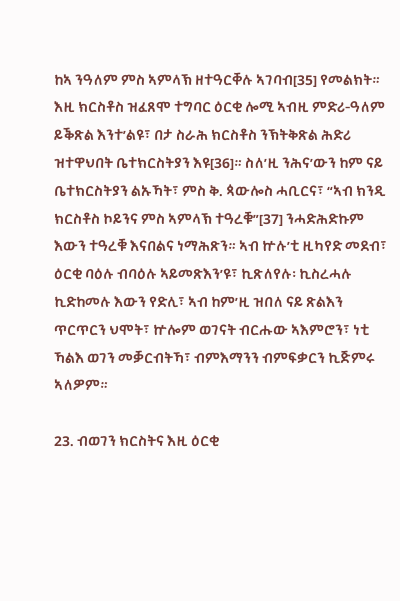ከኣ ንዓለም ምስ ኣምላኽ ዘተዓርቐሉ ኣገባብ[35] የመልክት። እዚ ክርስቶስ ዝፈጸሞ ተግባር ዕርቂ ሎሚ ኣብዚ ምድሪ-ዓለም ይቕጽል እንተ’ልዩ፣ በታ ስራሕ ክርስቶስ ንኽትቅጽል ሕድሪ ዝተዋህበት ቤተክርስትያን እዩ[36]። ስለ’ዚ ንሕና’ውን ከም ናይ ቤተክርስትያን ልኡኻት፣ ምስ ቅ. ጳውሎስ ሓቢርና፣ “ኣብ ክንዲ ክርስቶስ ኮይንና ምስ ኣምላኽ ተዓረቑ”[37] ንሓድሕድኩም እውን ተዓረቑ እናበልና ነማሕጽን። ኣብ ኵሉ’ቲ ዚካየድ መደብ፣ ዕርቂ ባዕሉ ብባዕሉ ኣይመጽእን’ዩ፣ ኪጽለየሉ፡ ኪስረሓሉ ኪድከመሉ እውን የድሊ፣ ኣብ ከም’ዚ ዝበለ ናይ ጽልእን ጥርጥርን ህሞት፣ ኵሎም ወገናት ብርሑው ኣእምሮን፣ ነቲ ኻልእ ወገን መቓርብትኻ፣ ብምእማንን ብምፍቃርን ኪጅምሩ  ኣለዎም።

23. ብወገን ክርስትና እዚ ዕርቂ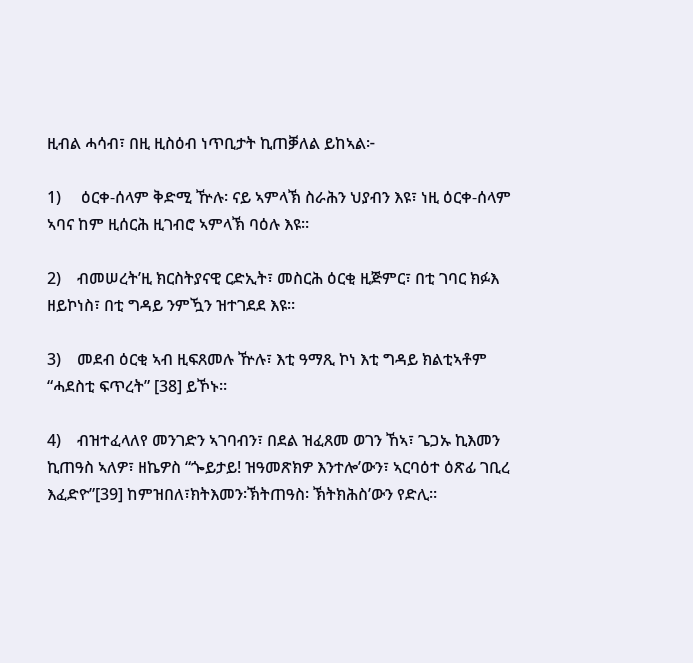ዚብል ሓሳብ፣ በዚ ዚስዕብ ነጥቢታት ኪጠቓለል ይከኣል፦

1)     ዕርቀ-ሰላም ቅድሚ ዅሉ፡ ናይ ኣምላኽ ስራሕን ህያብን እዩ፣ ነዚ ዕርቀ-ሰላም ኣባና ከም ዚሰርሕ ዚገብሮ ኣምላኽ ባዕሉ እዩ።

2)    ብመሠረት’ዚ ክርስትያናዊ ርድኢት፣ መስርሕ ዕርቂ ዚጅምር፣ በቲ ገባር ክፉእ ዘይኮነስ፣ በቲ ግዳይ ንምዃን ዝተገደደ እዩ።

3)    መደብ ዕርቂ ኣብ ዚፍጸመሉ ዅሉ፣ እቲ ዓማጺ ኮነ እቲ ግዳይ ክልቲኣቶም “ሓደስቲ ፍጥረት” [38] ይኾኑ።

4)    ብዝተፈላለየ መንገድን ኣገባብን፣ በደል ዝፈጸመ ወገን ኸኣ፣ ጌጋኡ ኪእመን ኪጠዓስ ኣለዎ፣ ዘኬዎስ “ጐይታይ! ዝዓመጽክዎ እንተሎ’ውን፣ ኣርባዕተ ዕጽፊ ገቢረ እፈድዮ”[39] ከምዝበለ፣ክትእመን፡ኽትጠዓስ፡ ኽትክሕስ’ውን የድሊ።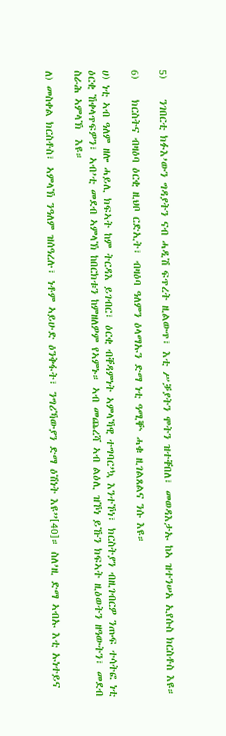5)    ንገበርቲ ክፉእ’ውን ግዳያትን ናብ ሓዲሽ ፍጥረት ዚልውጥ፣ እቲ ሥቓያትን ሞትን ዝተቐበለ፣ መወዳእታኡ ከኣ ዝተንሠአ ኢየሱስ ክርስቶስ እዩ።

6)    ክርስትና ብዛዕባ ዕርቂ ዚህቦ ርድኢት፣ ብዛዕባ ዓለምን ዕላማኡን ድማ ነቲ ዓሚቝ ሓቁ ዚገልጸልና ንሱ እዩ።

ሀ) ነቲ ኣብ ዓለም ዘሎ ሓይሊ ክፍኣት ከም ትርዳእ ይገብር፣ ዕርቂ ብቐዳምነት ኣምላኻዊ ተግባር’ኳ እንተኾነ፣ ክርስትያን ብዚገብርዎ ንጡፍ ተሳትፎ ነቲ  ዕርቂ ኸቀላጥፍዎን፣ ኣብ’ቲ መደብ ኣምላኽ ከበርክቱን ከምዘለዎም የኣምኑ። ኣብ መጨረሻ ኣብ ልዕሊ ዝኾነ ይኹን ክፍኣት ዚዕወትን ዘዓውትን፣ መደብ ስራሕ ኣምላኽ  እዩ።

ለ) መስቀል ክርስቶስ፣ ኣምላኽ ንዓለም ዝሰዓረሉ፣ ነቶም ኣይሁድ ዕንቅፋት፣ ንግሪኻውያን ድማ ዕሽነት እዩ”[40]። ስለ’ዚ ድማ ኣብኡ እቲ ኡነተይና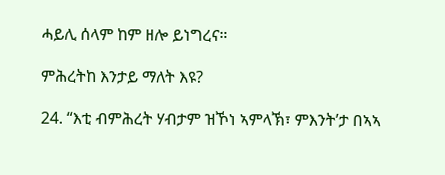ሓይሊ ሰላም ከም ዘሎ ይነግረና።

ምሕረትከ እንታይ ማለት እዩ?

24. “እቲ ብምሕረት ሃብታም ዝኾነ ኣምላኽ፣ ምእንት’ታ በኣኣ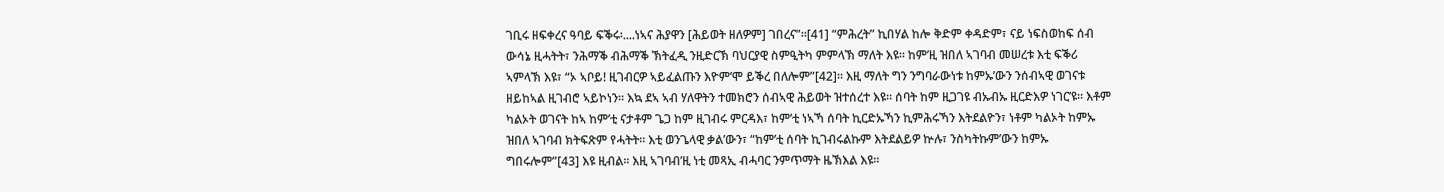ገቢሩ ዘፍቀረና ዓባይ ፍቕሩ፡....ነኣና ሕያዋን [ሕይወት ዘለዎም] ገበረና”።[41] “ምሕረት” ኪበሃል ከሎ ቅድም ቀዳድም፣ ናይ ነፍስወከፍ ሰብ ውሳኔ ዚሓትት፣ ንሕማቕ ብሕማቕ ኽትፈዲ ንዚድርኽ ባህርያዊ ስምዒትካ ምምላኽ ማለት እዩ። ከም’ዚ ዝበለ ኣገባብ መሠረቱ እቲ ፍቕሪ ኣምላኽ እዩ፣ “ኦ ኣቦይ! ዚገብርዎ ኣይፈልጡን እዮም’ሞ ይቕረ በለሎም”[42]። እዚ ማለት ግን ንግባራውነቱ ከምኡ’ውን ንሰብኣዊ ወገናቱ ዘይከኣል ዚገብሮ ኣይኮነን። እኳ ደኣ ኣብ ሃለዋትን ተመክሮን ሰብኣዊ ሕይወት ዝተሰረተ እዩ። ሰባት ከም ዚጋገዩ ብኡብኡ ዚርድእዎ ነገር’ዩ። እቶም ካልኦት ወገናት ከኣ ከም’ቲ ናታቶም ጌጋ ከም ዚገብሩ ምርዳእ፣ ከም’ቲ ነኣኻ ሰባት ኪርድኡኻን ኪምሕሩኻን እትደልዮን፣ ነቶም ካልኦት ከምኡ ዝበለ ኣገባብ ክትፍጽም የሓትት። እቲ ወንጌላዊ ቃል’ውን፣ “ከም’ቲ ሰባት ኪገብሩልኩም እትደልይዎ ኵሉ፣ ንስካትኩም’ውን ከምኡ ግበሩሎም”[43] እዩ ዚብል። እዚ ኣገባብ’ዚ ነቲ መጻኢ ብሓባር ንምጥማት ዜኽእል እዩ።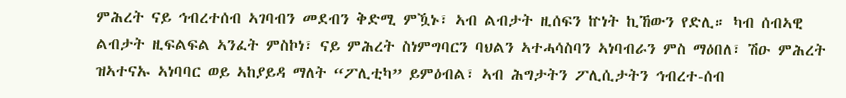ምሕረት ናይ ኅብረተሰብ ኣገባብን መደብን ቅድሚ ምዃኑ፣ ኣብ ልብታት ዚሰፍን ኵነት ኪኸውን የድሊ። ካብ ሰብኣዊ ልብታት ዚፍልፍል ኣንፈት ምስኮነ፣ ናይ ምሕረት ስነምግባርን ባህልን ኣተሓሳስባን ኣነባብራን ምስ ማዕበለ፣ ሽዑ ምሕረት ዝኣተናኡ ኣነባባር ወይ ኣከያይዳ ማለት “ፖሊቲካ” ይምዕብል፣ ኣብ ሕግታትን ፖሊሲታትን ኅብረተ-ሰብ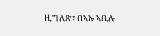ዚግለጽ፣ በኣኡ ኣቢሉ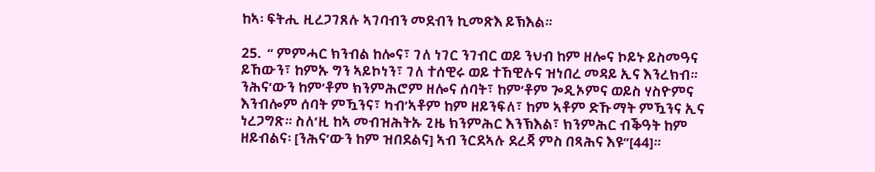ከኣ፡ ፍትሒ ዚረጋገጸሉ ኣገባብን መደብን ኪመጽእ ይኽእል።

25.  “ ምምሓር ክንብል ከሎና፣ ገለ ነገር ንገብር ወይ ንህብ ከም ዘሎና ኮይኑ ይስመዓና ይኸውን፣ ከምኡ ግን ኣይኮነን፣ ገለ ተሰዊሩ ወይ ተኸዊሉና ዝነበረ መዳይ ኢና እንረክብ። ንሕና’ውን ከም’ቶም ክንምሕሮም ዘሎና ሰባት፣ ከም’ቶም ጐዲኦምና ወይስ ሃስዮምና እንብሎም ሰባት ምዃንና፣ ካብ’ኣቶም ከም ዘይንፍለ፣ ከም ኣቶም ድኹማት ምዃንና ኢና ነረጋግጽ። ስለ’ዚ ከኣ መብዝሕትኡ ጊዜ ክንምሕር እንኽእል፣ ክንምሕር ብቕዓት ከም ዘይብልና፡ [ንሕና’ውን ከም ዝበደልና] ኣብ ንርደኣሉ ደረጃ ምስ በጻሕና እዩ”[44]።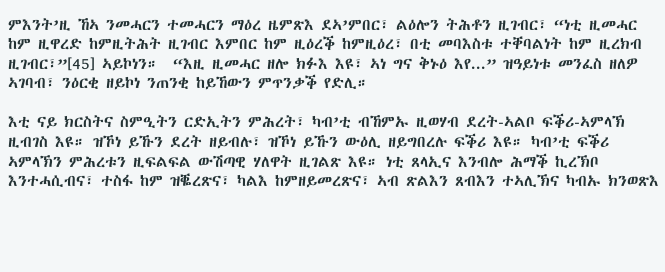ምእንት’ዚ ኸኣ ንመሓርን ተመሓርን ማዕረ ዜምጽእ ደኣ’ምበር፣ ልዕሎን ትሕቶን ዚገብር፣ “ነቲ ዚመሓር ከም ዚዋረድ ከምዚትሕት ዚገብር እምበር ከም ዚዕረቕ ከምዚዕረ፣ በቲ መባእስቱ ተቐባልነት ከም ዚረክብ ዚገብር፣”[45] ኣይኮነን።  “እዚ ዚመሓር ዘሎ ክፉእ እዩ፣ ኣነ ግና ቅኑዕ እየ...” ዝዓይነቱ መንፈስ ዘለዎ ኣገባብ፣ ንዕርቂ ዘይኮነ ንጠንቂ ከይኸውን ምጥንቃቕ የድሊ።

እቲ ናይ ክርስትና ስምዒትን ርድኢትን ምሕረት፣ ካብ’ቲ ብኸምኡ ዚወሃብ ደረት-ኣልቦ ፍቕሪ-ኣምላኽ ዚብገስ እዩ። ዝኾነ ይኹን ደረት ዘይብሉ፣ ዝኾነ ይኹን ውዕሊ ዘይግበረሉ ፍቕሪ እዩ። ካብ’ቲ ፍቕሪ ኣምላኽን ምሕረቱን ዚፍልፍል ውሽጣዊ ሃለዋት ዚገልጽ እዩ። ነቲ ጸላኢና እንብሎ ሕማቕ ኪረኽቦ እንተሓሲብና፣ ተስፋ ከም ዝቘረጽና፣ ካልእ ከምዘይመረጽና፣ ኣብ ጽልእን ጸብእን ተኣሊኽና ካብኡ ክንወጽእ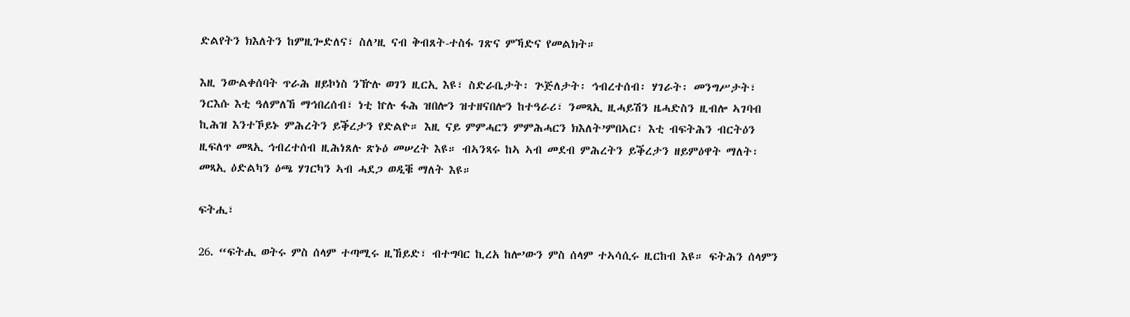ድልየትን ክእለትን ከምዚጐድለና፣ ስለ’ዚ ናብ ቅብጸት-ተስፋ ገጽና ምኻድና የመልክት።

እዚ ንውልቀሰባት ጥራሕ ዘይኮነስ ንዅሉ ወገን ዚርኢ እዩ፣ ስድራቤታት፡ ጕጅለታት፡ ኅብረተሰብ፡ ሃገራት፡ መንግሥታት፣ ንርእሱ እቲ ዓለምለኸ ማኅበረሰብ፣ ነቲ ኵሉ ፋሕ ዝበሎን ዝተዘናበሎን ከተዓራሪ፣ ንመጻኢ ዚሓይሽን ዜሓድስን ዚብሎ ኣገባብ ኪሕዝ እንተኾይኑ ምሕረትን ይቕረታን የድልዮ። እዚ ናይ ምምሓርን ምምሕሓርን ክእለት’ምበኣር፣ እቲ ብፍትሕን ብርትዕን ዚፍለጥ መጻኢ ኅብረተሰብ ዚሕነጸሉ ጽኑዕ መሠረት እዩ። ብኣንጻሩ ከኣ ኣብ መደብ ምሕረትን ይቕረታን ዘይምዕዋት ማለት፡ መጻኢ ዕድልካን ዕጫ ሃገርካን ኣብ ሓደጋ ወዲቑ ማለት እዩ።

ፍትሒ፣

26. “ፍትሒ ወትሩ ምስ ሰላም ተጣሚሩ ዚኸይድ፣ ብተግባር ኪረአ ከሎ’ውን ምስ ሰላም ተኣሳሲሩ ዚርከብ እዩ። ፍትሕን ሰላምን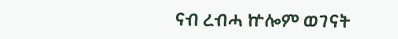ናብ ረብሓ ኵሎም ወገናት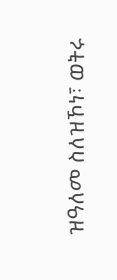ዝዓለመ ስለዝኾነ፣ ወትሩ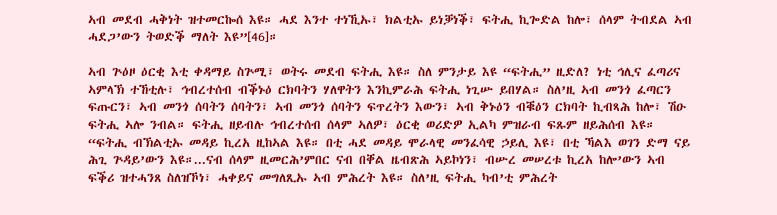ኣብ መደብ ሓቅነት ዝተመርኰሰ እዩ። ሓደ እንተ ተነኺኡ፣ ክልቲኡ ይነቓነቕ፣ ፍትሒ ኪጐድል ከሎ፣ ሰላም ትብደል ኣብ ሓደጋ’ውን ትወድቕ ማለት እዩ”[46]።

ኣብ ጕዕዞ ዕርቂ እቲ ቀዳማይ ስጕሚ፣ ወትሩ መደብ ፍትሒ እዩ። ስለ ምንታይ እዩ “ፍትሒ” ዚድለ? ነቲ ኅሊና ፈጣሪና ኣምላኽ ተኸቲሉ፣ ኅብረተሰብ ብቕኑዕ ርክባትን ሃለዋትን እንኪምራሕ ፍትሒ ነጊሡ ይበሃል። ስለ’ዚ ኣብ መንጎ ፈጣርን ፍጡርን፣ ኣብ መንጎ ሰባትን ሰባትን፣ ኣብ መንጎ ሰባትን ፍጥረትን እውን፣ ኣብ ቅኑዕን ብቑዕን ርክባት ኪብጻሕ ከሎ፣ ሽዑ ፍትሒ ኣሎ ንብል። ፍትሒ ዘይብሉ ኅብረተሰብ ሰላም ኣለዎ፣ ዕርቂ ወሪድዎ ኢልካ ምዝራብ ፍጹም ዘይሕሰብ እዩ። “ፍትሒ ብኽልቲኡ መዳይ ኪረአ ዚከኣል እዩ። በቲ ሓደ መዳይ ሞራላዊ መንፈሳዊ ኃይሊ እዩ፣ በቲ ኻልእ ወገን ድማ ናይ ሕጊ ጕዳይ’ውን እዩ።...ናብ ሰላም ዚመርሕ’ምበር ናብ በቐል ዜብጽሕ ኣይኮነን፣ ብሡረ መሠረቱ ኪረአ ከሎ’ውን ኣብ ፍቕሪ ዝተሓንጸ ስለዝኾነ፣ ሓቀይና መግለጺኡ ኣብ ምሕረት እዩ። ስለ’ዚ ፍትሒ ካብ’ቲ ምሕረት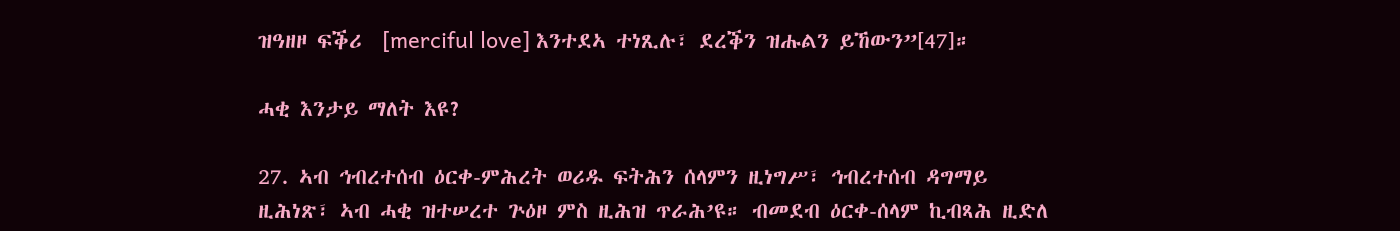ዝዓዘዞ ፍቕሪ  [merciful love] እንተደኣ ተነጺሉ፣ ደረቕን ዝሑልን ይኸውን”[47]።

ሓቂ እንታይ ማለት እዩ?

27. ኣብ ኅብረተሰብ ዕርቀ-ምሕረት ወሪዱ ፍትሕን ሰላምን ዚነግሥ፣ ኅብረተሰብ ዳግማይ ዚሕነጽ፣ ኣብ ሓቂ ዝተሠረተ ጕዕዞ ምስ ዚሕዝ ጥራሕ’ዩ። ብመደብ ዕርቀ-ሰላም ኪብጻሕ ዚድለ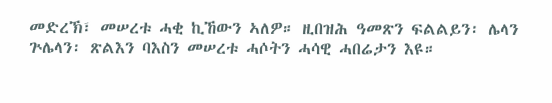መድረኽ፣ መሠረቱ ሓቂ ኪኸውን ኣለዎ። ዚበዝሕ ዓመጽን ፍልልይን፡ ሌላን ጕሌላን፡ ጽልእን ባእስን መሠረቱ ሓሶትን ሓሳዊ ሓበሬታን እዩ።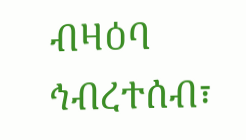ብዛዕባ ኅብረተሰብ፣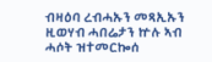ብዛዕባ ረብሓኡን መጻኢኡን ዚወሃብ ሓበሬታን ኵሉ ኣብ ሓሶት ዝተመርኰሰ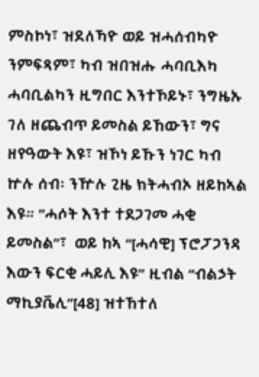ምስኮነ፣ ዝደለኻዮ ወይ ዝሓሰብካዮ ንምፍጻም፣ ካብ ዝበዝሑ ሓባቢእካ ሓባቢልካን ዚግበር እንተኾይኑ፣ ንግዜኡ ገለ ዘጨብጥ ይመስል ይኸውን፣ ግና ዘየዓውት እዩ፣ ዝኾነ ይኹን ነገር ካብ ኵሉ ሰብ፡ ንዅሉ ጊዜ ክትሓብኦ ዘይከኣል እዩ። ”ሓሶት እንተ ተደጋገመ ሓቂ ይመስል”፣  ወይ ከኣ “[ሓሳዊ] ፕሮፓጋንዳ እውን ፍርቂ ሓይሊ እዩ” ዚብል “ብልኃት ማኪያቬሊ”[48] ዝተኸተለ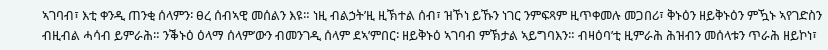ኣገባብ፣ እቲ ቀንዲ ጠንቂ ሰላምን፡ ፀረ ሰብኣዊ መሰልን እዩ። ነዚ ብልኃት’ዚ ዚኽተል ሰብ፣ ዝኾነ ይኹን ነገር ንምፍጻም ዚጥቀመሉ መጋበሪ፣ ቅኑዕን ዘይቅኑዕን ምዃኑ ኣየገድስን ብዚብል ሓሳብ ይምራሕ። ንቕኑዕ ዕላማ ሰላም’ውን ብመንገዲ ሰላም ደኣ’ምበር፡ ዘይቅኑዕ ኣገባብ ምኽታል ኣይግባእን። ብዛዕባ’ቲ ዚምራሕ ሕዝብን መሰላቱን ጥራሕ ዘይኮነ፣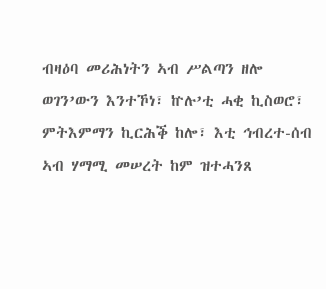ብዛዕባ መሪሕነትን ኣብ ሥልጣን ዘሎ ወገን’ውን እንተኾነ፣ ኵሉ’ቲ ሓቂ ኪስወሮ፣ ምትእምማን ኪርሕቕ ከሎ፣ እቲ ኅብረተ-ሰብ ኣብ ሃማሚ መሠረት ከም ዝተሓንጸ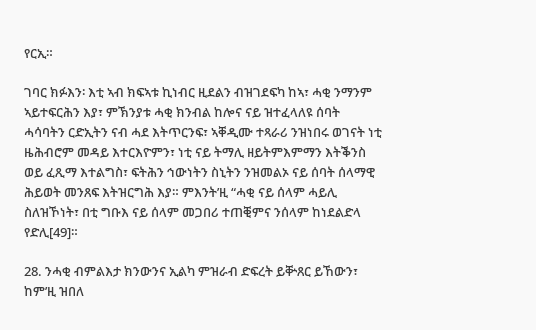የርኢ።

ገባር ክፉእን፡ እቲ ኣብ ክፍኣቱ ኪነብር ዚደልን ብዝገደፍካ ከኣ፣ ሓቂ ንማንም ኣይተፍርሕን እያ፣ ምኽንያቱ ሓቂ ክንብል ከሎና ናይ ዝተፈላለዩ ሰባት ሓሳባትን ርድኢትን ናብ ሓደ እትጥርንፍ፣ ኣቐዲሙ ተጻራሪ ንዝነበሩ ወገናት ነቲ ዜሕብሮም መዳይ እተርእዮምን፣ ነቲ ናይ ትማሊ ዘይትምእምማን እትቕንስ ወይ ፈጺማ እተልግስ፣ ፍትሕን ኅውነትን ስኒትን ንዝመልኦ ናይ ሰባት ሰላማዊ ሕይወት መንጸፍ እትዝርግሕ እያ። ምእንት’ዚ “ሓቂ ናይ ሰላም ሓይሊ ስለዝኾነት፣ በቲ ግቡእ ናይ ሰላም መጋበሪ ተጠቒምና ንሰላም ከነደልድላ የድሊ[49]።

28. ንሓቂ ብምልእታ ክንውንና ኢልካ ምዝራብ ድፍረት ይቝጸር ይኸውን፣ ከም’ዚ ዝበለ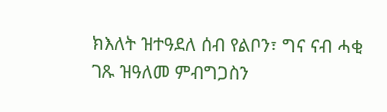ክእለት ዝተዓደለ ሰብ የልቦን፣ ግና ናብ ሓቂ ገጹ ዝዓለመ ምብግጋስን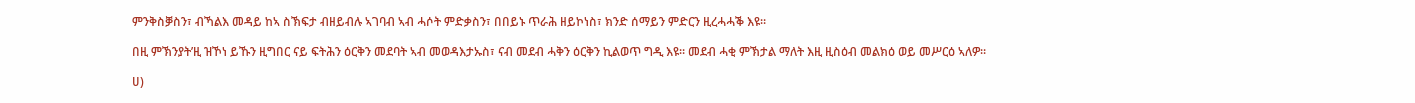ምንቅስቓስን፣ ብኻልእ መዳይ ከኣ ስኽፍታ ብዘይብሉ ኣገባብ ኣብ ሓሶት ምድቃስን፣ በበይኑ ጥራሕ ዘይኮነስ፣ ክንድ ሰማይን ምድርን ዚረሓሓቕ እዩ።

በዚ ምኽንያት’ዚ ዝኾነ ይኹን ዚግበር ናይ ፍትሕን ዕርቅን መደባት ኣብ መወዳእታኡስ፣ ናብ መደብ ሓቅን ዕርቅን ኪልወጥ ግዲ እዩ። መደብ ሓቂ ምኽታል ማለት እዚ ዚስዕብ መልክዕ ወይ መሥርዕ ኣለዎ።

ሀ)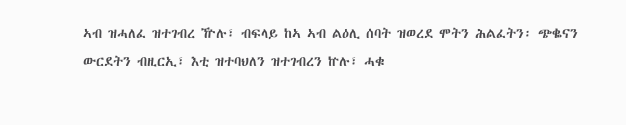ኣብ ዝሓለፈ ዝተገብረ ዅሉ፣ ብፍላይ ከኣ ኣብ ልዕሊ ሰባት ዝወረደ ሞትን ሕልፈትን፡ ጭቈናን ውርደትን ብዚርኢ፣ እቲ ዝተባህለን ዝተገብረን ኵሉ፣ ሓቁ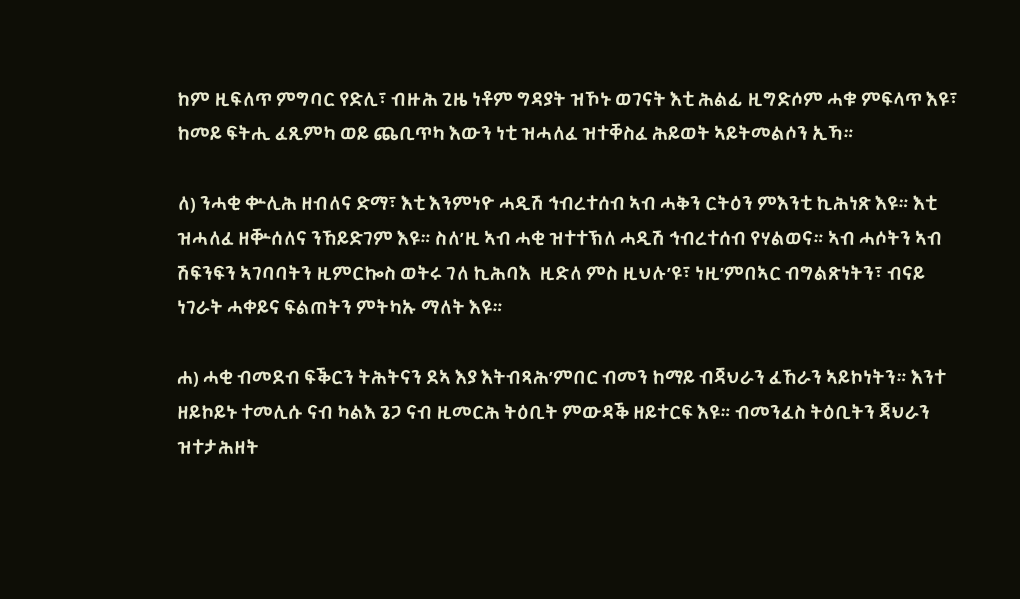ከም ዚፍለጥ ምግባር የድሊ፣ ብዙሕ ጊዜ ነቶም ግዳያት ዝኾኑ ወገናት እቲ ሕልፊ ዚግድሶም ሓቁ ምፍላጥ እዩ፣ ከመይ ፍትሒ ፈጺምካ ወይ ጨቢጥካ እውን ነቲ ዝሓለፈ ዝተቐስፈ ሕይወት ኣይትመልሶን ኢኻ።

ለ) ንሓቂ ቍሊሕ ዘብለና ድማ፣ እቲ እንምነዮ ሓዲሽ ኅብረተሰብ ኣብ ሓቅን ርትዕን ምእንቲ ኪሕነጽ እዩ። እቲ ዝሓለፈ ዘቝሰለና ንኸይድገም እዩ። ስለ’ዚ ኣብ ሓቂ ዝተተኽለ ሓዲሽ ኅብረተሰብ የሃልወና። ኣብ ሓሶትን ኣብ ሽፍንፍን ኣገባባትን ዚምርኰስ ወትሩ ገለ ኪሕባእ  ዚድለ ምስ ዚህሉ’ዩ፣ ነዚ’ምበኣር ብግልጽነትን፣ ብናይ ነገራት ሓቀይና ፍልጠትን ምትካኡ ማለት እዩ።

ሐ) ሓቂ ብመደብ ፍቕርን ትሕትናን ደኣ እያ እትብጻሕ’ምበር ብመን ከማይ ብጃህራን ፈኸራን ኣይኮነትን። እንተ ዘይኮይኑ ተመሊሱ ናብ ካልእ ጌጋ ናብ ዚመርሕ ትዕቢት ምውዳቕ ዘይተርፍ እዩ። ብመንፈስ ትዕቢትን ጃህራን ዝተታሕዘት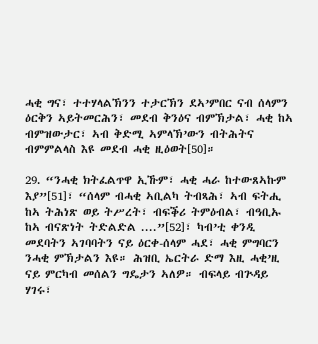ሓቂ ግና፣ ተተሃላልኽንን ተታርኽን ደኣ’ምበር ናብ ሰላምን ዕርቅን ኣይትመርሕን፣ መደብ ቅንዕና ብምኽታል፣ ሓቂ ከኣ ብምዝውታር፣ ኣብ ቅድሚ ኣምላኽ’ውን ብትሕትና ብምምልላስ እዩ መደብ ሓቂ ዚዕወት[50]።

29. “ንሓቂ ክትፈልጥዋ ኢኹም፣ ሓቂ ሓራ ከተውጸኣኩም እያ”[51]፣ “ሰላም ብሓቂ ኣቢልካ ትብጻሕ፣ ኣብ ፍትሒ ከኣ ትሕነጽ ወይ ትሥረት፣ ብፍቕሪ ትምዕብል፣ ብዓቢኡ ከኣ ብናጽነት ትድልድል ....”[52]፣ ካብ’ቲ ቀንዲ መደባትን ኣገባባትን ናይ ዕርቀ-ሰላም ሓደ፣ ሓቂ ምግባርን ንሓቂ ምኽታልን እዩ። ሕዝቢ ኤርትራ ድማ እዚ ሓቂ’ዚ ናይ ምርካብ መሰልን ግዴታን ኣለዎ። ብፍላይ ብጕዳይ ሃገሩ፣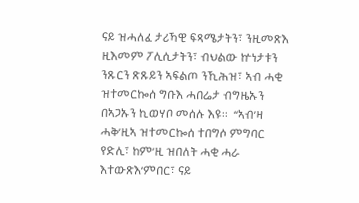ናይ ዝሓለፈ ታሪኻዊ ፍጻሜታትን፣ ንዚመጽእ ዚእመም ፖሊሲታትን፣ ብህልው ኵነታቱን ንጹርን ጽጹይን ኣፍልጦ ንኺሕዝ፣ ኣብ ሓቂ ዝተመርኰሰ ግቡእ ሓበሬታ ብግዜኡን በኣጋኡን ኪወሃቦ መሰሉ እዩ።  “ኣብ’ዛ ሓቅ’ዚኣ ዝተመርኰሰ ተበግሶ ምግባር የድሊ፣ ከም’ዚ ዝበለት ሓቂ ሓራ እተውጽእ’ምበር፣ ናይ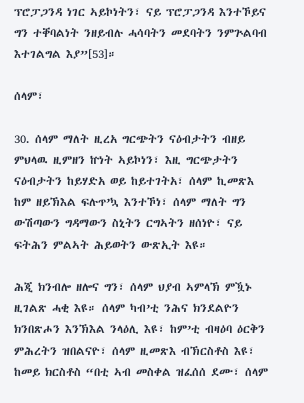ፕሮፓጋንዳ ነገር ኣይኮነትን፣ ናይ ፕሮፓጋንዳ እንተኾይና ግን ተቐባልነት ንዘይብሉ ሓሳባትን መደባትን ንምጕልባብ እተገልግል እያ”[53]።

ሰላም፣

30. ሰላም ማለት ዚረአ ግርጭትን ናዕብታትን ብዘይ ምህላዉ ዚምዘን ኵነት ኣይኮነን፣ እዚ ግርጭታትን ናዕብታትን ከይሃድአ ወይ ከይተገትአ፣ ሰላም ኪመጽእ ከም ዘይኽእል ፍሉጥ’ኳ እንተኾነ፣ ሰላም ማለት ግን ውሽጣውን ግዳማውን ስኒትን ርግኣትን ዘሰነዮ፣ ናይ ፍትሕን ምልኣት ሕይወትን ውጽኢት እዩ።

ሕጂ ክንብሎ ዘሎና ግን፣ ሰላም ህያብ ኣምላኽ ምዃኑ ዚገልጽ ሓቂ እዩ። ሰላም ካብ’ቲ ንሕና ክንደልዮን ክንበጽሖን እንኽእል ንላዕሊ እዩ፣ ከም’ቲ ብዛዕባ ዕርቅን ምሕረትን ዝበልናዮ፣ ሰላም ዚመጽእ ብኽርስቶስ እዩ፣ ከመይ ክርስቶስ “በቲ ኣብ መስቀል ዝፈሰሰ ደሙ፣ ሰላም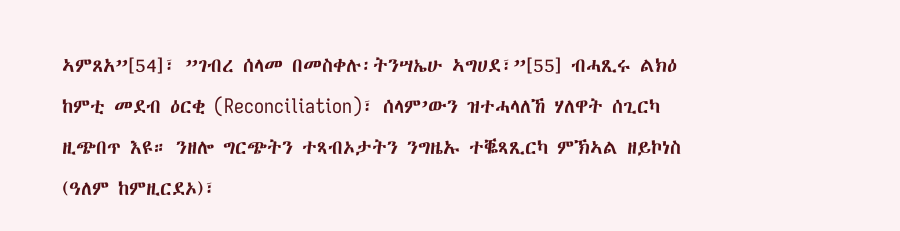ኣምጸአ”[54]፣ ”ገብረ ሰላመ በመስቀሉ፡ትንሣኤሁ ኣግሀደ፣”[55] ብሓጺሩ ልክዕ ከምቲ መደብ ዕርቂ (Reconciliation)፣ ሰላም’ውን ዝተሓላለኸ ሃለዋት ሰጊርካ ዚጭበጥ እዩ። ንዘሎ ግርጭትን ተጻብኦታትን ንግዜኡ ተቘጻጺርካ ምኽኣል ዘይኮነስ (ዓለም ከምዚርደኦ)፣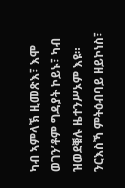ካብ ኣምላኽ ዚመጽእ፣ እሞ ወገን’ቶም ግዳያት ኮይኑ፣ ካብ ዝወደቑሉ ዜተንሥኦም እዩ። ንርእስኻ ምትዕብባይ ዘይኮነስ፣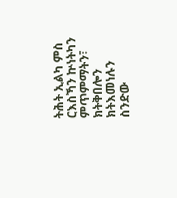ትሕት ኢልካ ምስ ርእስኻን ኵነትካን ምጥምማትን፣ ክትቅበሎን ክትእመነሉን ስንድው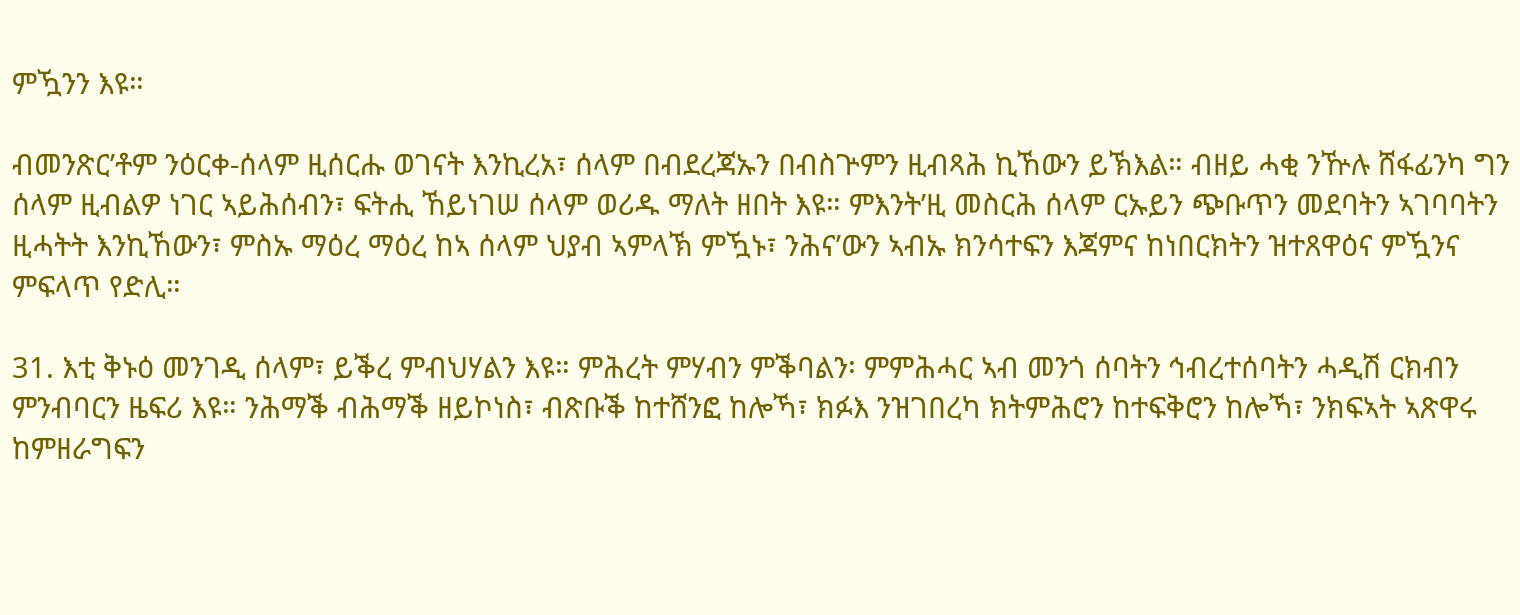ምዃንን እዩ።

ብመንጽር’ቶም ንዕርቀ-ሰላም ዚሰርሑ ወገናት እንኪረአ፣ ሰላም በብደረጃኡን በብስጕምን ዚብጻሕ ኪኸውን ይኽእል። ብዘይ ሓቂ ንዅሉ ሸፋፊንካ ግን ሰላም ዚብልዎ ነገር ኣይሕሰብን፣ ፍትሒ ኸይነገሠ ሰላም ወሪዱ ማለት ዘበት እዩ። ምእንት’ዚ መስርሕ ሰላም ርኡይን ጭቡጥን መደባትን ኣገባባትን ዚሓትት እንኪኸውን፣ ምስኡ ማዕረ ማዕረ ከኣ ሰላም ህያብ ኣምላኽ ምዃኑ፣ ንሕና’ውን ኣብኡ ክንሳተፍን እጃምና ከነበርክትን ዝተጸዋዕና ምዃንና ምፍላጥ የድሊ።

31. እቲ ቅኑዕ መንገዲ ሰላም፣ ይቕረ ምብህሃልን እዩ። ምሕረት ምሃብን ምቕባልን፡ ምምሕሓር ኣብ መንጎ ሰባትን ኅብረተሰባትን ሓዲሽ ርክብን ምንብባርን ዜፍሪ እዩ። ንሕማቕ ብሕማቕ ዘይኮነስ፣ ብጽቡቕ ከተሸንፎ ከሎኻ፣ ክፉእ ንዝገበረካ ክትምሕሮን ከተፍቅሮን ከሎኻ፣ ንክፍኣት ኣጽዋሩ ከምዘራግፍን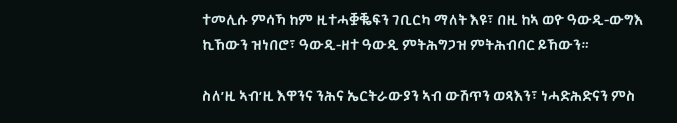ተመሊሱ ምሳኻ ከም ዚተሓቛቘፍን ገቢርካ ማለት እዩ፣ በዚ ከኣ ወዮ ዓውዲ-ውግእ ኪኸውን ዝነበሮ፣ ዓውዲ-ዘተ ዓውዲ ምትሕግጋዝ ምትሕብባር ይኸውን።

ስለ’ዚ ኣብ’ዚ እዋንና ንሕና ኤርትራውያን ኣብ ውሽጥን ወጻእን፣ ነሓድሕድናን ምስ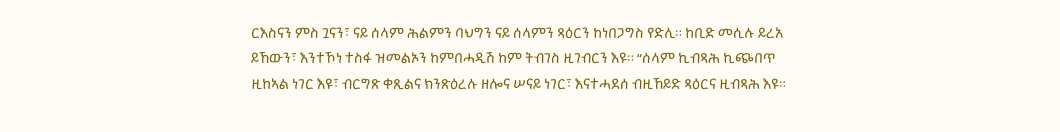ርእስናን ምስ ጓናን፣ ናይ ሰላም ሕልምን ባህግን ናይ ሰላምን ጻዕርን ከነበጋግስ የድሊ። ከቢድ መሲሉ ይረአ ይኸውን፣ እንተኾነ ተስፋ ዝመልኦን ከምበሓዲሽ ከም ትብገስ ዚገብርን እዩ። “ሰላም ኪብጻሕ ኪጭበጥ ዚከኣል ነገር እዩ፣ ብርግጽ ቀጺልና ክንጽዕረሉ ዘሎና ሠናይ ነገር፣ እናተሓደሰ ብዚኸይድ ጻዕርና ዚብጻሕ እዩ።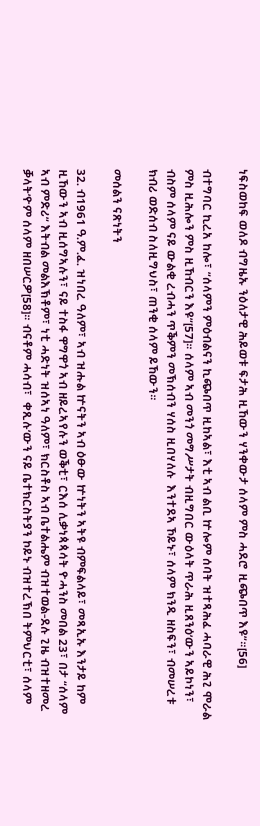ነፍስወከፍ ወለዶ ብግዜኡ ንዕለታዊ ሕይወቱ ፍታሕ ዚኸውን ሃንቀውታ ሰላም ምስ ሓደሮ ዚጭበጥ እዩ”።[56]

ብተግባር ኪረአ ከሎ፣ ”ሰላምን ምዕብልናን ኪጭበጥ ዚከኣል፣ እቲ ኣብ ልቢ ኵሎም ሰባት ዝተጻሕፈ ሓባራዊ ሕጊ ሞራል ምስ ዚሕሎን ምስ ዚኸብርን እዩ”[57]። ሰላም ኣብ መንጎ መግሥታት ብዚግበር ውዕላት ጥራሕ ዚጸንዕ’ውን ኣይኮነን፣ ብስም ሰላም ናይ ውልቂ ረብሓን ጥቕምን መኽሰብን ሃሰስ ዚበሃለሉ  እንተደኣ ኾይኑ፣ ሰላም ክንዲ ዘስፍን፣ ብመሠረቱ ክብሪ ወድሰብ ስለዚግህስ፣ ጠንቂ ሰላም ይኸውን።

መሰልን ናጽነትን

32. ብ1961 ዓ.ም.ፈ. ዝነበረ ዓለም፣ ኣብ ዝሑል ኵናትን ኣብ ዕፁው ኵነትን ኣትዩ ብምፍልላይ፣ መጻኢኡ እንታይ ከም ዚኸውን ኣብ ዚሰግኣሉን፣ ናይ ተስፋ ዋግዋጎ ኣብ ዘይረኣየሉን ወቕቲ፣ ርእሰ ሊቃነጳጳሳት ዮሓንስ መበል 23፣ በታ “ሰላም ኣብ ምድሪ” እትብል መልእኽቶም፣ ነቲ ሓድነት ዝሰኣነ ዓለም፣ ክርስቶስ ኣብ ቤተልሔም ብዝተወል-ደሉ ጊዜ ብዝተዘመረ ቓላት’ዮም ሰላም ዘበሠርዎ[58]። ብናቶም ሓሳብ፣  ቀጺሉ’ውን ናይ ቤተክርስትያን ኮይኑ ብዝተረኽበ ትምህርቲ፣ ሰላም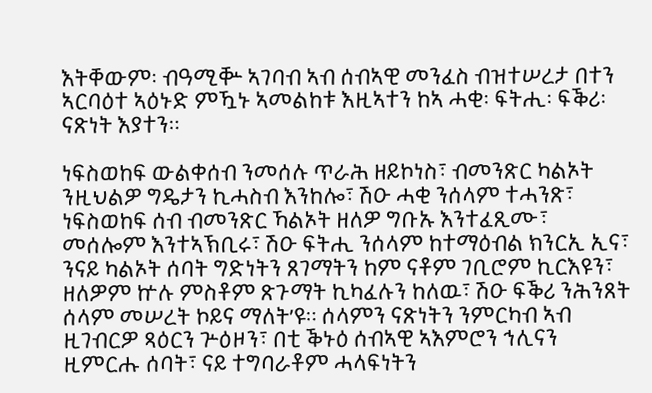እትቐውም፡ ብዓሚቝ ኣገባብ ኣብ ሰብኣዊ መንፈስ ብዝተሠረታ በተን ኣርባዕተ ኣዕኑድ ምዃኑ ኣመልከቱ እዚኣተን ከኣ ሓቂ፡ ፍትሒ፡ ፍቕሪ፡ ናጽነት እያተን።

ነፍስወከፍ ውልቀሰብ ንመሰሉ ጥራሕ ዘይኮነስ፣ ብመንጽር ካልኦት ንዚህልዎ ግዴታን ኪሓስብ እንከሎ፣ ሽዑ ሓቂ ንሰላም ተሓንጽ፣ ነፍስወከፍ ሰብ ብመንጽር ኻልኦት ዘለዎ ግቡኡ እንተፈጺሙ፣ መሰሎም እንተኣኽቢሩ፣ ሽዑ ፍትሒ ንሰላም ከተማዕብል ክንርኢ ኢና፣ ንናይ ካልኦት ሰባት ግድነትን ጸገማትን ከም ናቶም ገቢሮም ኪርእዩን፣ ዘለዎም ኵሉ ምስቶም ጽጉማት ኪካፈሉን ከለዉ፣ ሽዑ ፍቕሪ ንሕንጸት ሰላም መሠረት ኮይና ማለት’ዩ። ሰላምን ናጽነትን ንምርካብ ኣብ ዚገብርዎ ጻዕርን ጕዕዞን፣ በቲ ቕኑዕ ሰብኣዊ ኣእምሮን ኅሊናን ዚምርሑ ሰባት፣ ናይ ተግባራቶም ሓላፍነትን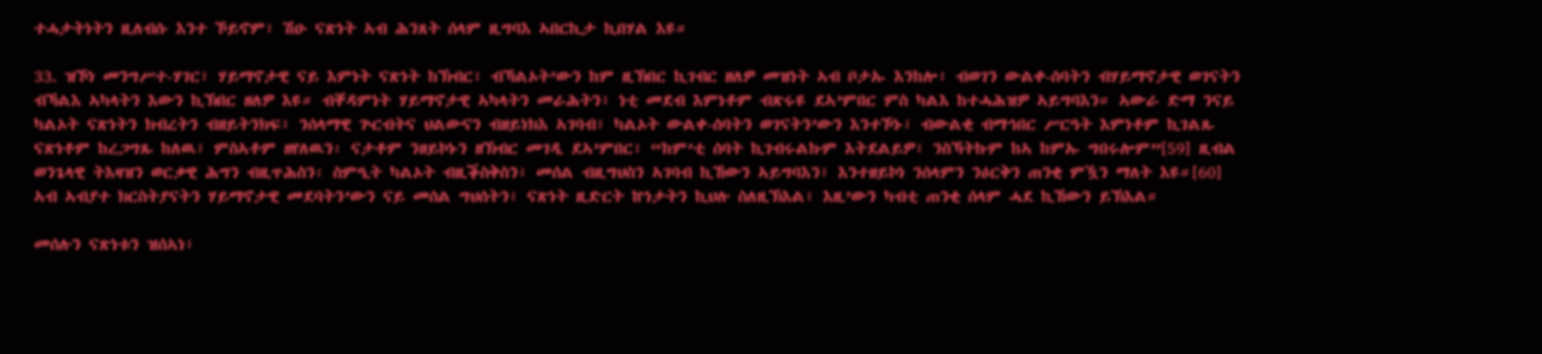ተሓታትነትን ዚለብሱ እንተ ኾይኖም፣ ሽዑ ናጽነት ኣብ ሕንጸት ሰላም ዚግባእ ኣበርኪታ ኪበሃል እዩ።

33. ዝኾነ መንግሥተ-ሃገር፣ ሃይማኖታዊ ናይ እምነት ናጽነት ከኽብር፣ ብኻልኦት’ውን ከም ዚኽበር ኪገብር ዘለዎ መዝነት ኣብ ቦታኡ እንከሎ፣ ብወገን ውልቀ-ሰባትን ብሃይማኖታዊ ወገናትን ብኻልእ ኣካላትን እውን ኪኽበር ዘለዎ እዩ። ብቐዳምነት ሃይማኖታዊ ኣካላትን መራሕትን፣ ነቲ መደብ እምነቶም ብጽሩዩ ደኣ’ምበር ምስ ካልእ ከተሓሕዝዎ ኣይግባእን። ኣውራ ድማ ንናይ ካልኦት ናጽነትን ክብረትን ብዘይትንክፍ፣ ንሰላማዊ ጕርብትና ህልውናን ብዘይነክእ ኣገባብ፣ ካልኦት ውልቀ-ሰባትን ወገናትን’ውን እንተኾኑ፣ ብውልቂ ብማኅበር ሥርዓት እምነቶም ኪገልጹ ናጽነቶም ከረጋግጹ ከለዉ፣ ምስኣቶም ዘየለዉን፡ ናታቶም ንዘይኮኑን ዘኽብር መገዲ ደኣ’ምበር፣ “ከም’ቲ ሰባት ኪገብሩልኩም እትደልይዎ፣ ንስኻትኩም ከኣ ከምኡ ግበሩሎም”[59] ዚብል ወንጌላዊ ትእዛዝን ወርቃዊ ሕግን ብዚጥሕስን፡ ስምዒት ካልኦት ብዚቕስቅስን፣ መሰል ብዚግህስን ኣገባብ ኪኸውን ኣይግባእን፣ እንተዘይኮነ ንሰላምን ንዕርቅን ጠንቂ ምዃን ማለት እዩ።[60] ኣብ ኣብያተ ክርስትያናትን ሃይማኖታዊ መደባትን’ውን ናይ መሰል ግህሰትን፣ ናጽነት ዚድርት ኵነታትን ኪህሉ ስለዚኽእል፣ እዚ’ውን ካብቲ ጠንቂ ሰላም ሓደ ኪኸውን ይኽእል።

መሰሉን ናጽነቱን ዝሰኣነ፣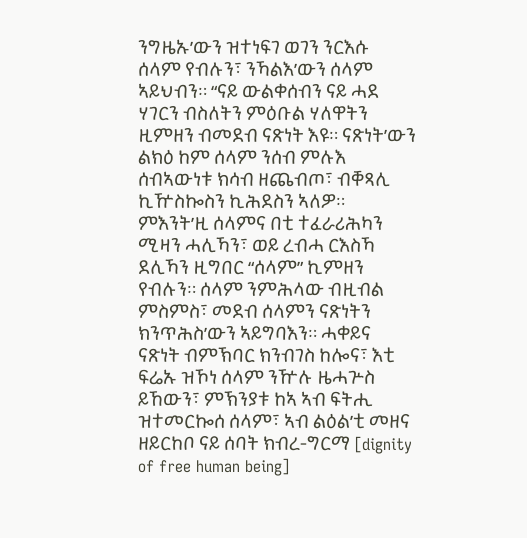ንግዜኡ’ውን ዝተነፍገ ወገን ንርእሱ ሰላም የብሉን፣ ንኻልእ’ውን ሰላም ኣይህብን። “ናይ ውልቀሰብን ናይ ሓደ ሃገርን ብስለትን ምዕቡል ሃለዋትን ዚምዘን ብመደብ ናጽነት እዩ። ናጽነት’ውን ልክዕ ከም ሰላም ንሰብ ምሉእ ሰብኣውነቱ ክሳብ ዘጨብጦ፣ ብቐጻሊ ኪዅስኰስን ኪሕደስን ኣለዎ። ምእንት’ዚ ሰላምና በቲ ተፈራሪሕካን ሚዛን ሓሊኻን፣ ወይ ረብሓ ርእስኻ ደሊኻን ዚግበር “ሰላም” ኪምዘን የብሉን። ሰላም ንምሕላው ብዚብል ምስምስ፣ መደብ ሰላምን ናጽነትን ክንጥሕስ’ውን ኣይግባእን። ሓቀይና ናጽነት ብምኽባር ክንብገስ ከሎና፣ እቲ ፍሬኡ ዝኾነ ሰላም ንዅሉ ዜሓጕስ ይኸውን፣ ምኽንያቱ ከኣ ኣብ ፍትሒ ዝተመርኰሰ ሰላም፣ ኣብ ልዕል’ቲ መዘና ዘይርከቦ ናይ ሰባት ክብረ-ግርማ [dignity of free human being]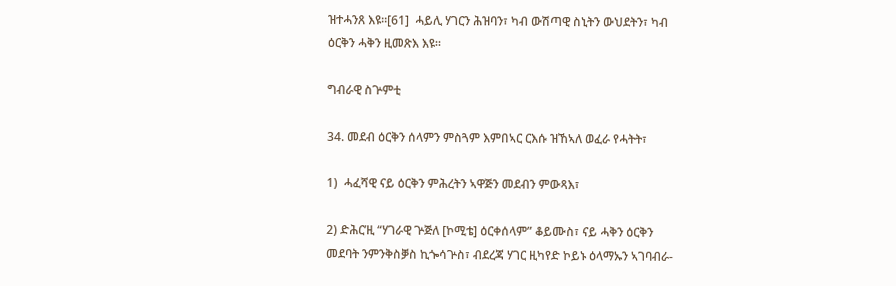ዝተሓንጸ እዩ።[61]  ሓይሊ ሃገርን ሕዝባን፣ ካብ ውሽጣዊ ስኒትን ውህደትን፣ ካብ  ዕርቅን ሓቅን ዚመጽእ እዩ።

ግብራዊ ስጕምቲ

34. መደብ ዕርቅን ሰላምን ምስጓም እምበኣር ርእሱ ዝኸኣለ ወፈራ የሓትት፣

1)  ሓፈሻዊ ናይ ዕርቅን ምሕረትን ኣዋጅን መደብን ምውጻእ፣

2) ድሕር’ዚ “ሃገራዊ ጕጅለ [ኮሚቴ] ዕርቀሰላም” ቆይሙስ፣ ናይ ሓቅን ዕርቅን መደባት ንምንቅስቓስ ኪጐሳጕስ፣ ብደረጃ ሃገር ዚካየድ ኮይኑ ዕላማኡን ኣገባብራ-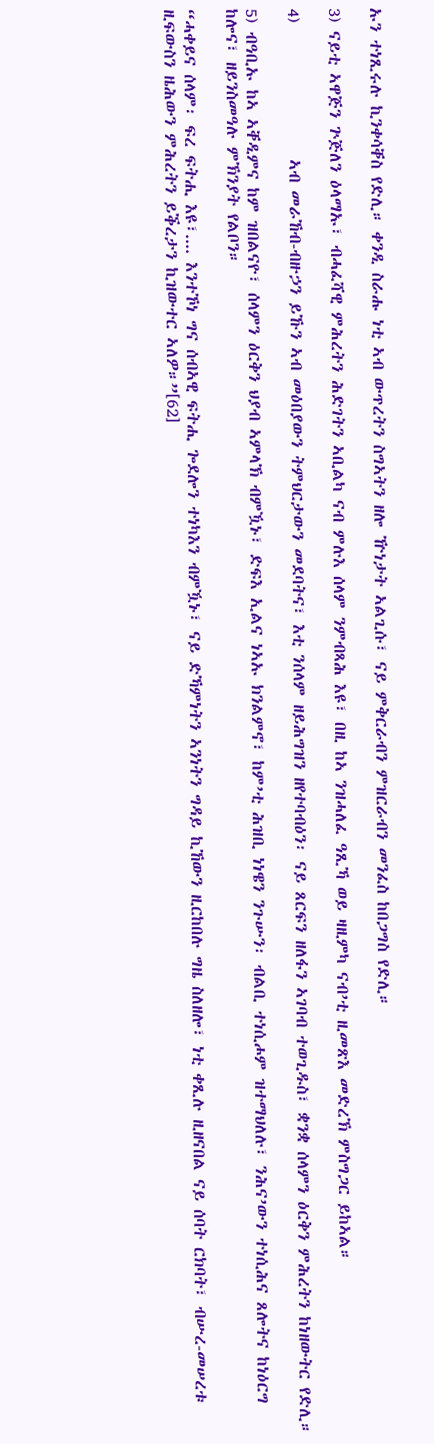ኡን ተነጺሩሉ ኪንቀሳቐስ የድሊ። ቀንዲ ስራሑ ነቲ ኣብ ውጥረትን ስግኣትን ዘሎ ዅነታት ኣልጊሱ፣ ናይ ምቅርራብን ምዝርራብን መንፈስ ከበጋግስ የድሊ።

3) ናይቲ ኣዋጅን ጕጅለን ዕላማኡ፣ ብሓፈሻዊ ምሕረትን ሕድገትን ኣቢልካ ናብ ምሉእ ሰላም ንምብጻሕ እዩ፣ በዚ ከኣ ንዝሓለፈ ዓጺኻ ወይ ዛዚምካ ናብ’ቲ ዚመጽእ መድረኽ ምስግጋር ይከኣል።

4)                 ኣብ መራኸብ-ብዙኃን ይኹን ኣብ መዕበያውን ትምህርታውን መደባትና፣ እቲ ንሰላም ዘይሕግዝን ዘየተባብዕን፡ ናይ ጸርፍን ዘለፋን ኣገባብ ተወጊዱስ፣ ቋንቋ ሰላምን ዕርቅን ምሕረትን ከነዘውትር የድሊ።

5) ብዓቢኡ ከኣ ኣቐዲምና ከም ዝበልናዮ፣ ሰላምን ዕርቅን ህያብ ኣምላኽ ብምዃኑ፣ ድፍእ ኢልና ነኣኡ ክንልምኖ፣ ከም’ቲ ሕዝቢ ነነዌን ንጉሡን፡ ብልቢ ተነሲሖም ዝተማህለሉ፣ ንሕና’ውን ተነሲሕና ጸሎትና ከነዕርግ ከሎና፣ ዘይንስመዓሉ ምኽንያት የልቦን።

“ሓቀይና ሰላም፡ ፍረ ፍትሒ እዩ፣.... እንተኾነ ግና ሰብኣዊ ፍትሒ ጐደሎን ተነካእን ብምዃኑ፣ ናይ ድኻምነትን ኣንነትን ግዳይ ኪኸውን ዚርከበሉ ግዜ ስለዘሎ፣ ነቲ ቀጺሉ ዚዘናበል ናይ ሰባት ርክባት፣ ብሡረ-መሠረቱ ዚፍውስን ዜሕውን ምሕረትን ይቕረታን ኪዝውተር ኣለዎ።”[62]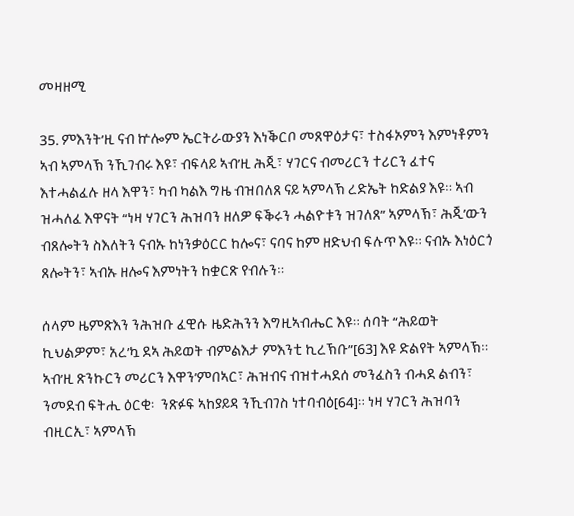መዛዘሚ

35. ምእንት’ዚ ናብ ኵሎም ኤርትራውያን እነቕርቦ መጸዋዕታና፣ ተስፋኦምን እምነቶምን ኣብ ኣምላኽ ንኺገብሩ እዩ፣ ብፍላይ ኣብ’ዚ ሕጂ፣ ሃገርና ብመሪርን ተሪርን ፈተና እተሓልፈሉ ዘላ እዋን፣ ካብ ካልእ ግዜ ብዝበለጸ ናይ ኣምላኽ ረድኤት ከድልያ እዩ። ኣብ ዝሓለፈ እዋናት “ነዛ ሃገርን ሕዝባን ዘለዎ ፍቕሩን ሓልዮቱን ዝገለጸ” ኣምላኽ፣ ሕጂ’ውን ብጸሎትን ስእለትን ናብኡ ከነንቃዕርር ከሎና፣ ናባና ከም ዘድህብ ፍሉጥ እዩ። ናብኡ እነዕርጎ ጸሎትን፣ ኣብኡ ዘሎና እምነትን ከቋርጽ የብሉን።

ሰላም ዜምጽእን ንሕዝቡ ፈዊሱ ዜድሕንን እግዚኣብሔር እዩ። ሰባት “ሕይወት ኪህልዎም፣ አረ’ኳ ደኣ ሕይወት ብምልእታ ምእንቲ ኪረኽቡ”[63] እዩ ድልየት ኣምላኽ። ኣብ’ዚ ጽንኩርን መሪርን እዋን’ምበኣር፣ ሕዝብና ብዝተሓደሰ መንፈስን ብሓደ ልብን፣ ንመደብ ፍትሒ ዕርቂ፡  ንጽፉፍ ኣከያይዳ ንኺብገስ ነተባብዕ[64]። ነዛ ሃገርን ሕዝባን ብዚርኢ፣ ኣምላኽ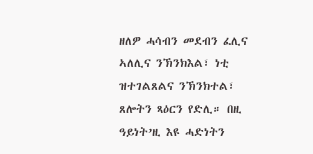ዘለዎ ሓሳብን መደብን ፈሊና ኣለሊና ንኽንክእል፣ ነቲ ዝተገልጸልና ንኽንክተል፣ ጸሎትን ጻዕርን የድሊ። በዚ ዓይነት’ዚ እዩ ሓድነትን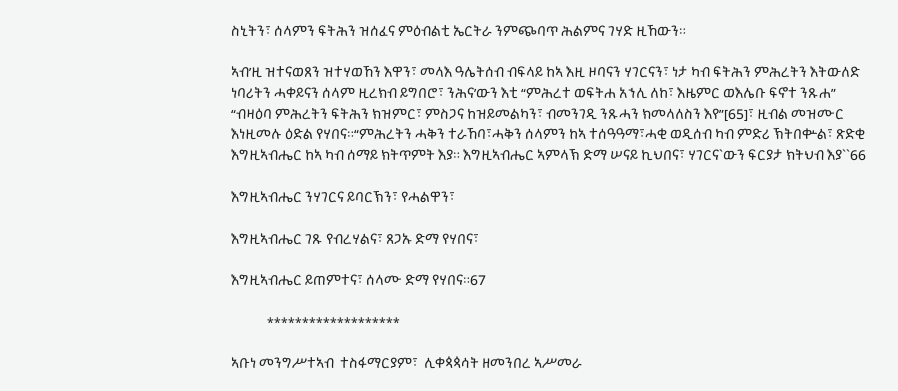ስኒትን፣ ሰላምን ፍትሕን ዝሰፈና ምዕብልቲ ኤርትራ ንምጭባጥ ሕልምና ገሃድ ዚኸውን።

ኣብ’ዚ ዝተናወጸን ዝተሃወኸን እዋን፣ መላእ ዓሌትሰብ ብፍላይ ከኣ እዚ ዞባናን ሃገርናን፣ ነታ ካብ ፍትሕን ምሕረትን እትውለድ ነባሪትን ሓቀይናን ሰላም ዚረክብ ይግበሮ፣ ንሕና’ውን እቲ “ምሕረተ ወፍትሐ አኀሊ ለከ፣ እዜምር ወእሌቡ ፍኖተ ንጹሐ” “ብዛዕባ ምሕረትን ፍትሕን ክዝምር፣ ምስጋና ከዝይመልካን፣ ብመንገዲ ንጹሓን ክመላለስን እየ”[65]፣ ዚብል መዝሙር እነዚመሉ ዕድል የሃበና።“ምሕረትን ሓቅን ተራኸባ፣ሓቅን ሰላምን ከኣ ተሰዓዓማ፣ሓቂ ወዲሰብ ካብ ምድሪ ኽትበቍል፣ ጽድቂ እግዚኣብሔር ከኣ ካብ ሰማይ ክትጥምት እያ። እግዚኣብሔር ኣምላኽ ድማ ሠናይ ኪህበና፣ ሃገርና`ውን ፍርያታ ክትህብ እያ``66

እግዚኣብሔር ንሃገርና ይባርኽን፣ የሓልዋን፣

እግዚኣብሔር ገጹ የብረሃልና፣ ጸጋኡ ድማ የሃበና፣

እግዚኣብሔር ይጠምተና፣ ሰላሙ ድማ የሃበና።67

            *******************

ኣቡነ መንግሥተኣብ  ተስፋማርያም፣  ሊቀጳጳሳት ዘመንበረ ኣሥመራ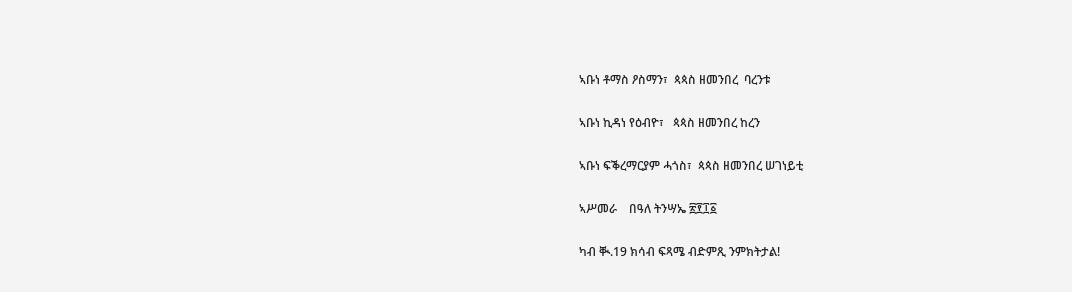ኣቡነ ቶማስ ዖስማን፣  ጳጳስ ዘመንበረ  ባረንቱ

ኣቡነ ኪዳነ የዕብዮ፣   ጳጳስ ዘመንበረ ከረን

ኣቡነ ፍቕረማርያም ሓጎስ፣  ጳጳስ ዘመንበረ ሠገነይቲ

ኣሥመራ    በዓለ ትንሣኤ ፳፻፲፩

ካብ ቚ.19 ክሳብ ፍጻሜ ብድምጺ ንምክትታል!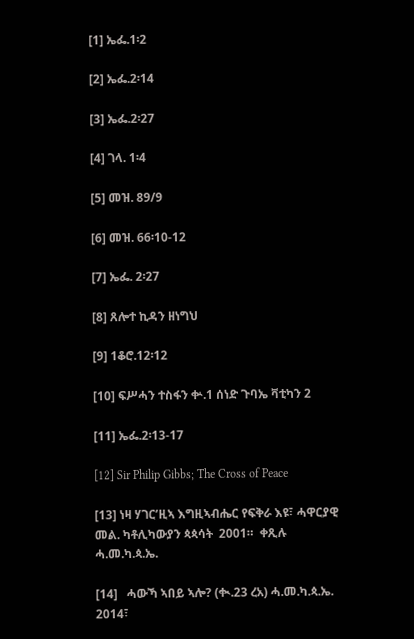[1] ኤፌ.1፡2

[2] ኤፌ.2፡14

[3] ኤፌ.2፡27

[4] ገላ. 1፡4

[5] መዝ. 89/9

[6] መዝ. 66፡10-12

[7] ኤፌ. 2፡27

[8] ጸሎተ ኪዳን ዘነግህ

[9] 1ቆሮ.12፡12

[10] ፍሥሓን ተስፋን ቍ.1 ሰነድ ጉባኤ ቫቲካን 2

[11] ኤፌ.2፡13-17

[12] Sir Philip Gibbs; The Cross of Peace

[13] ነዛ ሃገር’ዚኣ እግዚኣብሔር የፍቅራ እዩ፣ ሓዋርያዊ መል. ካቶሊካውያን ጳጳሳት  2001።  ቀጺሉ ሓ.መ.ካ.ጳ.ኤ.

[14]   ሓውኻ ኣበይ ኣሎ? (ቊ.23 ረአ) ሓ.መ.ካ.ጳ.ኤ.  2014፣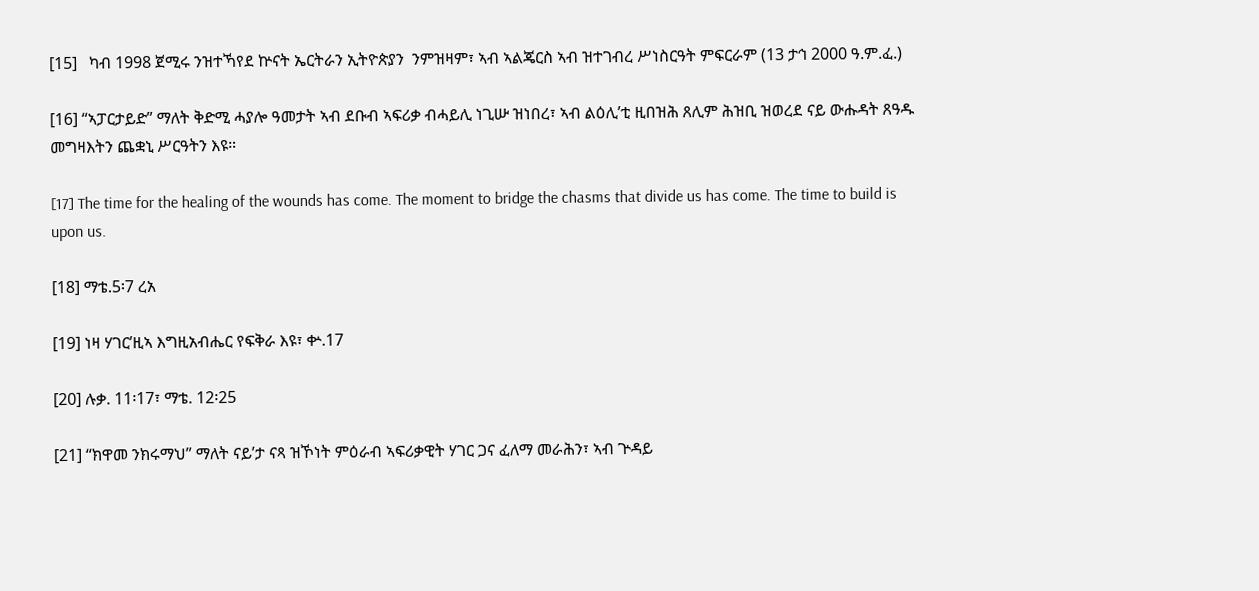[15]   ካብ 1998 ጀሚሩ ንዝተኻየደ ኵናት ኤርትራን ኢትዮጵያን  ንምዝዛም፣ ኣብ ኣልጄርስ ኣብ ዝተገብረ ሥነስርዓት ምፍርራም (13 ታኅ 2000 ዓ.ም.ፈ.)

[16] “ኣፓርታይድ” ማለት ቅድሚ ሓያሎ ዓመታት ኣብ ደቡብ ኣፍሪቃ ብሓይሊ ነጊሡ ዝነበረ፣ ኣብ ልዕሊ’ቲ ዚበዝሕ ጸሊም ሕዝቢ ዝወረደ ናይ ውሑዳት ጸዓዱ መግዛእትን ጨቋኒ ሥርዓትን እዩ።

[17] The time for the healing of the wounds has come. The moment to bridge the chasms that divide us has come. The time to build is upon us.

[18] ማቴ.5፡7 ረአ

[19] ነዛ ሃገር’ዚኣ እግዚአብሔር የፍቅራ እዩ፣ ቍ.17

[20] ሉቃ. 11፡17፣ ማቴ. 12፡25

[21] “ክዋመ ንክሩማህ” ማለት ናይ’ታ ናጻ ዝኾነት ምዕራብ ኣፍሪቃዊት ሃገር ጋና ፈለማ መራሕን፣ ኣብ ጕዳይ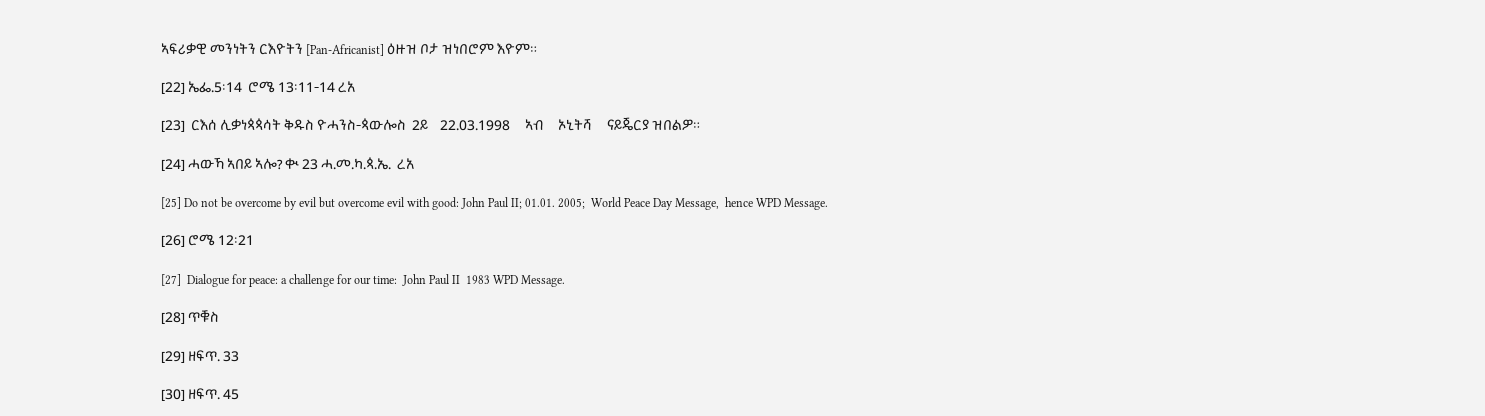ኣፍሪቃዊ መንነትን ርእዮትን [Pan-Africanist] ዕዙዝ ቦታ ዝነበሮም እዮም።

[22] ኤፌ.5፡14  ሮሜ 13፡11-14 ረአ

[23]  ርእሰ ሊቃነጳጳሳት ቅዱስ ዮሓንስ-ጳውሎስ  2ይ    22.03.1998     ኣብ     ኦኒትሻ     ናይጄርያ ዝበልዎ።

[24] ሓውኻ ኣበይ ኣሎ? ቊ 23 ሓ.መ.ካ.ጳ.ኤ.  ረአ

[25] Do not be overcome by evil but overcome evil with good: John Paul II; 01.01. 2005;  World Peace Day Message,  hence WPD Message.

[26] ሮሜ 12፡21

[27]  Dialogue for peace: a challenge for our time:  John Paul II  1983 WPD Message.

[28] ጥቑስ

[29] ዘፍጥ. 33

[30] ዘፍጥ. 45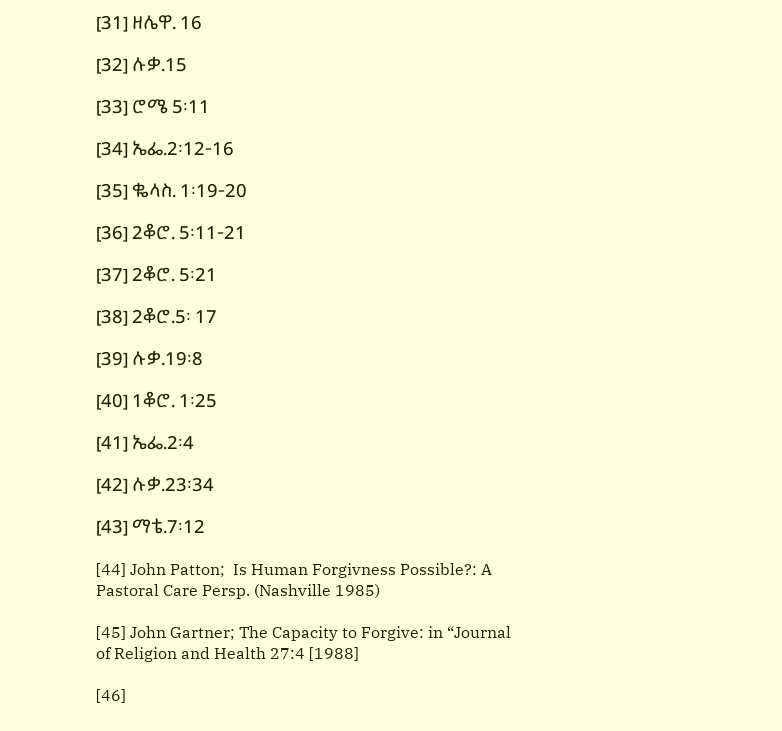[31] ዘሌዋ. 16

[32] ሉቃ.15

[33] ሮሜ 5፡11

[34] ኤፌ.2፡12-16

[35] ቈላስ. 1፡19-20

[36] 2ቆሮ. 5፡11-21

[37] 2ቆሮ. 5፡21

[38] 2ቆሮ.5፡ 17

[39] ሉቃ.19፡8

[40] 1ቆሮ. 1፡25

[41] ኤፌ.2፡4

[42] ሉቃ.23፡34

[43] ማቴ.7፡12

[44] John Patton;  Is Human Forgivness Possible?: A Pastoral Care Persp. (Nashville 1985)

[45] John Gartner; The Capacity to Forgive: in “Journal of Religion and Health 27:4 [1988]

[46]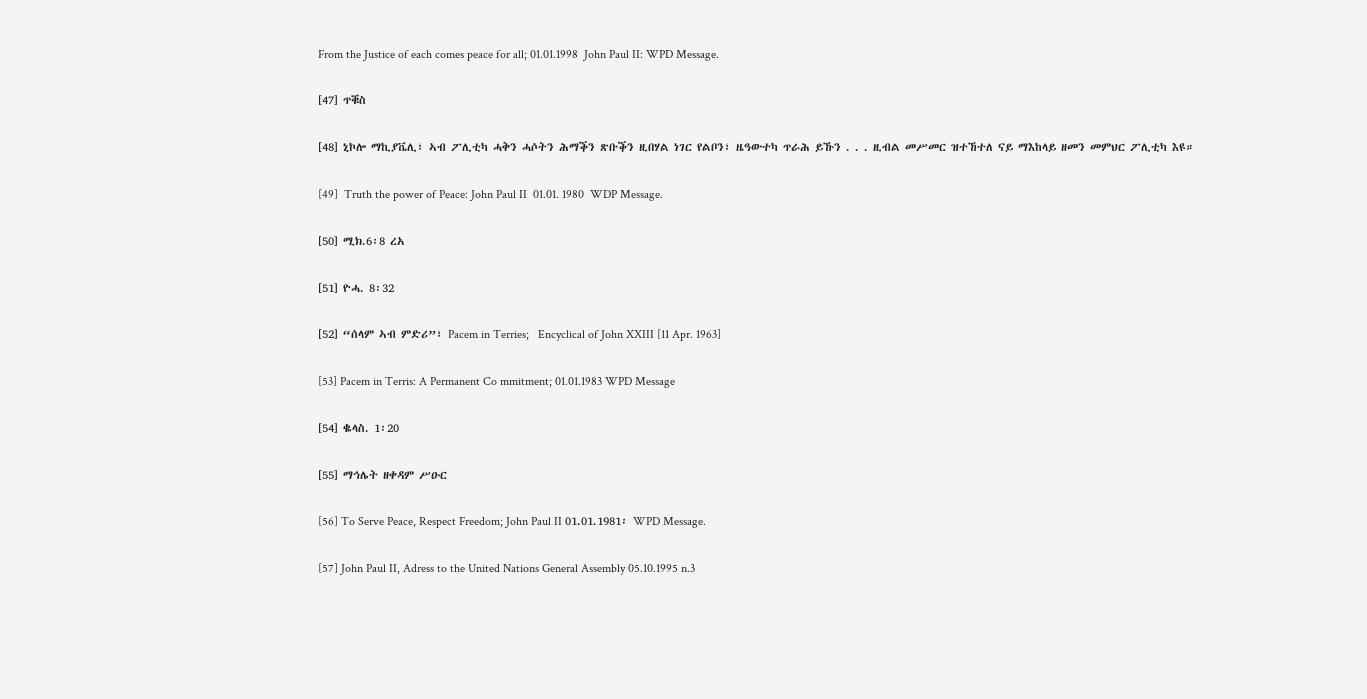From the Justice of each comes peace for all; 01.01.1998  John Paul II: WPD Message.

[47] ጥቑስ

[48] ኒኮሎ ማኪያቬሊ፣ ኣብ ፖሊቲካ ሓቅን ሓሶትን ሕማቕን ጽቡቕን ዚበሃል ነገር የልቦን፣ ዜዓውተካ ጥራሕ ይኹን . . . ዚብል መሥመር ዝተኸተለ ናይ ማእከላይ ዘመን መምህር ፖሊቲካ እዩ።

[49]  Truth the power of Peace: John Paul II  01.01. 1980  WDP Message.

[50] ሚክ.6፡8 ረአ

[51] ዮሓ. 8፡32

[52] “ሰላም ኣብ ምድሪ”፣ Pacem in Terries;   Encyclical of John XXIII [11 Apr. 1963]

[53] Pacem in Terris: A Permanent Co mmitment; 01.01.1983 WPD Message

[54] ቈላስ. 1፡20

[55] ማኅሌት ዘቀዳም ሥዑር

[56] To Serve Peace, Respect Freedom; John Paul II 01.01.1981፡ WPD Message.

[57] John Paul II, Adress to the United Nations General Assembly 05.10.1995 n.3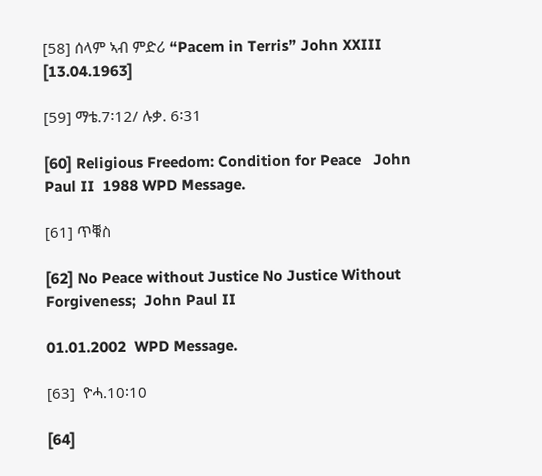[58] ሰላም ኣብ ምድሪ “Pacem in Terris” John XXIII [13.04.1963]

[59] ማቴ.7፡12/ ሉቃ. 6፡31

[60] Religious Freedom: Condition for Peace   John Paul II  1988 WPD Message.

[61] ጥቑስ

[62] No Peace without Justice No Justice Without Forgiveness;  John Paul II

01.01.2002  WPD Message.

[63]  ዮሓ.10፡10

[64]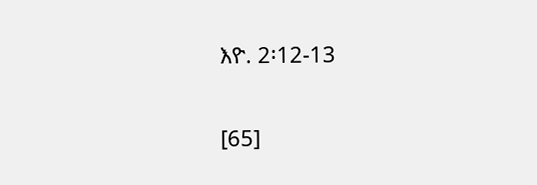እዮ. 2፡12-13

[65]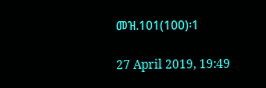መዝ.101(100)፡1

27 April 2019, 19:49